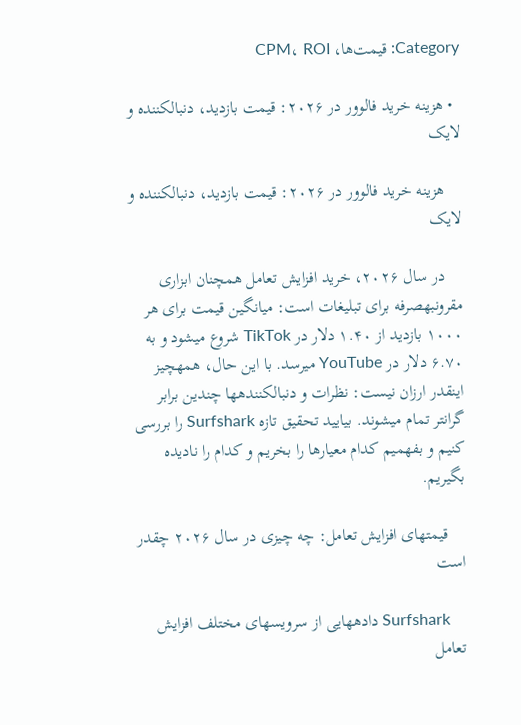Category: قیمت‌ها، CPM، ROI

  • هزینه خرید فالوور در ۲۰۲۶: قیمت بازدید، دنبالکننده و لایک

    هزینه خرید فالوور در ۲۰۲۶: قیمت بازدید، دنبالکننده و لایک

    در سال ۲۰۲۶، خرید افزایش تعامل همچنان ابزاری مقرونبهصرفه برای تبلیغات است: میانگین قیمت برای هر ۱۰۰۰ بازدید از ۱.۴۰ دلار در TikTok شروع میشود و به ۶.۷۰ دلار در YouTube میرسد. با این حال، همهچیز اینقدر ارزان نیست: نظرات و دنبالکنندهها چندین برابر گرانتر تمام میشوند. بیایید تحقیق تازه Surfshark را بررسی کنیم و بفهمیم کدام معیارها را بخریم و کدام را نادیده بگیریم.

    قیمتهای افزایش تعامل: چه چیزی در سال ۲۰۲۶ چقدر است

    Surfshark دادههایی از سرویسهای مختلف افزایش تعامل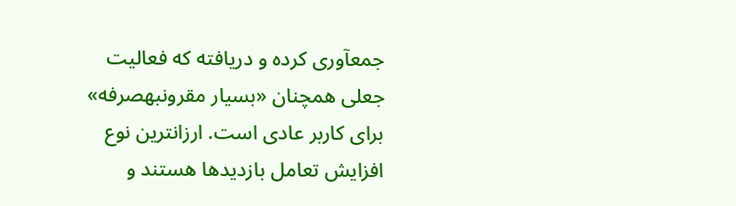جمعآوری کرده و دریافته که فعالیت جعلی همچنان «بسیار مقرونبهصرفه» برای کاربر عادی است. ارزانترین نوع افزایش تعامل بازدیدها هستند و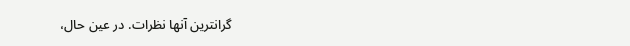گرانترین آنها نظرات. در عین حال،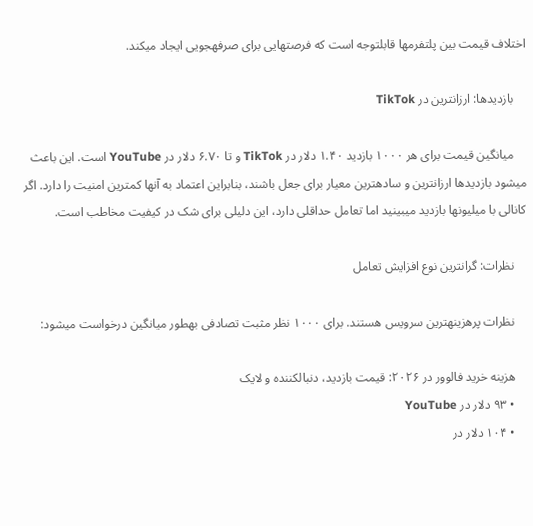اختلاف قیمت بین پلتفرمها قابلتوجه است که فرصتهایی برای صرفهجویی ایجاد میکند.

    بازدیدها: ارزانترین در TikTok

    میانگین قیمت برای هر ۱۰۰۰ بازدید ۱.۴۰ دلار در TikTok و تا ۶.۷۰ دلار در YouTube است. این باعث میشود بازدیدها ارزانترین و سادهترین معیار برای جعل باشند، بنابراین اعتماد به آنها کمترین امنیت را دارد. اگر کانالی با میلیونها بازدید میبینید اما تعامل حداقلی دارد، این دلیلی برای شک در کیفیت مخاطب است.

    نظرات: گرانترین نوع افزایش تعامل

    نظرات پرهزینهترین سرویس هستند. برای ۱۰۰۰ نظر مثبت تصادفی بهطور میانگین درخواست میشود:

    هزینه خرید فالوور در ۲۰۲۶: قیمت بازدید، دنبالکننده و لایک
    • ۹۳ دلار در YouTube
    • ۱۰۴ دلار در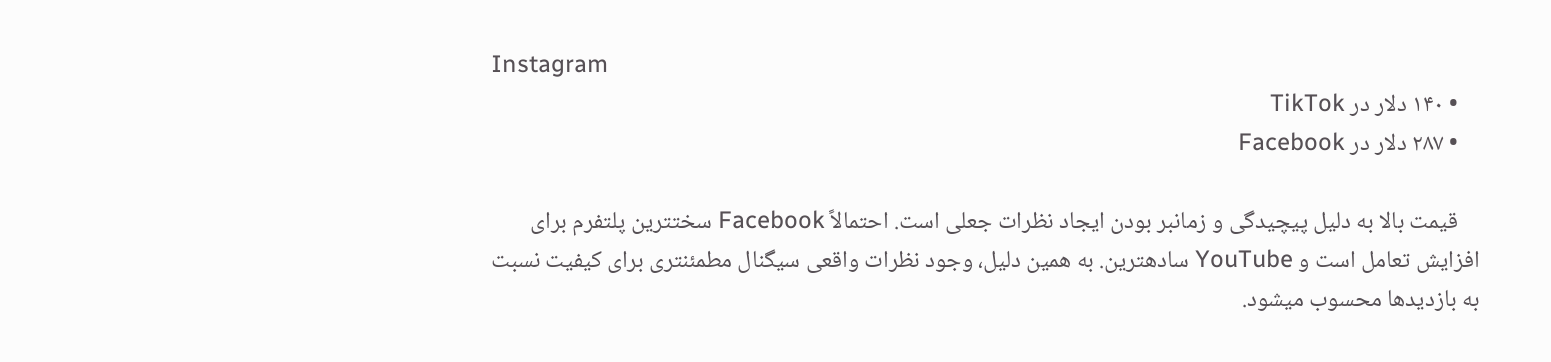Instagram
    • ۱۴۰ دلار در TikTok
    • ۲۸۷ دلار در Facebook

    قیمت بالا به دلیل پیچیدگی و زمانبر بودن ایجاد نظرات جعلی است. احتمالاً Facebook سختترین پلتفرم برای افزایش تعامل است و YouTube سادهترین. به همین دلیل، وجود نظرات واقعی سیگنال مطمئنتری برای کیفیت نسبت به بازدیدها محسوب میشود.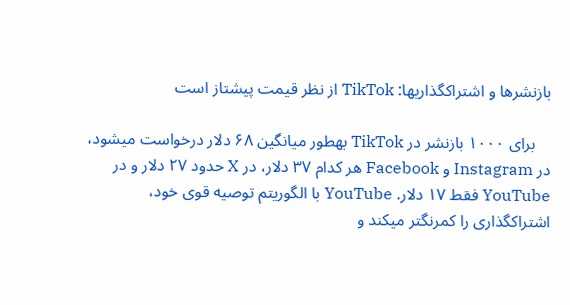بازنشرها و اشتراکگذاریها: TikTok از نظر قیمت پیشتاز است

    برای ۱۰۰۰ بازنشر در TikTok بهطور میانگین ۶۸ دلار درخواست میشود، در Instagram و Facebook هر کدام ۳۷ دلار، در X حدود ۲۷ دلار و در YouTube فقط ۱۷ دلار. YouTube با الگوریتم توصیه قوی خود، اشتراکگذاری را کمرنگتر میکند و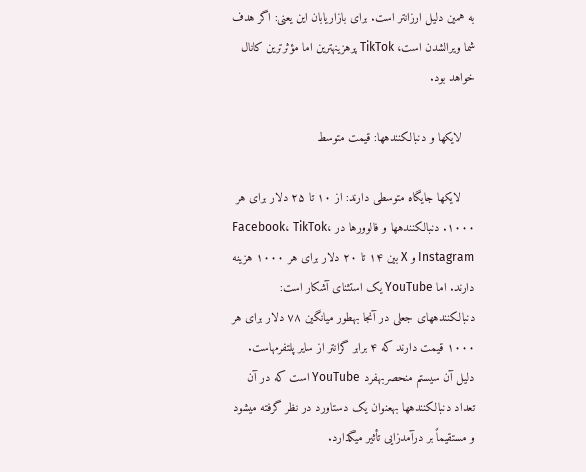به همین دلیل ارزانتر است. برای بازاریابان این یعنی: اگر هدف شما ویرالشدن است، TikTok پرهزینهترین اما مؤثرترین کانال خواهد بود.

    لایکها و دنبالکنندهها: قیمت متوسط

    لایکها جایگاه متوسطی دارند: از ۱۰ تا ۲۵ دلار برای هر ۱۰۰۰. دنبالکنندهها و فالوورها در Facebook، TikTok، Instagram و X بین ۱۴ تا ۲۰ دلار برای هر ۱۰۰۰ هزینه دارند. اما YouTube یک استثنای آشکار است: دنبالکنندههای جعلی در آنجا بهطور میانگین ۷۸ دلار برای هر ۱۰۰۰ قیمت دارند که ۴ برابر گرانتر از سایر پلتفرمهاست. دلیل آن سیستم منحصربهفرد YouTube است که در آن تعداد دنبالکنندهها بهعنوان یک دستاورد در نظر گرفته میشود و مستقیماً بر درآمدزایی تأثیر میگذارد.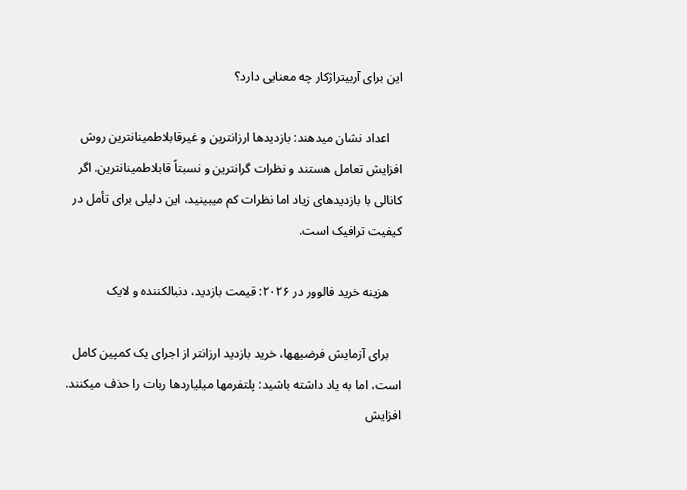این برای آربیتراژکار چه معنایی دارد؟

    اعداد نشان میدهند: بازدیدها ارزانترین و غیرقابلاطمینانترین روش افزایش تعامل هستند و نظرات گرانترین و نسبتاً قابلاطمینانترین. اگر کانالی با بازدیدهای زیاد اما نظرات کم میبینید، این دلیلی برای تأمل در کیفیت ترافیک است.

    هزینه خرید فالوور در ۲۰۲۶: قیمت بازدید، دنبالکننده و لایک

    برای آزمایش فرضیهها، خرید بازدید ارزانتر از اجرای یک کمپین کامل است، اما به یاد داشته باشید: پلتفرمها میلیاردها ربات را حذف میکنند. افزایش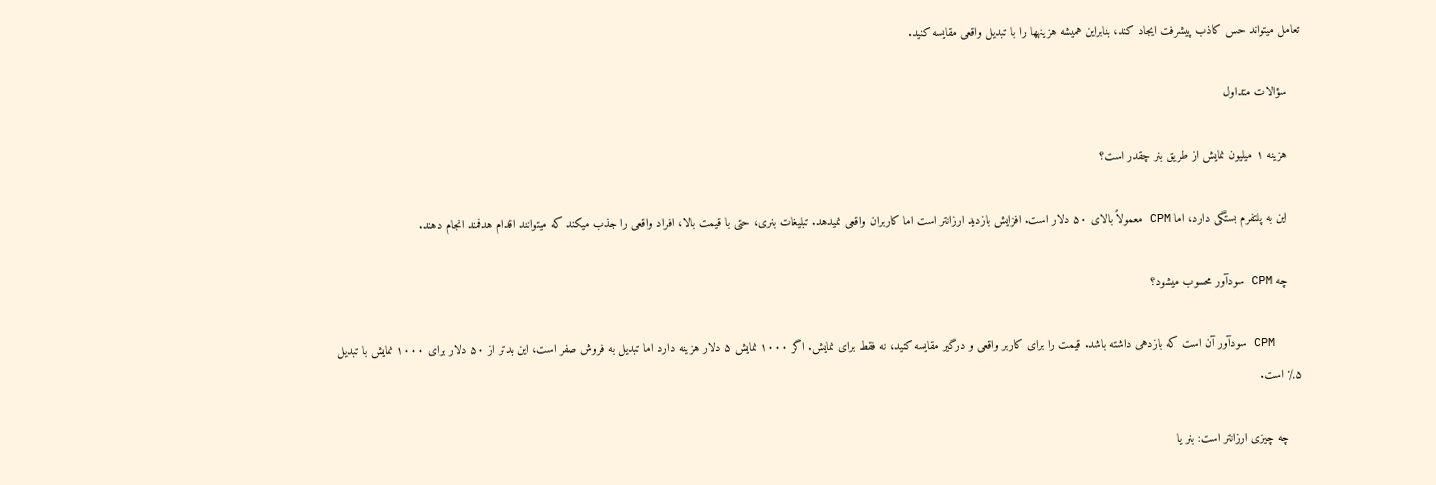تعامل میتواند حس کاذب پیشرفت ایجاد کند، بنابراین همیشه هزینهها را با تبدیل واقعی مقایسه کنید.

    سؤالات متداول

    هزینه ۱ میلیون نمایش از طریق بنر چقدر است؟

    این به پلتفرم بستگی دارد، اما CPM معمولاً بالای ۵۰ دلار است. افزایش بازدید ارزانتر است اما کاربران واقعی نمیدهد. تبلیغات بنری، حتی با قیمت بالا، افراد واقعی را جذب میکند که میتوانند اقدام هدفمند انجام دهند.

    چه CPM سودآور محسوب میشود؟

    CPM سودآور آن است که بازدهی داشته باشد. قیمت را برای کاربر واقعی و درگیر مقایسه کنید، نه فقط برای نمایش. اگر ۱۰۰۰ نمایش ۵ دلار هزینه دارد اما تبدیل به فروش صفر است، این بدتر از ۵۰ دلار برای ۱۰۰۰ نمایش با تبدیل ۵٪ است.

    چه چیزی ارزانتر است: بنر یا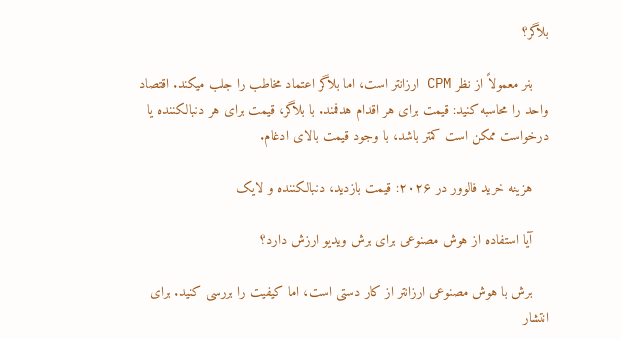بلاگر؟

    بنر معمولاً از نظر CPM ارزانتر است، اما بلاگر اعتماد مخاطب را جلب میکند. اقتصاد واحد را محاسبه کنید: قیمت برای هر اقدام هدفمند. با بلاگر، قیمت برای هر دنبالکننده یا درخواست ممکن است کمتر باشد، با وجود قیمت بالای ادغام.

    هزینه خرید فالوور در ۲۰۲۶: قیمت بازدید، دنبالکننده و لایک

    آیا استفاده از هوش مصنوعی برای برش ویدیو ارزش دارد؟

    برش با هوش مصنوعی ارزانتر از کار دستی است، اما کیفیت را بررسی کنید. برای انتشار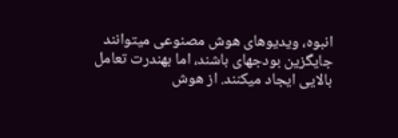انبوه، ویدیوهای هوش مصنوعی میتوانند جایگزین بودجهای باشند، اما بهندرت تعامل بالایی ایجاد میکنند. از هوش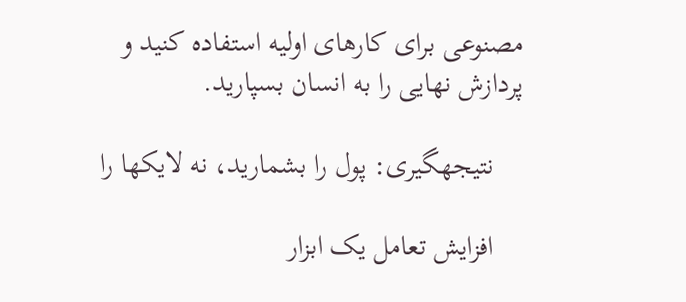مصنوعی برای کارهای اولیه استفاده کنید و پردازش نهایی را به انسان بسپارید.

    نتیجهگیری: پول را بشمارید، نه لایکها را

    افزایش تعامل یک ابزار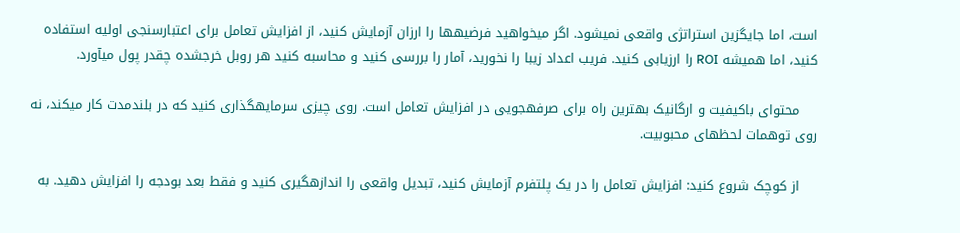است، اما جایگزین استراتژی واقعی نمیشود. اگر میخواهید فرضیهها را ارزان آزمایش کنید، از افزایش تعامل برای اعتبارسنجی اولیه استفاده کنید، اما همیشه ROI را ارزیابی کنید. فریب اعداد زیبا را نخورید، آمار را بررسی کنید و محاسبه کنید هر روبل خرجشده چقدر پول میآورد.

    محتوای باکیفیت و ارگانیک بهترین راه برای صرفهجویی در افزایش تعامل است. روی چیزی سرمایهگذاری کنید که در بلندمدت کار میکند، نه روی توهمات لحظهای محبوبیت.

    از کوچک شروع کنید: افزایش تعامل را در یک پلتفرم آزمایش کنید، تبدیل واقعی را اندازهگیری کنید و فقط بعد بودجه را افزایش دهید. به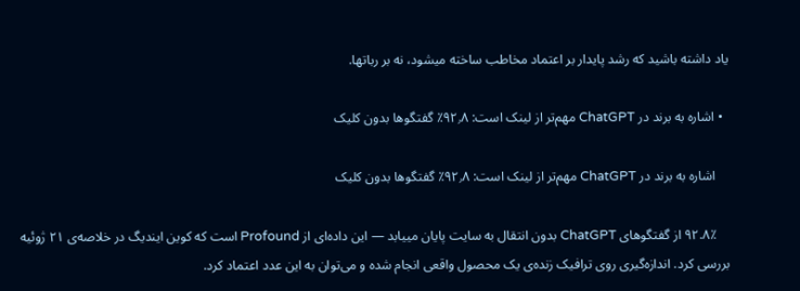یاد داشته باشید که رشد پایدار بر اعتماد مخاطب ساخته میشود، نه بر رباتها.

  • اشاره به برند در ChatGPT مهم‌تر از لینک است: ۹۲٫۸٪ گفتگوها بدون کلیک

    اشاره به برند در ChatGPT مهم‌تر از لینک است: ۹۲٫۸٪ گفتگوها بدون کلیک

    ۹۲.۸٪ از گفتگوهای ChatGPT بدون انتقال به سایت پایان مییابد — این داده‌ای از Profound است که کوین ایندیگ در خلاصه‌ی ۲۱ ژوئیه بررسی کرد. اندازه‌گیری روی ترافیک زنده‌ی یک محصول واقعی انجام شده و می‌توان به این عدد اعتماد کرد.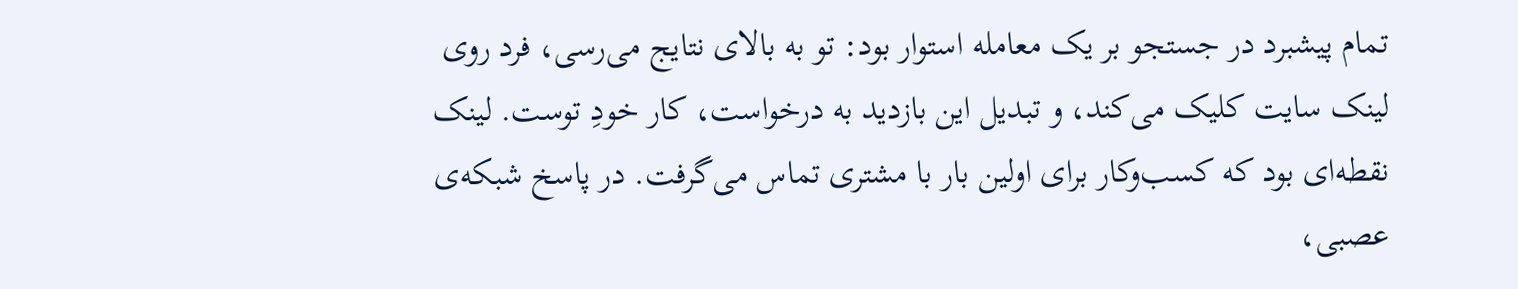تمام پیشبرد در جستجو بر یک معامله استوار بود: تو به بالای نتایج می‌رسی، فرد روی لینک سایت کلیک می‌کند، و تبدیل این بازدید به درخواست، کار خودِ توست. لینک نقطه‌ای بود که کسب‌وکار برای اولین بار با مشتری تماس می‌گرفت. در پاسخ شبکه‌ی عصبی،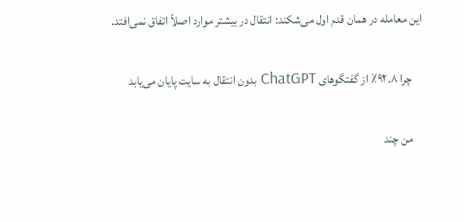این معامله در همان قدم اول می‌شکند: انتقال در بیشتر موارد اصلاً اتفاق نمی‌افتد.

    چرا ۹۲.۸٪ از گفتگوهای ChatGPT بدون انتقال به سایت پایان می‌یابد

    من چند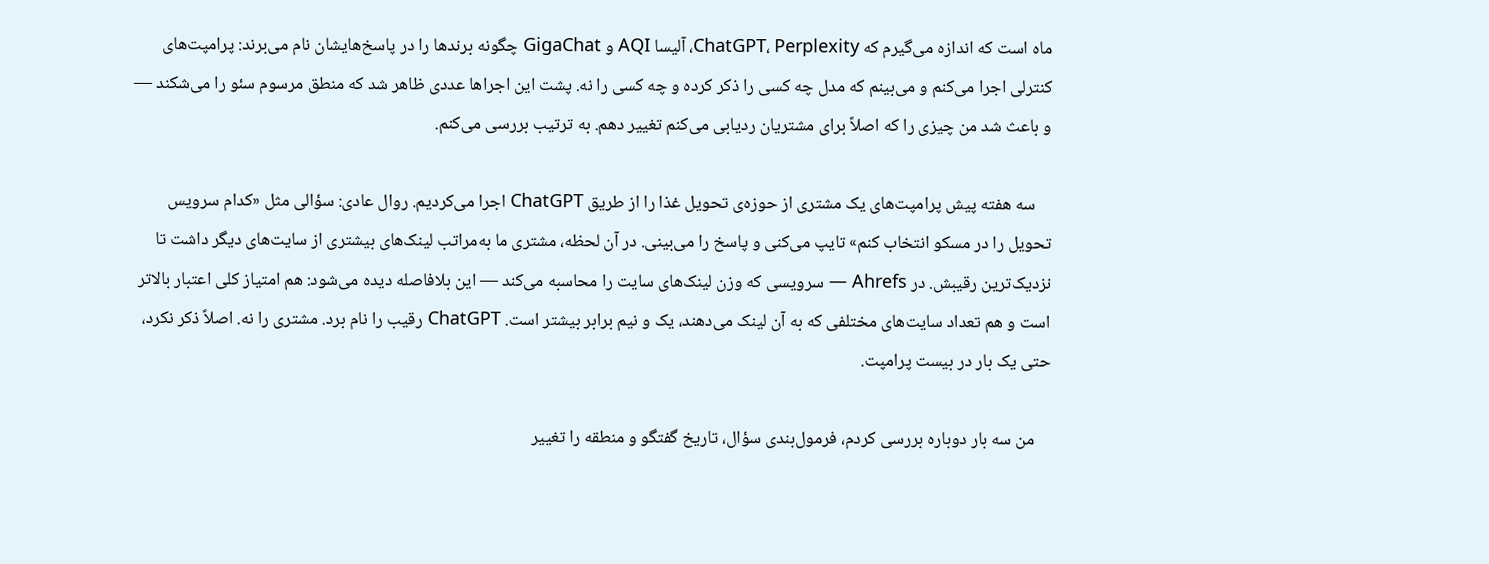ماه است که اندازه می‌گیرم که ChatGPT، Perplexity، آلیسا AQI و GigaChat چگونه برندها را در پاسخ‌هایشان نام می‌برند: پرامپت‌های کنترلی اجرا می‌کنم و می‌بینم که مدل چه کسی را ذکر کرده و چه کسی را نه. پشت این اجراها عددی ظاهر شد که منطق مرسوم سئو را می‌شکند — و باعث شد من چیزی را که اصلاً برای مشتریان ردیابی می‌کنم تغییر دهم. به ترتیب بررسی می‌کنم.

    سه هفته پیش پرامپت‌های یک مشتری از حوزه‌ی تحویل غذا را از طریق ChatGPT اجرا می‌کردیم. روال عادی: سؤالی مثل «کدام سرویس تحویل را در مسکو انتخاب کنم» تایپ می‌کنی و پاسخ را می‌بینی. در آن لحظه، مشتری ما به‌مراتب لینک‌های بیشتری از سایت‌های دیگر داشت تا نزدیک‌ترین رقیبش. در Ahrefs — سرویسی که وزن لینک‌های سایت را محاسبه می‌کند — این بلافاصله دیده می‌شود: هم امتیاز کلی اعتبار بالاتر است و هم تعداد سایت‌های مختلفی که به آن لینک می‌دهند، یک و نیم برابر بیشتر است. ChatGPT رقیب را نام برد. مشتری را نه. اصلاً ذکر نکرد، حتی یک بار در بیست پرامپت.

    من سه بار دوباره بررسی کردم، فرمول‌بندی سؤال، تاریخ گفتگو و منطقه را تغییر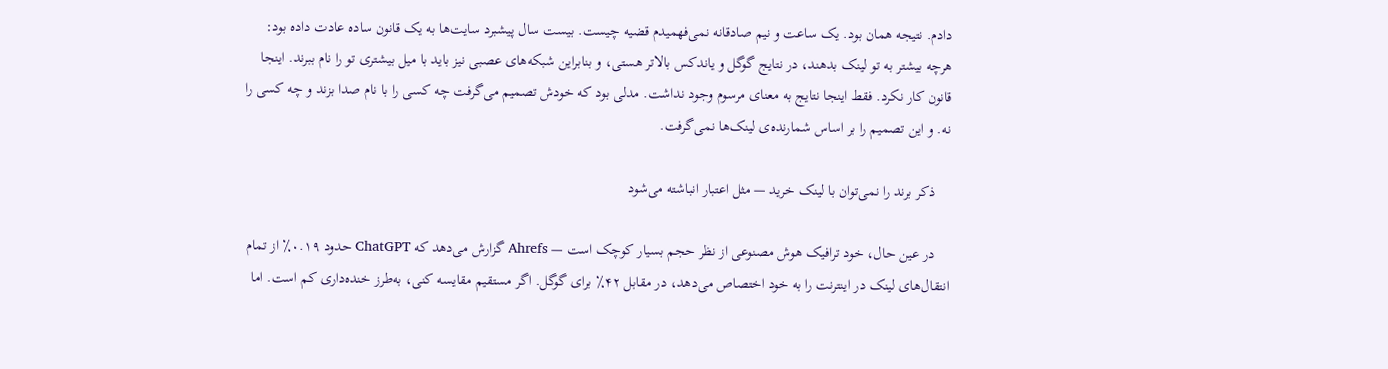دادم. نتیجه همان بود. یک ساعت و نیم صادقانه نمی‌فهمیدم قضیه چیست. بیست سال پیشبرد سایت‌ها به یک قانون ساده عادت داده بود: هرچه بیشتر به تو لینک بدهند، در نتایج گوگل و یاندکس بالاتر هستی، و بنابراین شبکه‌های عصبی نیز باید با میل بیشتری تو را نام ببرند. اینجا قانون کار نکرد. فقط اینجا نتایج به معنای مرسوم وجود نداشت. مدلی بود که خودش تصمیم می‌گرفت چه کسی را با نام صدا بزند و چه کسی را نه. و این تصمیم را بر اساس شمارنده‌ی لینک‌ها نمی‌گرفت.

    ذکر برند را نمی‌توان با لینک خرید — مثل اعتبار انباشته می‌شود

    در عین حال، خود ترافیک هوش مصنوعی از نظر حجم بسیار کوچک است — Ahrefs گزارش می‌دهد که ChatGPT حدود ۰.۱۹٪ از تمام انتقال‌های لینک در اینترنت را به خود اختصاص می‌دهد، در مقابل ۴۲٪ برای گوگل. اگر مستقیم مقایسه کنی، به‌طرز خنده‌داری کم است. اما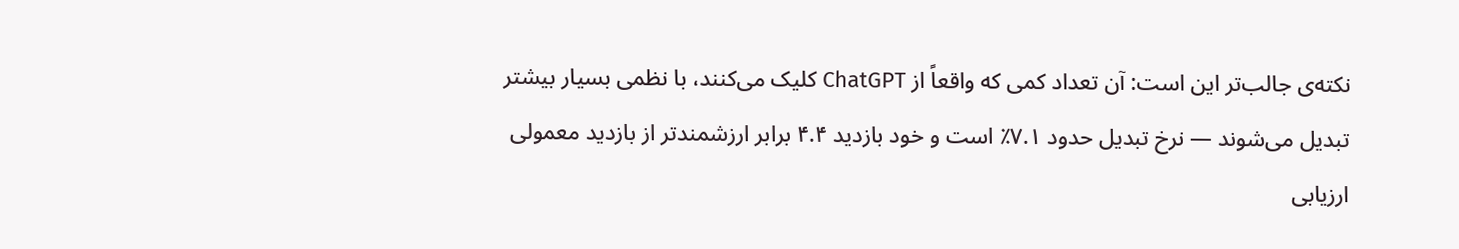نکته‌ی جالب‌تر این است: آن تعداد کمی که واقعاً از ChatGPT کلیک می‌کنند، با نظمی بسیار بیشتر تبدیل می‌شوند — نرخ تبدیل حدود ۷.۱٪ است و خود بازدید ۴.۴ برابر ارزشمندتر از بازدید معمولی ارزیابی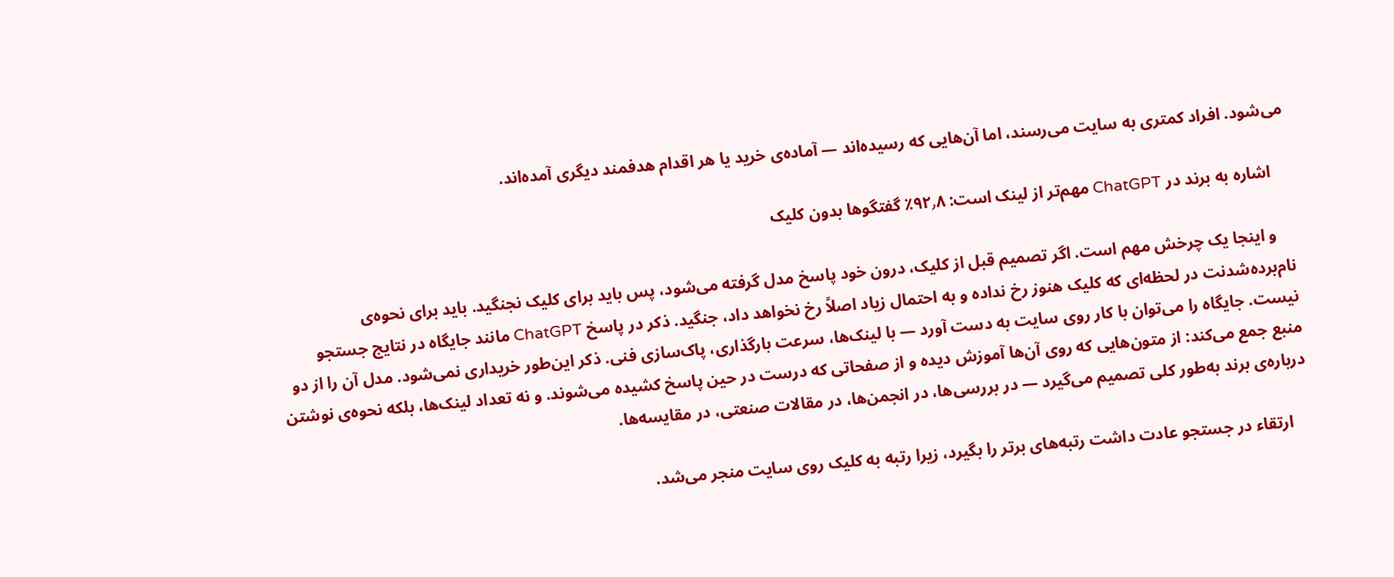می‌شود. افراد کمتری به سایت می‌رسند، اما آن‌هایی که رسیده‌اند — آماده‌ی خرید یا هر اقدام هدفمند دیگری آمده‌اند.

    اشاره به برند در ChatGPT مهم‌تر از لینک است: ۹۲٫۸٪ گفتگوها بدون کلیک

    و اینجا یک چرخش مهم است. اگر تصمیم قبل از کلیک، درون خود پاسخ مدل گرفته می‌شود، پس باید برای کلیک نجنگید. باید برای نحوه‌ی نام‌برده‌شدنت در لحظه‌ای که کلیک هنوز رخ نداده و به احتمال زیاد اصلاً رخ نخواهد داد، جنگید. ذکر در پاسخ ChatGPT مانند جایگاه در نتایج جستجو نیست. جایگاه را می‌توان با کار روی سایت به دست آورد — با لینک‌ها، سرعت بارگذاری، پاک‌سازی فنی. ذکر این‌طور خریداری نمی‌شود. مدل آن را از دو منبع جمع می‌کند: از متون‌هایی که روی آن‌ها آموزش دیده و از صفحاتی که درست در حین پاسخ کشیده می‌شوند. و نه تعداد لینک‌ها، بلکه نحوه‌ی نوشتن درباره‌ی برند به‌طور کلی تصمیم می‌گیرد — در بررسی‌ها، در انجمن‌ها، در مقالات صنعتی، در مقایسه‌ها.

    ارتقاء در جستجو عادت داشت رتبه‌های برتر را بگیرد، زیرا رتبه به کلیک روی سایت منجر می‌شد.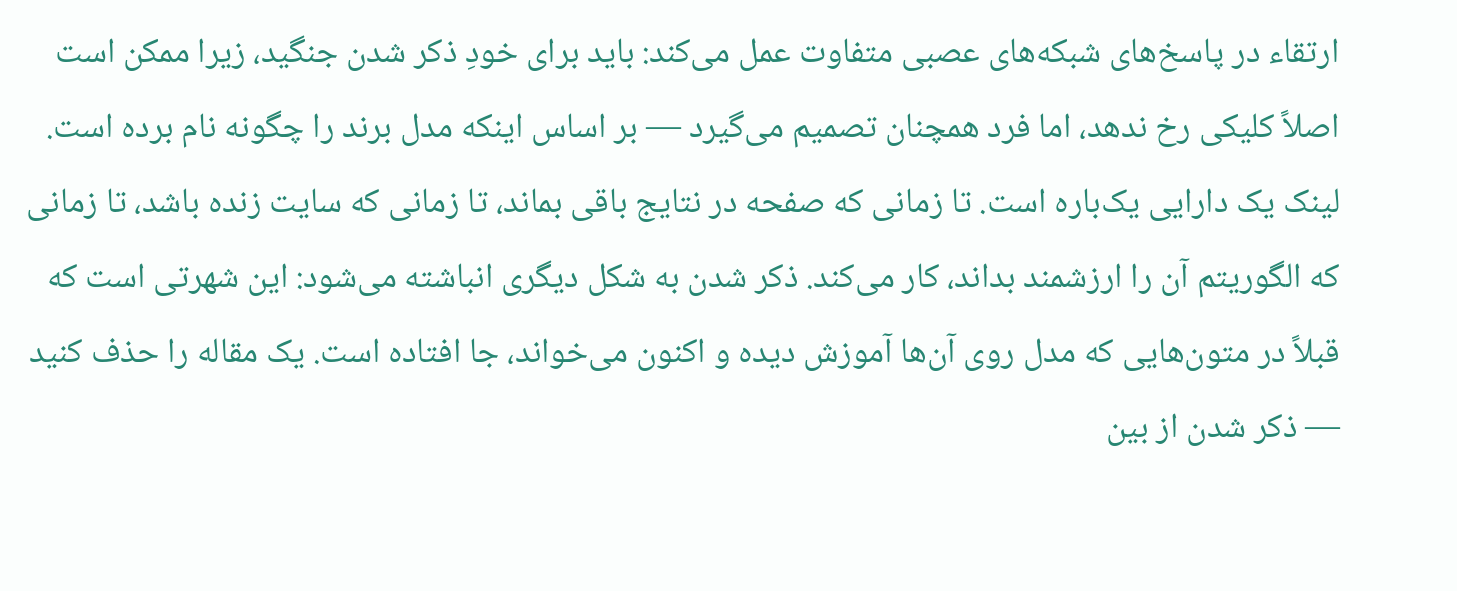ارتقاء در پاسخ‌های شبکه‌های عصبی متفاوت عمل می‌کند: باید برای خودِ ذکر شدن جنگید، زیرا ممکن است اصلاً کلیکی رخ ندهد، اما فرد همچنان تصمیم می‌گیرد — بر اساس اینکه مدل برند را چگونه نام برده است. لینک یک دارایی یک‌باره است. تا زمانی که صفحه در نتایج باقی بماند، تا زمانی که سایت زنده باشد، تا زمانی که الگوریتم آن را ارزشمند بداند، کار می‌کند. ذکر شدن به شکل دیگری انباشته می‌شود: این شهرتی است که قبلاً در متون‌هایی که مدل روی آن‌ها آموزش دیده و اکنون می‌خواند، جا افتاده است. یک مقاله را حذف کنید — ذکر شدن از بین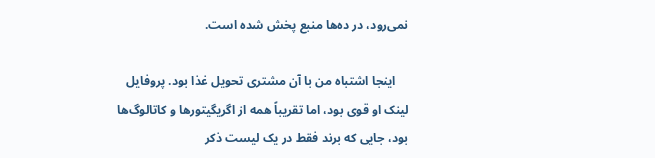نمی‌رود، در ده‌ها منبع پخش شده است.

    اینجا اشتباه من با آن مشتری تحویل غذا بود. پروفایل لینک او قوی بود، اما تقریباً همه از اگریگیتورها و کاتالوگ‌ها بود، جایی که برند فقط در یک لیست ذکر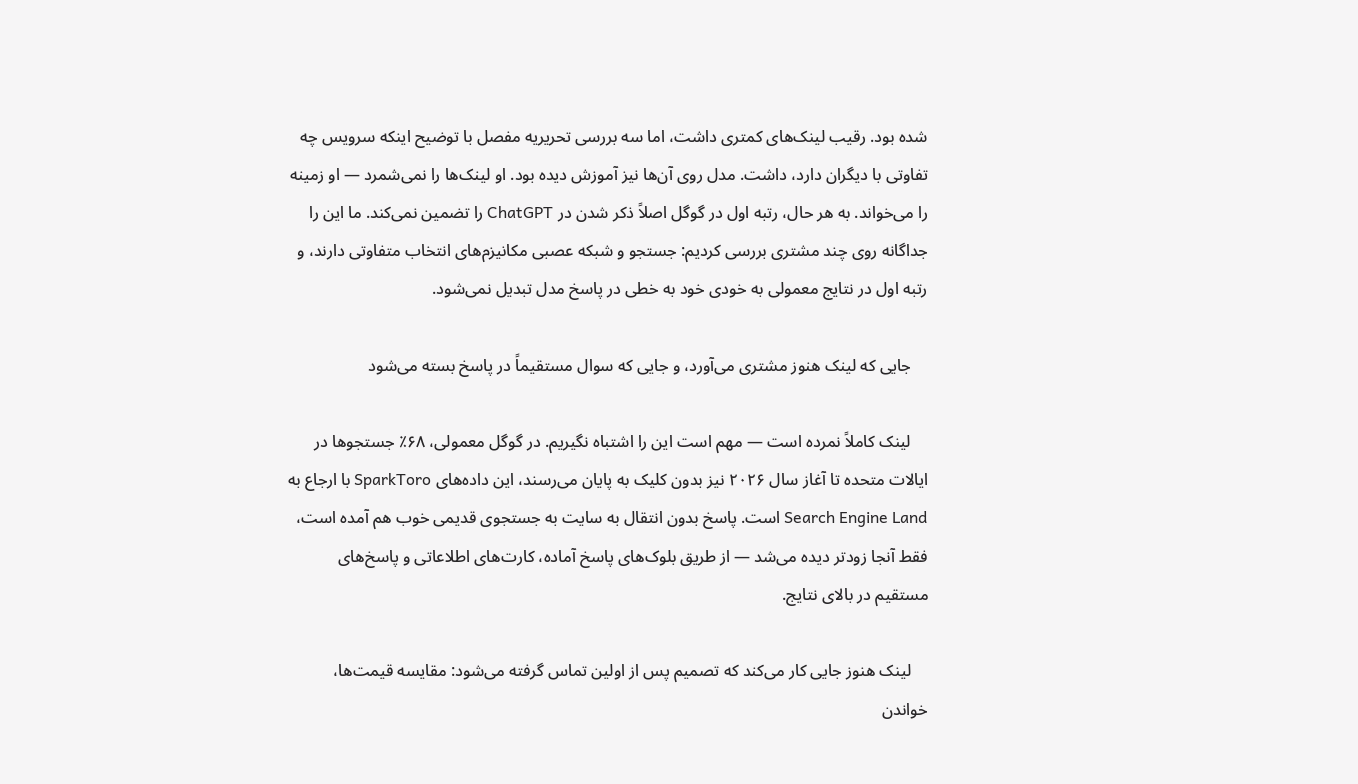شده بود. رقیب لینک‌های کمتری داشت، اما سه بررسی تحریریه مفصل با توضیح اینکه سرویس چه تفاوتی با دیگران دارد، داشت. مدل روی آن‌ها نیز آموزش دیده بود. او لینک‌ها را نمی‌شمرد — او زمینه را می‌خواند. به هر حال، رتبه اول در گوگل اصلاً ذکر شدن در ChatGPT را تضمین نمی‌کند. ما این را جداگانه روی چند مشتری بررسی کردیم: جستجو و شبکه عصبی مکانیزم‌های انتخاب متفاوتی دارند، و رتبه اول در نتایج معمولی به خودی خود به خطی در پاسخ مدل تبدیل نمی‌شود.

    جایی که لینک هنوز مشتری می‌آورد، و جایی که سوال مستقیماً در پاسخ بسته می‌شود

    لینک کاملاً نمرده است — مهم است این را اشتباه نگیریم. در گوگل معمولی، ۶۸٪ جستجوها در ایالات متحده تا آغاز سال ۲۰۲۶ نیز بدون کلیک به پایان می‌رسند، این داده‌های SparkToro با ارجاع به Search Engine Land است. پاسخ بدون انتقال به سایت به جستجوی قدیمی خوب هم آمده است، فقط آنجا زودتر دیده می‌شد — از طریق بلوک‌های پاسخ آماده، کارت‌های اطلاعاتی و پاسخ‌های مستقیم در بالای نتایج.

    لینک هنوز جایی کار می‌کند که تصمیم پس از اولین تماس گرفته می‌شود: مقایسه قیمت‌ها، خواندن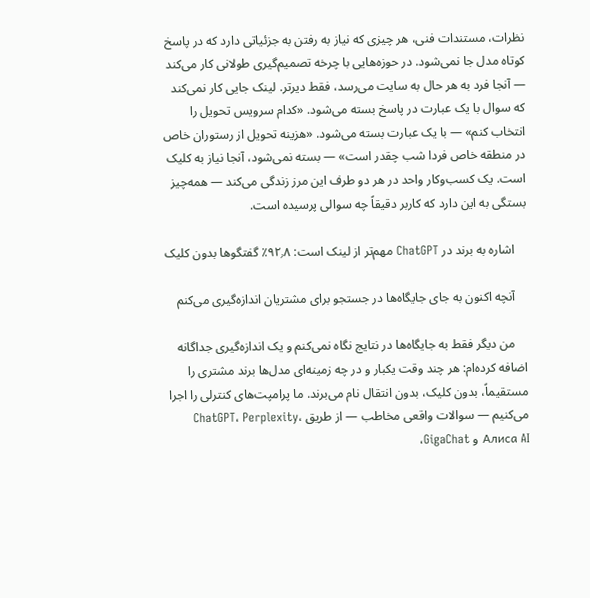نظرات، مستندات فنی، هر چیزی که نیاز به رفتن به جزئیاتی دارد که در پاسخ کوتاه مدل جا نمی‌شود. در حوزه‌هایی با چرخه تصمیم‌گیری طولانی کار می‌کند — آنجا فرد به هر حال به سایت می‌رسد، فقط دیرتر. لینک جایی کار نمی‌کند که سوال با یک عبارت در پاسخ بسته می‌شود. «کدام سرویس تحویل را انتخاب کنم» — با یک عبارت بسته می‌شود. «هزینه تحویل از رستوران خاص در منطقه خاص فردا شب چقدر است» — بسته نمی‌شود، آنجا نیاز به کلیک است. یک کسب‌وکار واحد در هر دو طرف این مرز زندگی می‌کند — همه‌چیز بستگی به این دارد که کاربر دقیقاً چه سوالی پرسیده است.

    اشاره به برند در ChatGPT مهم‌تر از لینک است: ۹۲٫۸٪ گفتگوها بدون کلیک

    آنچه اکنون به جای جایگاه‌ها در جستجو برای مشتریان اندازه‌گیری می‌کنم

    من دیگر فقط به جایگاه‌ها در نتایج نگاه نمی‌کنم و یک اندازه‌گیری جداگانه اضافه کرده‌ام: هر چند وقت یکبار و در چه زمینه‌ای مدل‌ها برند مشتری را مستقیماً، بدون کلیک، بدون انتقال نام می‌برند. ما پرامپت‌های کنترلی را اجرا می‌کنیم — سوالات واقعی مخاطب — از طریق ChatGPT، Perplexity، Алиса AI و GigaChat،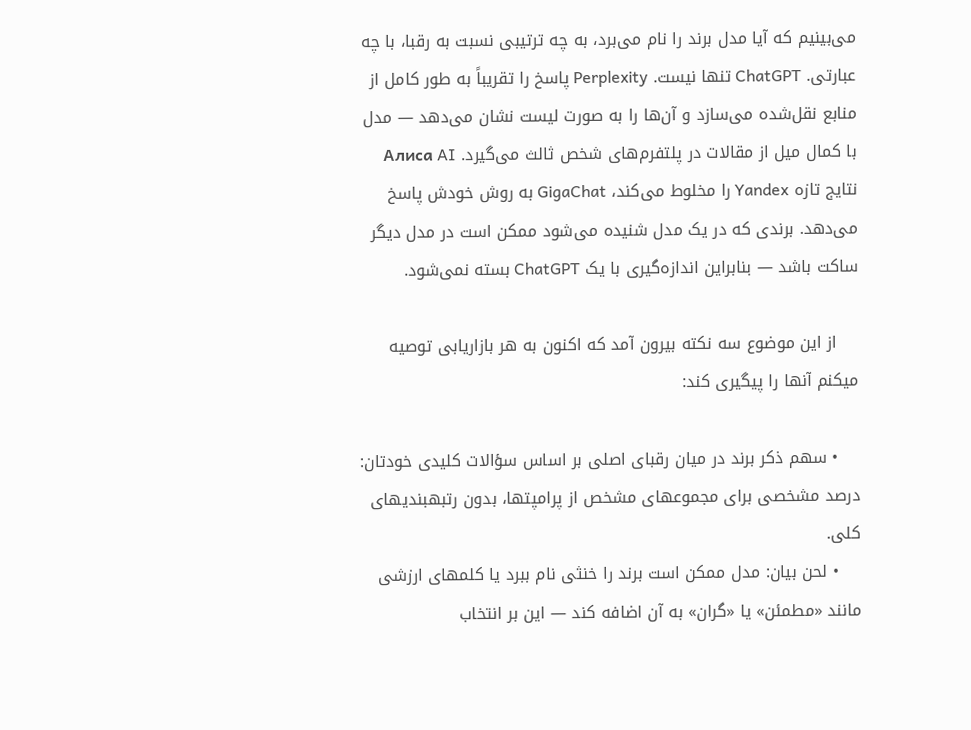می‌بینیم که آیا مدل برند را نام می‌برد، به چه ترتیبی نسبت به رقبا، با چه عبارتی. ChatGPT تنها نیست. Perplexity پاسخ را تقریباً به طور کامل از منابع نقل‌شده می‌سازد و آن‌ها را به صورت لیست نشان می‌دهد — مدل با کمال میل از مقالات در پلتفرم‌های شخص ثالث می‌گیرد. Алиса AI نتایج تازه Yandex را مخلوط می‌کند، GigaChat به روش خودش پاسخ می‌دهد. برندی که در یک مدل شنیده می‌شود ممکن است در مدل دیگر ساکت باشد — بنابراین اندازه‌گیری با یک ChatGPT بسته نمی‌شود.

    از این موضوع سه نکته بیرون آمد که اکنون به هر بازاریابی توصیه میکنم آنها را پیگیری کند:

    • سهم ذکر برند در میان رقبای اصلی بر اساس سؤالات کلیدی خودتان: درصد مشخصی برای مجموعهای مشخص از پرامپتها، بدون رتبهبندیهای کلی.
    • لحن بیان: مدل ممکن است برند را خنثی نام ببرد یا کلمهای ارزشی مانند «مطمئن» یا «گران» به آن اضافه کند — این بر انتخاب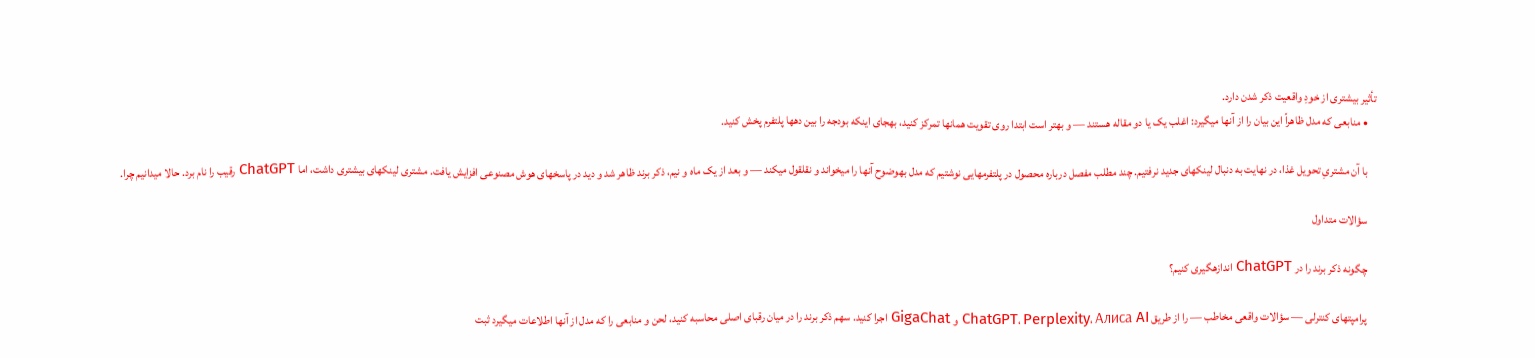تأثیر بیشتری از خودِ واقعیت ذکر شدن دارد.
    • منابعی که مدل ظاهراً این بیان را از آنها میگیرد: اغلب یک یا دو مقاله هستند — و بهتر است ابتدا روی تقویت همانها تمرکز کنید، بهجای اینکه بودجه را بین دهها پلتفرم پخش کنید.

    با آن مشتریِ تحویل غذا، در نهایت به دنبال لینکهای جدید نرفتیم. چند مطلب مفصل درباره محصول در پلتفرمهایی نوشتیم که مدل بهوضوح آنها را میخواند و نقلقول میکند — و بعد از یک ماه و نیم، ذکر برند ظاهر شد و دید در پاسخهای هوش مصنوعی افزایش یافت. مشتری لینکهای بیشتری داشت، اما ChatGPT رقیب را نام برد. حالا میدانیم چرا.

    سؤالات متداول

    چگونه ذکر برند را در ChatGPT اندازهگیری کنیم؟

    پرامپتهای کنترلی — سؤالات واقعی مخاطب — را از طریق ChatGPT، Perplexity، Алиса AI و GigaChat اجرا کنید. سهم ذکر برند را در میان رقبای اصلی محاسبه کنید، لحن و منابعی را که مدل از آنها اطلاعات میگیرد ثبت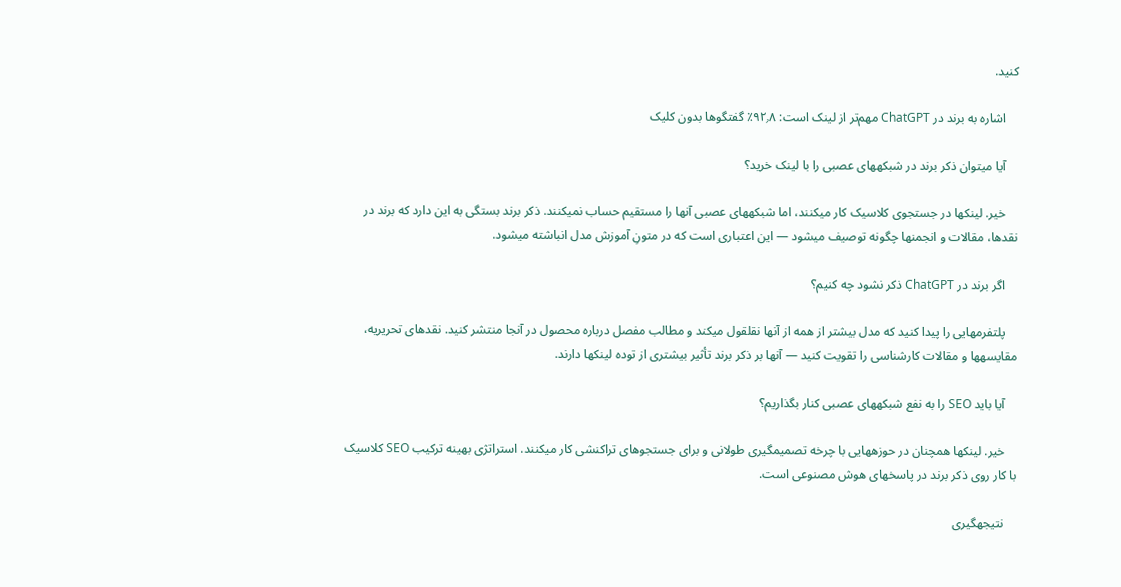کنید.

    اشاره به برند در ChatGPT مهم‌تر از لینک است: ۹۲٫۸٪ گفتگوها بدون کلیک

    آیا میتوان ذکر برند در شبکههای عصبی را با لینک خرید؟

    خیر. لینکها در جستجوی کلاسیک کار میکنند، اما شبکههای عصبی آنها را مستقیم حساب نمیکنند. ذکر برند بستگی به این دارد که برند در نقدها، مقالات و انجمنها چگونه توصیف میشود — این اعتباری است که در متونِ آموزش مدل انباشته میشود.

    اگر برند در ChatGPT ذکر نشود چه کنیم؟

    پلتفرمهایی را پیدا کنید که مدل بیشتر از همه از آنها نقلقول میکند و مطالب مفصل درباره محصول در آنجا منتشر کنید. نقدهای تحریریه، مقایسهها و مقالات کارشناسی را تقویت کنید — آنها بر ذکر برند تأثیر بیشتری از توده لینکها دارند.

    آیا باید SEO را به نفع شبکههای عصبی کنار بگذاریم؟

    خیر. لینکها همچنان در حوزههایی با چرخه تصمیمگیری طولانی و برای جستجوهای تراکنشی کار میکنند. استراتژی بهینه ترکیب SEO کلاسیک با کار روی ذکر برند در پاسخهای هوش مصنوعی است.

    نتیجهگیری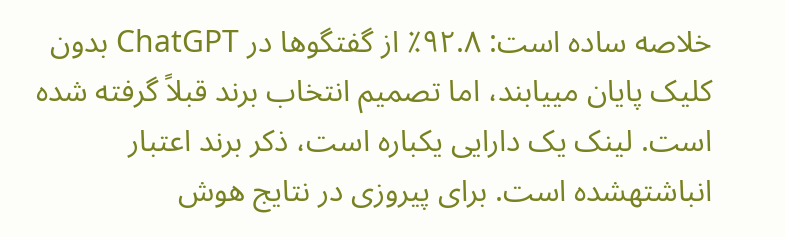خلاصه ساده است: ۹۲.۸٪ از گفتگوها در ChatGPT بدون کلیک پایان مییابند، اما تصمیم انتخاب برند قبلاً گرفته شده است. لینک یک دارایی یکباره است، ذکر برند اعتبار انباشتهشده است. برای پیروزی در نتایج هوش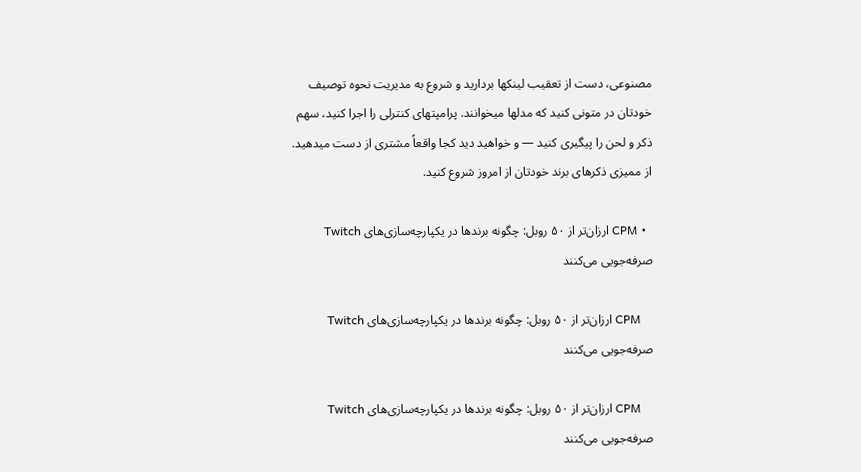مصنوعی، دست از تعقیب لینکها بردارید و شروع به مدیریت نحوه توصیف خودتان در متونی کنید که مدلها میخوانند. پرامپتهای کنترلی را اجرا کنید، سهم ذکر و لحن را پیگیری کنید — و خواهید دید کجا واقعاً مشتری از دست میدهید. از ممیزی ذکرهای برند خودتان از امروز شروع کنید.

  • CPM ارزان‌تر از ۵۰ روبل: چگونه برندها در یکپارچه‌سازی‌های Twitch صرفه‌جویی می‌کنند

    CPM ارزان‌تر از ۵۰ روبل: چگونه برندها در یکپارچه‌سازی‌های Twitch صرفه‌جویی می‌کنند

    CPM ارزان‌تر از ۵۰ روبل: چگونه برندها در یکپارچه‌سازی‌های Twitch صرفه‌جویی می‌کنند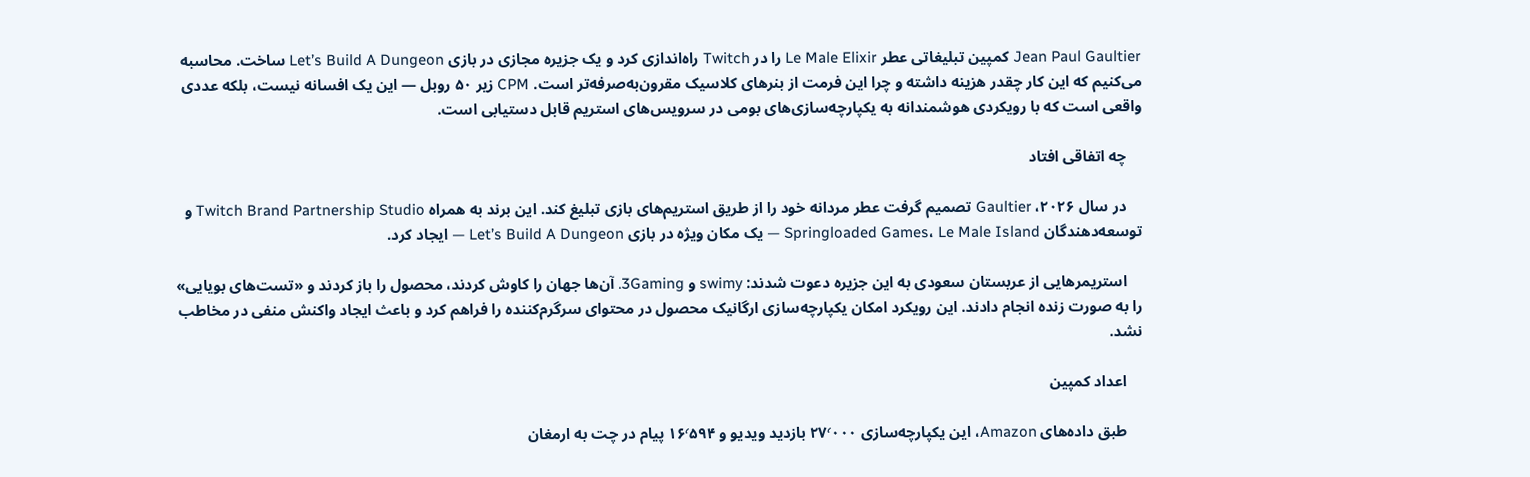Jean Paul Gaultier کمپین تبلیغاتی عطر Le Male Elixir را در Twitch راه‌اندازی کرد و یک جزیره مجازی در بازی Let’s Build A Dungeon ساخت. محاسبه می‌کنیم که این کار چقدر هزینه داشته و چرا این فرمت از بنرهای کلاسیک مقرون‌به‌صرفه‌تر است. CPM زیر ۵۰ روبل — این یک افسانه نیست، بلکه عددی واقعی است که با رویکردی هوشمندانه به یکپارچه‌سازی‌های بومی در سرویس‌های استریم قابل دستیابی است.

    چه اتفاقی افتاد

    در سال ۲۰۲۶، Gaultier تصمیم گرفت عطر مردانه خود را از طریق استریم‌های بازی تبلیغ کند. این برند به همراه Twitch Brand Partnership Studio و توسعه‌دهندگان Springloaded Games، Le Male Island — یک مکان ویژه در بازی Let’s Build A Dungeon — ایجاد کرد.

    استریمرهایی از عربستان سعودی به این جزیره دعوت شدند: swimy و 3Gaming. آن‌ها جهان را کاوش کردند، محصول را باز کردند و «تست‌های بویایی» را به صورت زنده انجام دادند. این رویکرد امکان یکپارچه‌سازی ارگانیک محصول در محتوای سرگرم‌کننده را فراهم کرد و باعث ایجاد واکنش منفی در مخاطب نشد.

    اعداد کمپین

    طبق داده‌های Amazon، این یکپارچه‌سازی ۲۷٬۰۰۰ بازدید ویدیو و ۱۶٬۵۹۴ پیام در چت به ارمغان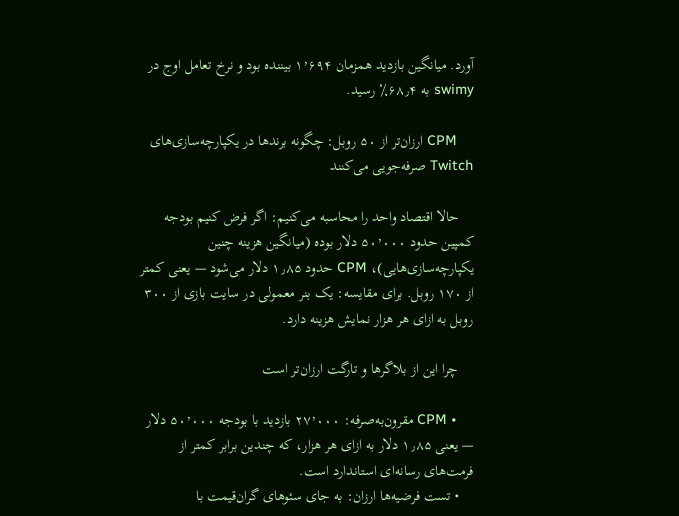آورد. میانگین بازدید همزمان ۱٬۶۹۴ بیننده بود و نرخ تعامل اوج در swimy به ۶۸٫۴٪ رسید.

    CPM ارزان‌تر از ۵۰ روبل: چگونه برندها در یکپارچه‌سازی‌های Twitch صرفه‌جویی می‌کنند

    حالا اقتصاد واحد را محاسبه می‌کنیم: اگر فرض کنیم بودجه کمپین حدود ۵۰٬۰۰۰ دلار بوده (میانگین هزینه چنین یکپارچه‌سازی‌هایی)، CPM حدود ۱٫۸۵ دلار می‌شود — یعنی کمتر از ۱۷۰ روبل. برای مقایسه: یک بنر معمولی در سایت بازی از ۳۰۰ روبل به ازای هر هزار نمایش هزینه دارد.

    چرا این از بلاگرها و تارگت ارزان‌تر است

    • CPM مقرون‌به‌صرفه: ۲۷٬۰۰۰ بازدید با بودجه ۵۰٬۰۰۰ دلار — یعنی ۱٫۸۵ دلار به ازای هر هزار، که چندین برابر کمتر از فرمت‌های رسانه‌ای استاندارد است.
    • تست فرضیه‌ها ارزان: به جای سئوهای گران‌قیمت با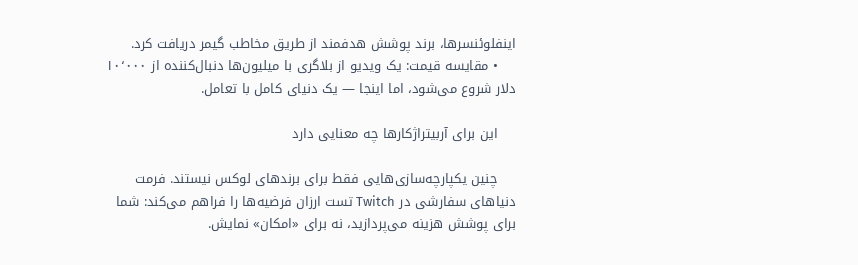اینفلوئنسرها، برند پوشش هدفمند از طریق مخاطب گیمر دریافت کرد.
    • مقایسه قیمت: یک ویدیو از بلاگری با میلیون‌ها دنبال‌کننده از ۱۰٬۰۰۰ دلار شروع می‌شود، اما اینجا — یک دنیای کامل با تعامل.

    این برای آربیتراژکارها چه معنایی دارد

    چنین یکپارچه‌سازی‌هایی فقط برای برندهای لوکس نیستند. فرمت دنیاهای سفارشی در Twitch تست ارزان فرضیه‌ها را فراهم می‌کند: شما برای پوشش هزینه می‌پردازید، نه برای «امکان» نمایش.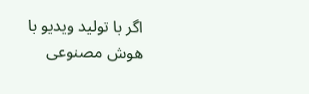اگر با تولید ویدیو با هوش مصنوعی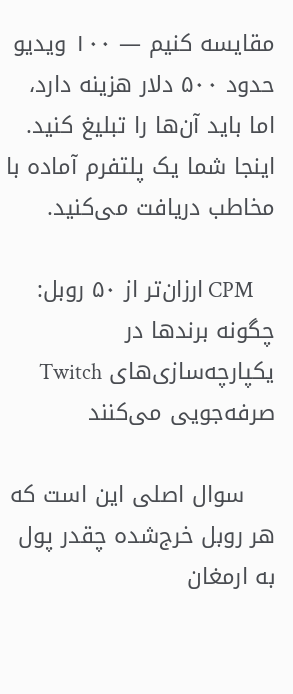مقایسه کنیم — ۱۰۰ ویدیو حدود ۵۰۰ دلار هزینه دارد، اما باید آن‌ها را تبلیغ کنید. اینجا شما یک پلتفرم آماده با مخاطب دریافت می‌کنید.

    CPM ارزان‌تر از ۵۰ روبل: چگونه برندها در یکپارچه‌سازی‌های Twitch صرفه‌جویی می‌کنند

    سوال اصلی این است که هر روبل خرج‌شده چقدر پول به ارمغان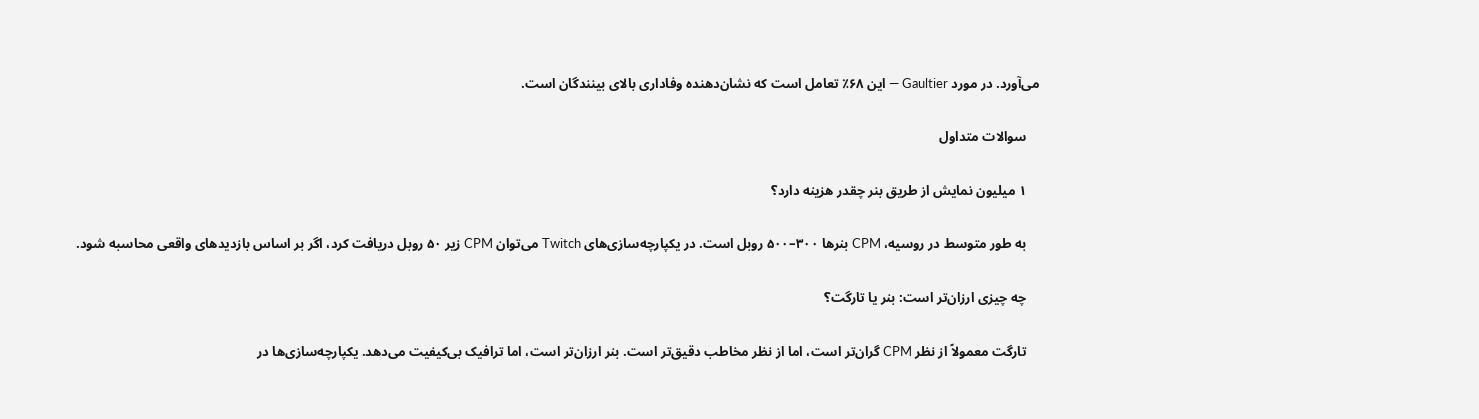می‌آورد. در مورد Gaultier — این ۶۸٪ تعامل است که نشان‌دهنده وفاداری بالای بینندگان است.

    سوالات متداول

    ۱ میلیون نمایش از طریق بنر چقدر هزینه دارد؟

    به طور متوسط در روسیه، CPM بنرها ۳۰۰–۵۰۰ روبل است. در یکپارچه‌سازی‌های Twitch می‌توان CPM زیر ۵۰ روبل دریافت کرد، اگر بر اساس بازدیدهای واقعی محاسبه شود.

    چه چیزی ارزان‌تر است: بنر یا تارگت؟

    تارگت معمولاً از نظر CPM گران‌تر است، اما از نظر مخاطب دقیق‌تر است. بنر ارزان‌تر است، اما ترافیک بی‌کیفیت می‌دهد. یکپارچه‌سازی‌ها در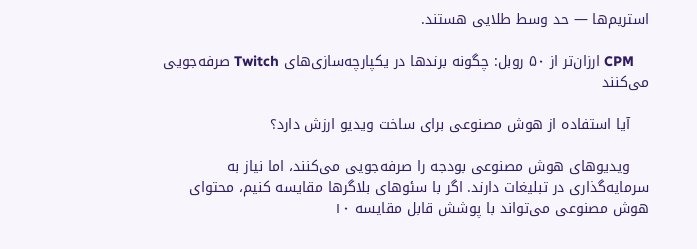استریم‌ها — حد وسط طلایی هستند.

    CPM ارزان‌تر از ۵۰ روبل: چگونه برندها در یکپارچه‌سازی‌های Twitch صرفه‌جویی می‌کنند

    آیا استفاده از هوش مصنوعی برای ساخت ویدیو ارزش دارد؟

    ویدیوهای هوش مصنوعی بودجه را صرفه‌جویی می‌کنند، اما نیاز به سرمایه‌گذاری در تبلیغات دارند. اگر با سئوهای بلاگرها مقایسه کنیم، محتوای هوش مصنوعی می‌تواند با پوشش قابل مقایسه ۱۰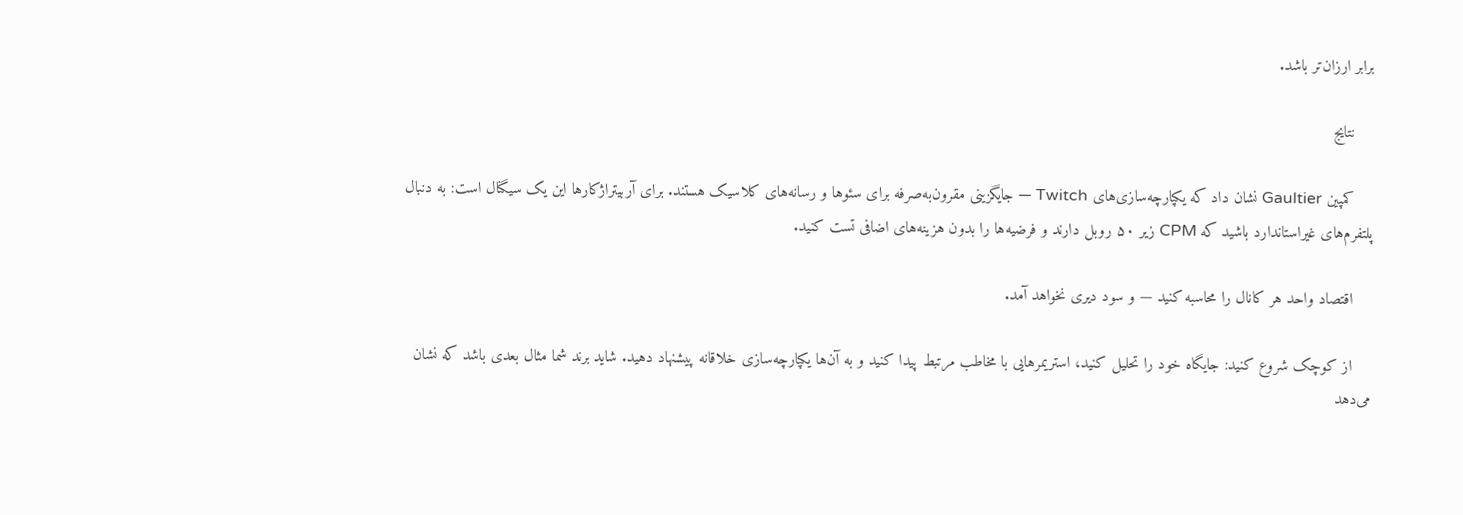برابر ارزان‌تر باشد.

    نتایج

    کمپین Gaultier نشان داد که یکپارچه‌سازی‌های Twitch — جایگزینی مقرون‌به‌صرفه برای سئوها و رسانه‌های کلاسیک هستند. برای آربیتراژکارها این یک سیگنال است: به دنبال پلتفرم‌های غیراستاندارد باشید که CPM زیر ۵۰ روبل دارند و فرضیه‌ها را بدون هزینه‌های اضافی تست کنید.

    اقتصاد واحد هر کانال را محاسبه کنید — و سود دیری نخواهد آمد.

    از کوچک شروع کنید: جایگاه خود را تحلیل کنید، استریمرهایی با مخاطب مرتبط پیدا کنید و به آن‌ها یکپارچه‌سازی خلاقانه پیشنهاد دهید. شاید برند شما مثال بعدی باشد که نشان می‌دهد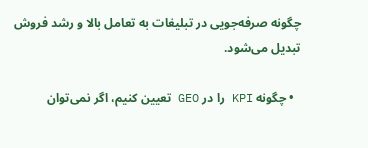چگونه صرفه‌جویی در تبلیغات به تعامل بالا و رشد فروش تبدیل می‌شود.

  • چگونه KPI را در GEO تعیین کنیم، اگر نمی‌توان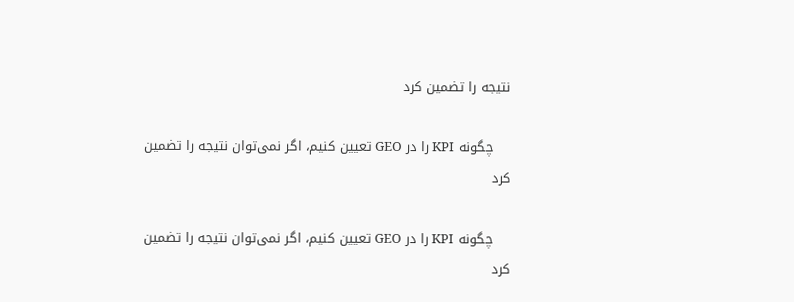نتیجه را تضمین کرد

    چگونه KPI را در GEO تعیین کنیم، اگر نمی‌توان نتیجه را تضمین کرد

    چگونه KPI را در GEO تعیین کنیم، اگر نمی‌توان نتیجه را تضمین کرد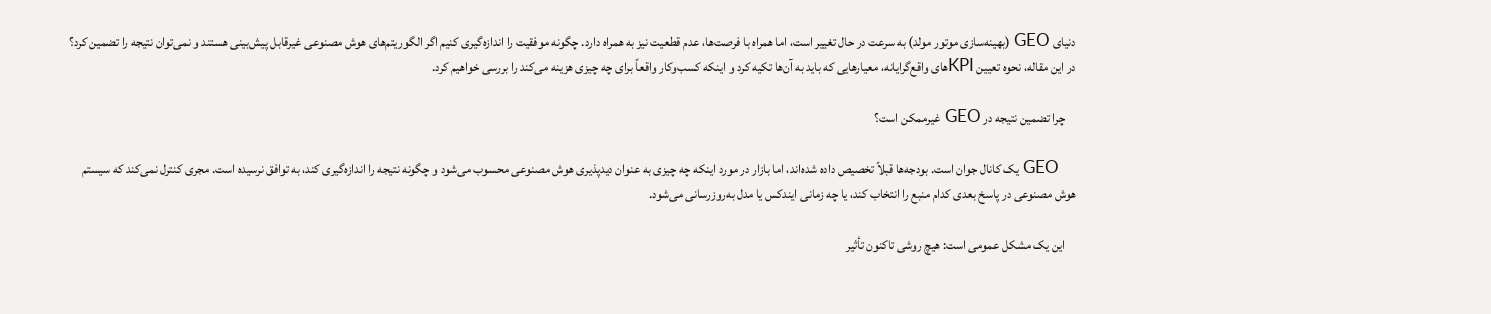دنیای GEO (بهینه‌سازی موتور مولد) به سرعت در حال تغییر است، اما همراه با فرصت‌ها، عدم قطعیت نیز به همراه دارد. چگونه موفقیت را اندازه‌گیری کنیم اگر الگوریتم‌های هوش مصنوعی غیرقابل پیش‌بینی هستند و نمی‌توان نتیجه را تضمین کرد؟ در این مقاله، نحوه تعیین KPIهای واقع‌گرایانه، معیارهایی که باید به آن‌ها تکیه کرد و اینکه کسب‌وکار واقعاً برای چه چیزی هزینه می‌کند را بررسی خواهیم کرد.

    چرا تضمین نتیجه در GEO غیرممکن است؟

    GEO یک کانال جوان است. بودجه‌ها قبلاً تخصیص داده شده‌اند، اما بازار در مورد اینکه چه چیزی به عنوان دیدپذیری هوش مصنوعی محسوب می‌شود و چگونه نتیجه را اندازه‌گیری کند، به توافق نرسیده است. مجری کنترل نمی‌کند که سیستم هوش مصنوعی در پاسخ بعدی کدام منبع را انتخاب کند، یا چه زمانی ایندکس یا مدل به‌روزرسانی می‌شود.

    این یک مشکل عمومی است: هیچ روشی تاکنون تأثیر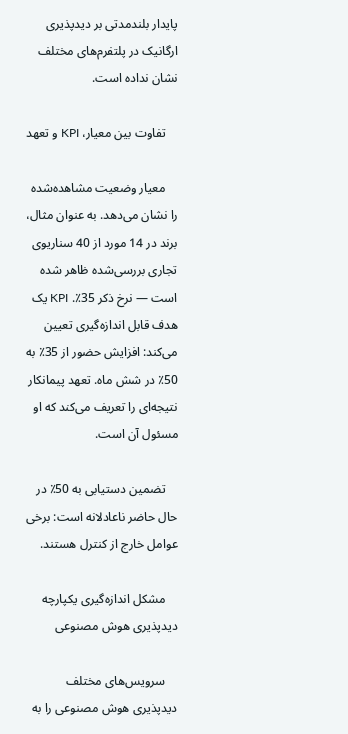پایدار بلندمدتی بر دیدپذیری ارگانیک در پلتفرم‌های مختلف نشان نداده است.

    تفاوت بین معیار، KPI و تعهد

    معیار وضعیت مشاهده‌شده را نشان می‌دهد. به عنوان مثال، برند در 14 مورد از 40 سناریوی تجاری بررسی‌شده ظاهر شده است — نرخ ذکر 35٪. KPI یک هدف قابل اندازه‌گیری تعیین می‌کند: افزایش حضور از 35٪ به 50٪ در شش ماه. تعهد پیمانکار نتیجه‌ای را تعریف می‌کند که او مسئول آن است.

    تضمین دستیابی به 50٪ در حال حاضر ناعادلانه است: برخی عوامل خارج از کنترل هستند.

    مشکل اندازه‌گیری یکپارچه دیدپذیری هوش مصنوعی

    سرویس‌های مختلف دیدپذیری هوش مصنوعی را به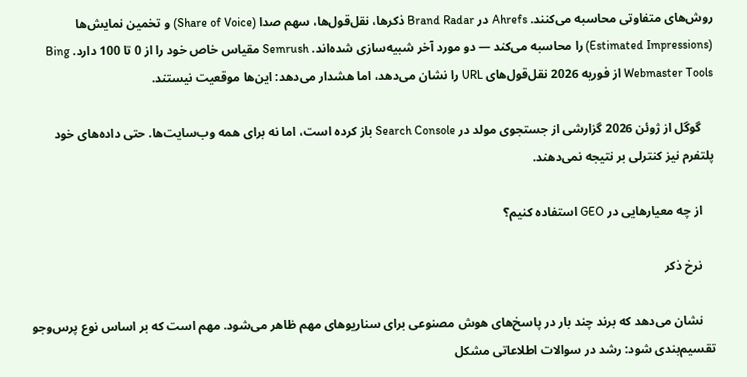روش‌های متفاوتی محاسبه می‌کنند. Ahrefs در Brand Radar ذکرها، نقل‌قول‌ها، سهم صدا (Share of Voice) و تخمین نمایش‌ها (Estimated Impressions) را محاسبه می‌کند — دو مورد آخر شبیه‌سازی شده‌اند. Semrush مقیاس خاص خود را از 0 تا 100 دارد. Bing Webmaster Tools از فوریه 2026 نقل‌قول‌های URL را نشان می‌دهد، اما هشدار می‌دهد: این‌ها موقعیت نیستند.

    گوگل از ژوئن 2026 گزارشی از جستجوی مولد در Search Console باز کرده است، اما نه برای همه وب‌سایت‌ها. حتی داده‌های خود پلتفرم نیز کنترلی بر نتیجه نمی‌دهند.

    از چه معیارهایی در GEO استفاده کنیم؟

    نرخ ذکر

    نشان می‌دهد که برند چند بار در پاسخ‌های هوش مصنوعی برای سناریوهای مهم ظاهر می‌شود. مهم است که بر اساس نوع پرس‌وجو تقسیم‌بندی شود: رشد در سوالات اطلاعاتی مشکل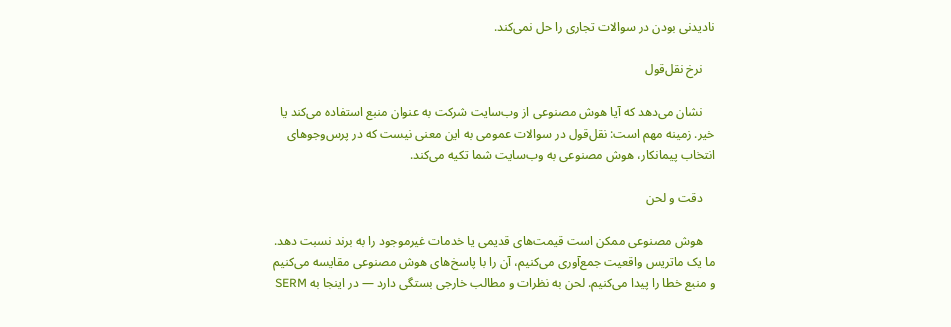نادیدنی بودن در سوالات تجاری را حل نمی‌کند.

    نرخ نقل‌قول

    نشان می‌دهد که آیا هوش مصنوعی از وب‌سایت شرکت به عنوان منبع استفاده می‌کند یا خیر. زمینه مهم است: نقل‌قول در سوالات عمومی به این معنی نیست که در پرس‌وجوهای انتخاب پیمانکار، هوش مصنوعی به وب‌سایت شما تکیه می‌کند.

    دقت و لحن

    هوش مصنوعی ممکن است قیمت‌های قدیمی یا خدمات غیرموجود را به برند نسبت دهد. ما یک ماتریس واقعیت جمع‌آوری می‌کنیم، آن را با پاسخ‌های هوش مصنوعی مقایسه می‌کنیم و منبع خطا را پیدا می‌کنیم. لحن به نظرات و مطالب خارجی بستگی دارد — در اینجا به SERM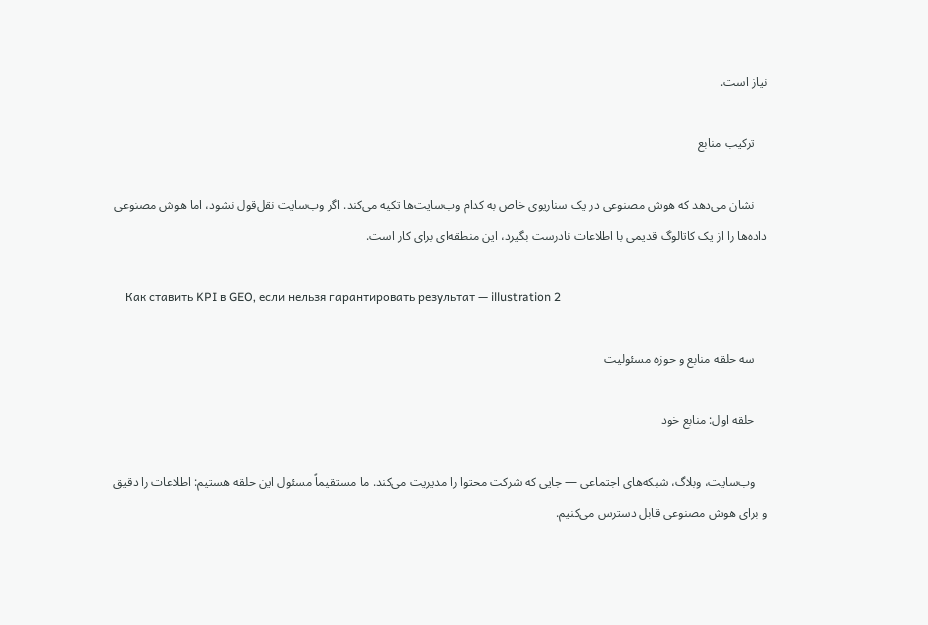نیاز است.

    ترکیب منابع

    نشان می‌دهد که هوش مصنوعی در یک سناریوی خاص به کدام وب‌سایت‌ها تکیه می‌کند. اگر وب‌سایت نقل‌قول نشود، اما هوش مصنوعی داده‌ها را از یک کاتالوگ قدیمی با اطلاعات نادرست بگیرد، این منطقه‌ای برای کار است.

    Как ставить KPI в GEO, если нельзя гарантировать результат — illustration 2

    سه حلقه منابع و حوزه مسئولیت

    حلقه اول: منابع خود

    وب‌سایت، وبلاگ، شبکه‌های اجتماعی — جایی که شرکت محتوا را مدیریت می‌کند. ما مستقیماً مسئول این حلقه هستیم: اطلاعات را دقیق و برای هوش مصنوعی قابل دسترس می‌کنیم.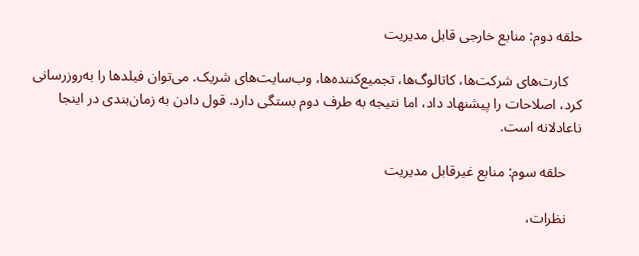حلقه دوم: منابع خارجی قابل مدیریت

    کارت‌های شرکت‌ها، کاتالوگ‌ها، تجمیع‌کننده‌ها، وب‌سایت‌های شریک. می‌توان فیلدها را به‌روزرسانی کرد، اصلاحات را پیشنهاد داد، اما نتیجه به طرف دوم بستگی دارد. قول دادن به زمان‌بندی در اینجا ناعادلانه است.

    حلقه سوم: منابع غیرقابل مدیریت

    نظرات،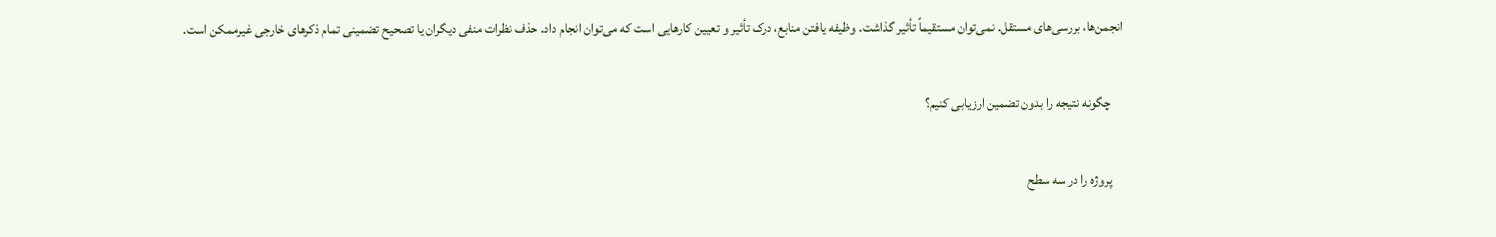انجمن‌ها، بررسی‌های مستقل. نمی‌توان مستقیماً تأثیر گذاشت. وظیفه یافتن منابع، درک تأثیر و تعیین کارهایی است که می‌توان انجام داد. حذف نظرات منفی دیگران یا تصحیح تضمینی تمام ذکرهای خارجی غیرممکن است.

    چگونه نتیجه را بدون تضمین ارزیابی کنیم؟

    پروژه را در سه سطح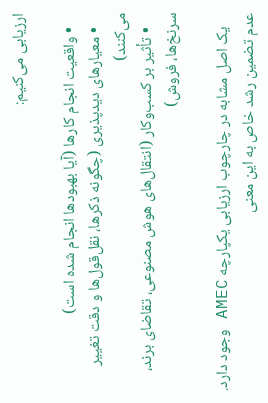ارزیابی می‌کنیم:

    • واقعیت انجام کارها (آیا بهبودها انجام شده است)
    • معیارهای دیدپذیری (چگونه ذکرها، نقل‌قول‌ها و دقت تغییر می‌کنند)
    • تأثیر بر کسب‌وکار (انتقال‌های هوش مصنوعی، تقاضای برند، سرنخ‌ها، فروش)

    یک اصل مشابه در چارچوب ارزیابی یکپارچه AMEC وجود دارد. عدم تضمین رشد خاص به این معنی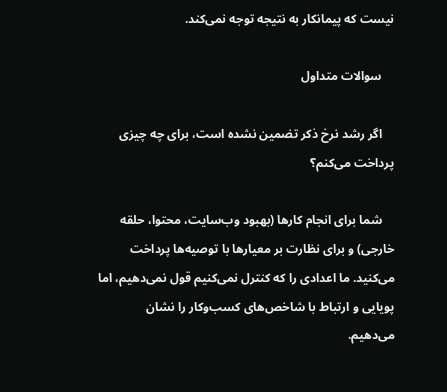نیست که پیمانکار به نتیجه توجه نمی‌کند.

    سوالات متداول

    اگر رشد نرخ ذکر تضمین نشده است، برای چه چیزی پرداخت می‌کنم؟

    شما برای انجام کارها (بهبود وب‌سایت، محتوا، حلقه خارجی) و برای نظارت بر معیارها با توصیه‌ها پرداخت می‌کنید. ما اعدادی را که کنترل نمی‌کنیم قول نمی‌دهیم، اما پویایی و ارتباط با شاخص‌های کسب‌وکار را نشان می‌دهیم.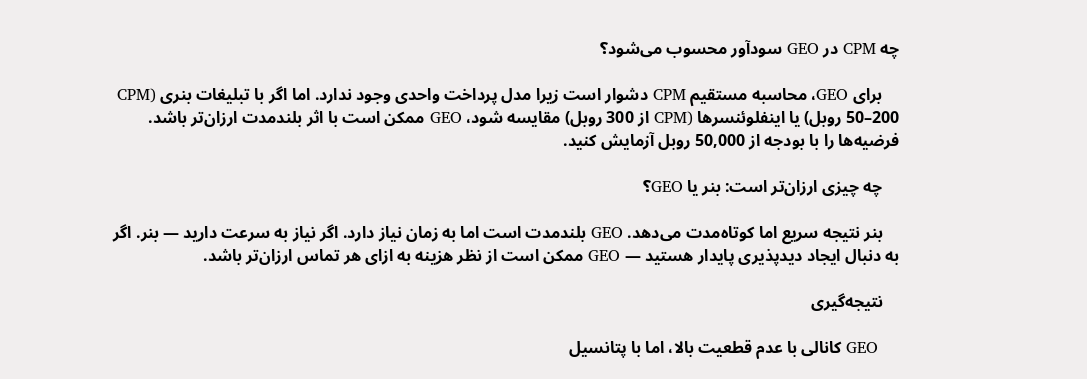چه CPM در GEO سودآور محسوب می‌شود؟

    برای GEO، محاسبه مستقیم CPM دشوار است زیرا مدل پرداخت واحدی وجود ندارد. اما اگر با تبلیغات بنری (CPM 50–200 روبل) یا اینفلوئنسرها (CPM از 300 روبل) مقایسه شود، GEO ممکن است با اثر بلندمدت ارزان‌تر باشد. فرضیه‌ها را با بودجه از 50,000 روبل آزمایش کنید.

    چه چیزی ارزان‌تر است: بنر یا GEO؟

    بنر نتیجه سریع اما کوتاه‌مدت می‌دهد. GEO بلندمدت است اما به زمان نیاز دارد. اگر نیاز به سرعت دارید — بنر. اگر به دنبال ایجاد دیدپذیری پایدار هستید — GEO ممکن است از نظر هزینه به ازای هر تماس ارزان‌تر باشد.

    نتیجه‌گیری

    GEO کانالی با عدم قطعیت بالا، اما با پتانسیل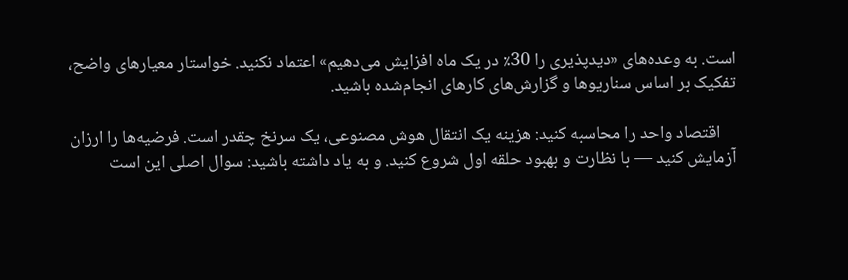است. به وعده‌های «دیدپذیری را 30٪ در یک ماه افزایش می‌دهیم» اعتماد نکنید. خواستار معیارهای واضح، تفکیک بر اساس سناریوها و گزارش‌های کارهای انجام‌شده باشید.

    اقتصاد واحد را محاسبه کنید: هزینه یک انتقال هوش مصنوعی، یک سرنخ چقدر است. فرضیه‌ها را ارزان آزمایش کنید — با نظارت و بهبود حلقه اول شروع کنید. و به یاد داشته باشید: سوال اصلی این است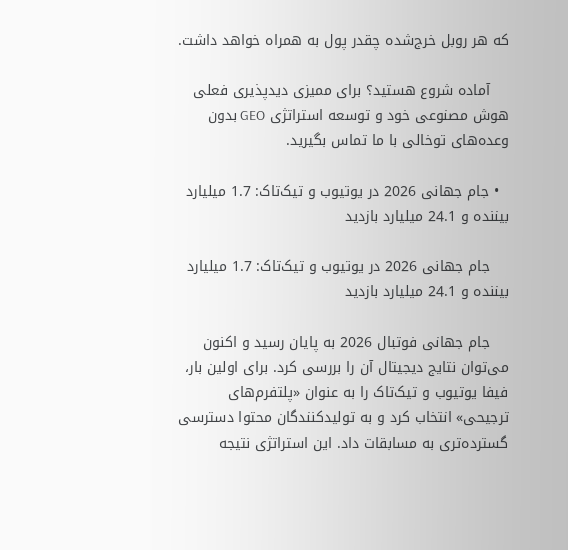که هر روبل خرج‌شده چقدر پول به همراه خواهد داشت.

    آماده شروع هستید؟ برای ممیزی دیدپذیری فعلی هوش مصنوعی خود و توسعه استراتژی GEO بدون وعده‌های توخالی با ما تماس بگیرید.

  • جام جهانی 2026 در یوتیوب و تیک‌تاک: 1.7 میلیارد بیننده و 24.1 میلیارد بازدید

    جام جهانی 2026 در یوتیوب و تیک‌تاک: 1.7 میلیارد بیننده و 24.1 میلیارد بازدید

    جام جهانی فوتبال 2026 به پایان رسید و اکنون می‌توان نتایج دیجیتال آن را بررسی کرد. برای اولین بار، فیفا یوتیوب و تیک‌تاک را به عنوان «پلتفرم‌های ترجیحی» انتخاب کرد و به تولیدکنندگان محتوا دسترسی گسترده‌تری به مسابقات داد. این استراتژی نتیجه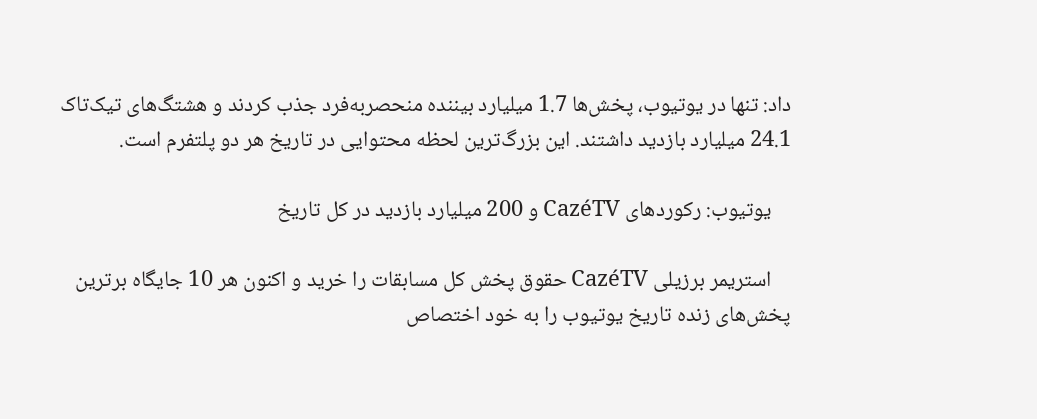داد: تنها در یوتیوب، پخش‌ها 1.7 میلیارد بیننده منحصربه‌فرد جذب کردند و هشتگ‌های تیک‌تاک 24.1 میلیارد بازدید داشتند. این بزرگ‌ترین لحظه محتوایی در تاریخ هر دو پلتفرم است.

    یوتیوب: رکوردهای CazéTV و 200 میلیارد بازدید در کل تاریخ

    استریمر برزیلی CazéTV حقوق پخش کل مسابقات را خرید و اکنون هر 10 جایگاه برترین پخش‌های زنده تاریخ یوتیوب را به خود اختصاص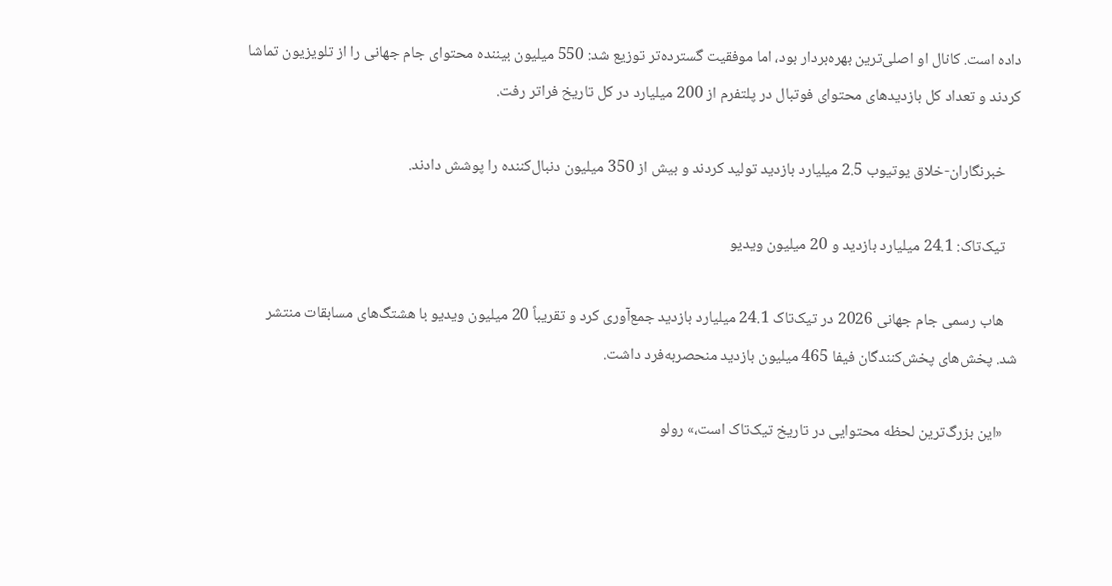داده است. کانال او اصلی‌ترین بهره‌بردار بود، اما موفقیت گسترده‌تر توزیع شد: 550 میلیون بیننده محتوای جام جهانی را از تلویزیون تماشا کردند و تعداد کل بازدیدهای محتوای فوتبال در پلتفرم از 200 میلیارد در کل تاریخ فراتر رفت.

    خبرنگاران-خلاق یوتیوب 2.5 میلیارد بازدید تولید کردند و بیش از 350 میلیون دنبال‌کننده را پوشش دادند.

    تیک‌تاک: 24.1 میلیارد بازدید و 20 میلیون ویدیو

    هاب رسمی جام جهانی 2026 در تیک‌تاک 24.1 میلیارد بازدید جمع‌آوری کرد و تقریباً 20 میلیون ویدیو با هشتگ‌های مسابقات منتشر شد. پخش‌های پخش‌کنندگان فیفا 465 میلیون بازدید منحصربه‌فرد داشت.

    «این بزرگ‌ترین لحظه محتوایی در تاریخ تیک‌تاک است،» رولو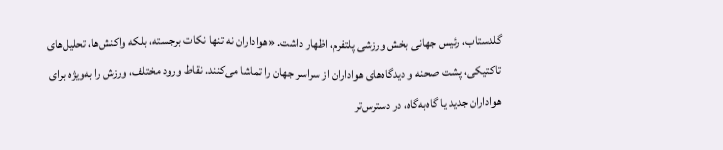گلدستاب، رئیس جهانی بخش ورزشی پلتفرم، اظهار داشت. «هواداران نه تنها نکات برجسته، بلکه واکنش‌ها، تحلیل‌های تاکتیکی، پشت صحنه و دیدگاه‌های هواداران از سراسر جهان را تماشا می‌کنند. نقاط ورود مختلف، ورزش را به‌ویژه برای هواداران جدید یا گاه‌به‌گاه، در دسترس‌تر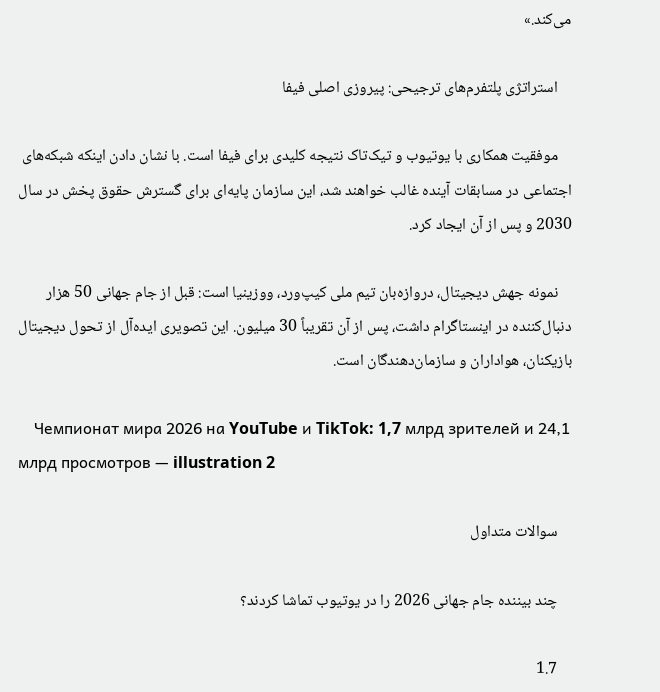می‌کند.»

    استراتژی پلتفرم‌های ترجیحی: پیروزی اصلی فیفا

    موفقیت همکاری با یوتیوب و تیک‌تاک نتیجه کلیدی برای فیفا است. با نشان دادن اینکه شبکه‌های اجتماعی در مسابقات آینده غالب خواهند شد، این سازمان پایه‌ای برای گسترش حقوق پخش در سال 2030 و پس از آن ایجاد کرد.

    نمونه جهش دیجیتال، دروازه‌بان تیم ملی کیپ‌ورد، ووزینیا است: قبل از جام جهانی 50 هزار دنبال‌کننده در اینستاگرام داشت، پس از آن تقریباً 30 میلیون. این تصویری ایده‌آل از تحول دیجیتال بازیکنان، هواداران و سازمان‌دهندگان است.

    Чемпионат мира 2026 на YouTube и TikTok: 1,7 млрд зрителей и 24,1 млрд просмотров — illustration 2

    سوالات متداول

    چند بیننده جام جهانی 2026 را در یوتیوب تماشا کردند؟

    1.7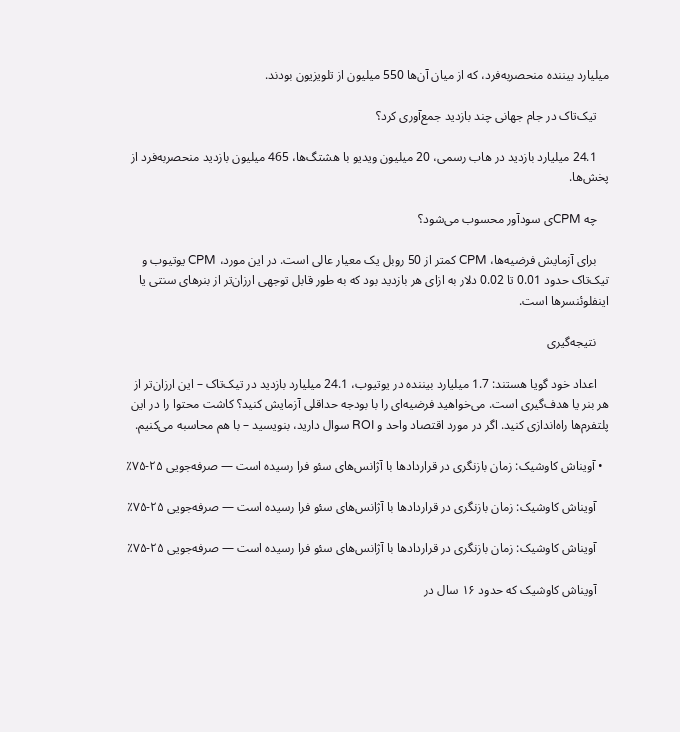میلیارد بیننده منحصربه‌فرد، که از میان آن‌ها 550 میلیون از تلویزیون بودند.

    تیک‌تاک در جام جهانی چند بازدید جمع‌آوری کرد؟

    24.1 میلیارد بازدید در هاب رسمی، 20 میلیون ویدیو با هشتگ‌ها، 465 میلیون بازدید منحصربه‌فرد از پخش‌ها.

    چه CPMی سودآور محسوب می‌شود؟

    برای آزمایش فرضیه‌ها، CPM کمتر از 50 روبل یک معیار عالی است. در این مورد، CPM یوتیوب و تیک‌تاک حدود 0.01 تا 0.02 دلار به ازای هر بازدید بود که به طور قابل توجهی ارزان‌تر از بنرهای سنتی یا اینفلوئنسرها است.

    نتیجه‌گیری

    اعداد خود گویا هستند: 1.7 میلیارد بیننده در یوتیوب، 24.1 میلیارد بازدید در تیک‌تاک – این ارزان‌تر از هر بنر یا هدف‌گیری است. می‌خواهید فرضیه‌ای را با بودجه حداقلی آزمایش کنید؟ کاشت محتوا را در این پلتفرم‌ها راه‌اندازی کنید. اگر در مورد اقتصاد واحد و ROI سوال دارید، بنویسید – با هم محاسبه می‌کنیم.

  • آویناش کاوشیک: زمان بازنگری در قراردادها با آژانس‌های سئو فرا رسیده است — صرفه‌جویی ۲۵-۷۵٪

    آویناش کاوشیک: زمان بازنگری در قراردادها با آژانس‌های سئو فرا رسیده است — صرفه‌جویی ۲۵-۷۵٪

    آویناش کاوشیک: زمان بازنگری در قراردادها با آژانس‌های سئو فرا رسیده است — صرفه‌جویی ۲۵-۷۵٪

    آویناش کاوشیک که حدود ۱۶ سال در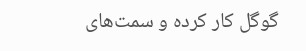گوگل کار کرده و سمت‌های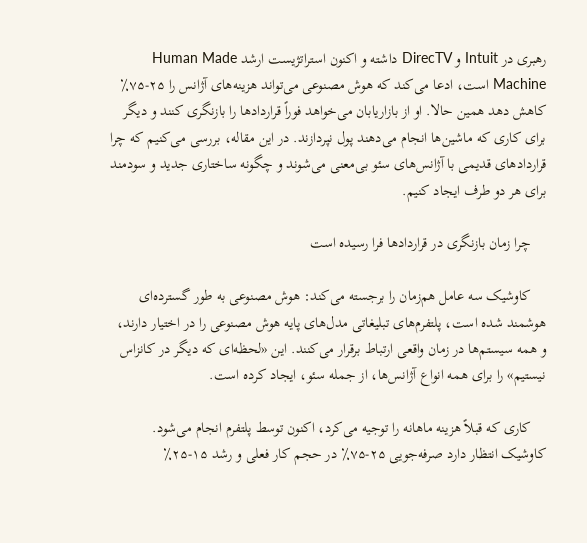رهبری در Intuit و DirecTV داشته و اکنون استراتژیست ارشد Human Made Machine است، ادعا می‌کند که هوش مصنوعی می‌تواند هزینه‌های آژانس را ۲۵-۷۵٪ کاهش دهد همین حالا. او از بازاریابان می‌خواهد فوراً قراردادها را بازنگری کنند و دیگر برای کاری که ماشین‌ها انجام می‌دهند پول نپردازند. در این مقاله، بررسی می‌کنیم که چرا قراردادهای قدیمی با آژانس‌های سئو بی‌معنی می‌شوند و چگونه ساختاری جدید و سودمند برای هر دو طرف ایجاد کنیم.

    چرا زمان بازنگری در قراردادها فرا رسیده است

    کاوشیک سه عامل هم‌زمان را برجسته می‌کند: هوش مصنوعی به طور گسترده‌ای هوشمند شده است، پلتفرم‌های تبلیغاتی مدل‌های پایه هوش مصنوعی را در اختیار دارند، و همه سیستم‌ها در زمان واقعی ارتباط برقرار می‌کنند. این «لحظه‌ای که دیگر در کانزاس نیستیم» را برای همه انواع آژانس‌ها، از جمله سئو، ایجاد کرده است.

    کاری که قبلاً هزینه ماهانه را توجیه می‌کرد، اکنون توسط پلتفرم انجام می‌شود. کاوشیک انتظار دارد صرفه‌جویی ۲۵-۷۵٪ در حجم کار فعلی و رشد ۱۵-۲۵٪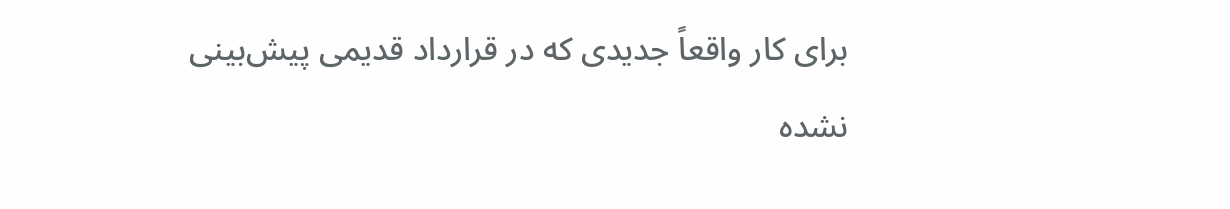برای کار واقعاً جدیدی که در قرارداد قدیمی پیش‌بینی نشده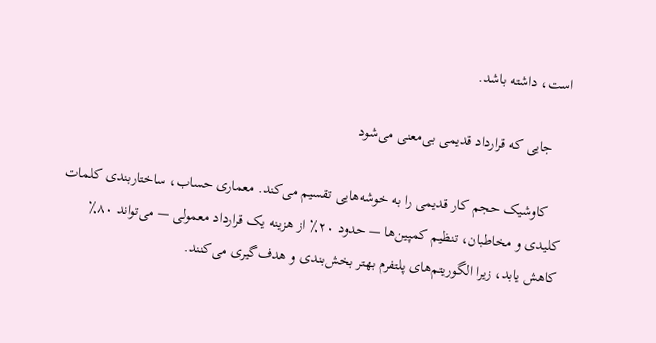است، داشته باشد.

    جایی که قرارداد قدیمی بی‌معنی می‌شود

    کاوشیک حجم کار قدیمی را به خوشه‌هایی تقسیم می‌کند. معماری حساب، ساختاربندی کلمات کلیدی و مخاطبان، تنظیم کمپین‌ها — حدود ۲۰٪ از هزینه یک قرارداد معمولی — می‌تواند ۸۰٪ کاهش یابد، زیرا الگوریتم‌های پلتفرم بهتر بخش‌بندی و هدف‌گیری می‌کنند.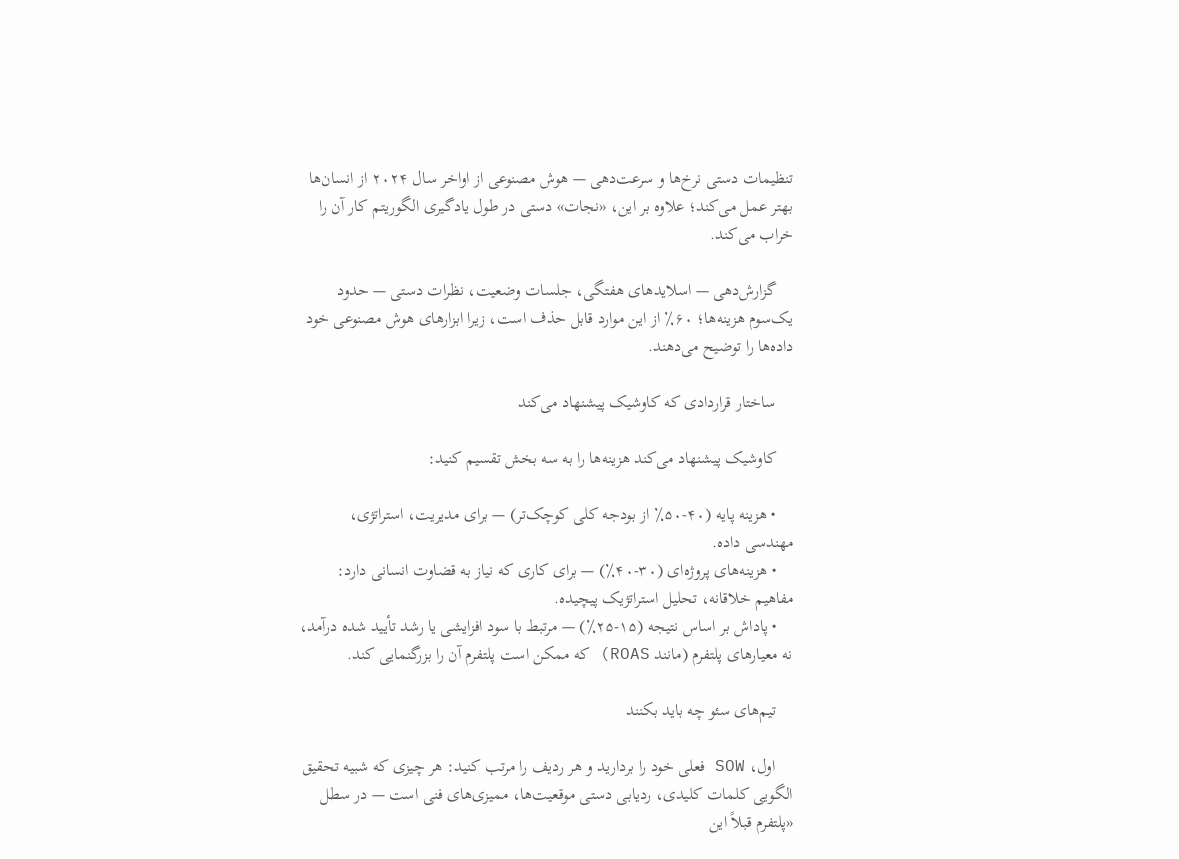تنظیمات دستی نرخ‌ها و سرعت‌دهی — هوش مصنوعی از اواخر سال ۲۰۲۴ از انسان‌ها بهتر عمل می‌کند؛ علاوه بر این، «نجات» دستی در طول یادگیری الگوریتم کار آن را خراب می‌کند.

    گزارش‌دهی — اسلایدهای هفتگی، جلسات وضعیت، نظرات دستی — حدود یک‌سوم هزینه‌ها؛ ۶۰٪ از این موارد قابل حذف است، زیرا ابزارهای هوش مصنوعی خود داده‌ها را توضیح می‌دهند.

    ساختار قراردادی که کاوشیک پیشنهاد می‌کند

    کاوشیک پیشنهاد می‌کند هزینه‌ها را به سه بخش تقسیم کنید:

    • هزینه پایه (۴۰-۵۰٪ از بودجه کلی کوچک‌تر) — برای مدیریت، استراتژی، مهندسی داده.
    • هزینه‌های پروژه‌ای (۳۰-۴۰٪) — برای کاری که نیاز به قضاوت انسانی دارد: مفاهیم خلاقانه، تحلیل استراتژیک پیچیده.
    • پاداش بر اساس نتیجه (۱۵-۲۵٪) — مرتبط با سود افزایشی یا رشد تأیید شده درآمد، نه معیارهای پلتفرم (مانند ROAS) که ممکن است پلتفرم آن را بزرگنمایی کند.

    تیم‌های سئو چه باید بکنند

    اول، SOW فعلی خود را بردارید و هر ردیف را مرتب کنید: هر چیزی که شبیه تحقیق الگویی کلمات کلیدی، ردیابی دستی موقعیت‌ها، ممیزی‌های فنی است — در سطل «پلتفرم قبلاً این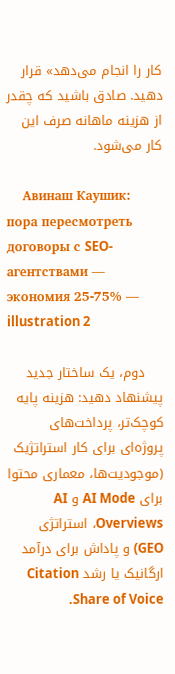کار را انجام می‌دهد» قرار دهید. صادق باشید که چقدر از هزینه ماهانه صرف این کار می‌شود.

    Авинаш Каушик: пора пересмотреть договоры с SEO-агентствами — экономия 25-75% — illustration 2

    دوم، یک ساختار جدید پیشنهاد دهید: هزینه پایه کوچک‌تر، پرداخت‌های پروژه‌ای برای کار استراتژیک (موجودیت‌ها، معماری محتوا برای AI Mode و AI Overviews، استراتژی GEO) و پاداش برای درآمد ارگانیک یا رشد Citation Share of Voice.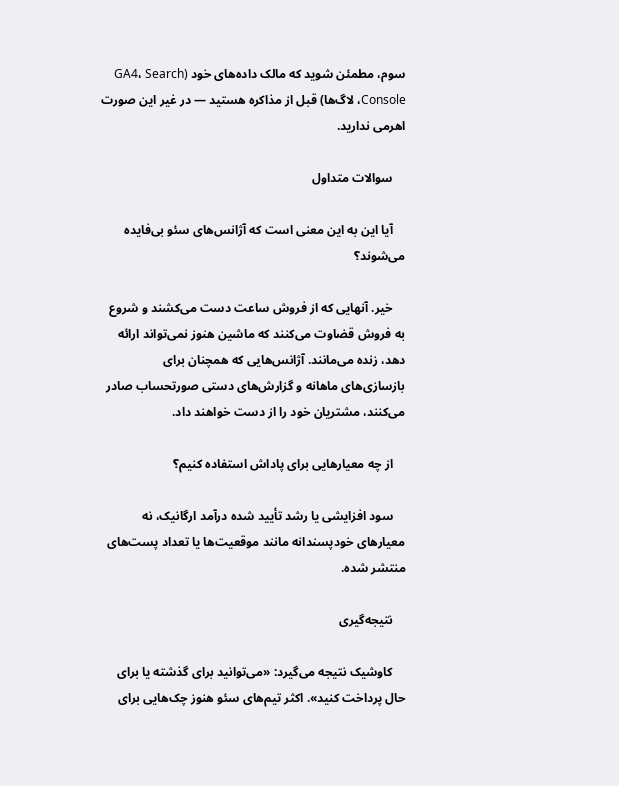سوم، مطمئن شوید که مالک داده‌های خود (GA4، Search Console، لاگ‌ها) قبل از مذاکره هستید — در غیر این صورت اهرمی ندارید.

    سوالات متداول

    آیا این به این معنی است که آژانس‌های سئو بی‌فایده می‌شوند؟

    خیر. آنهایی که از فروش ساعت دست می‌کشند و شروع به فروش قضاوت می‌کنند که ماشین هنوز نمی‌تواند ارائه دهد، زنده می‌مانند. آژانس‌هایی که همچنان برای بازسازی‌های ماهانه و گزارش‌های دستی صورتحساب صادر می‌کنند، مشتریان خود را از دست خواهند داد.

    از چه معیارهایی برای پاداش استفاده کنیم؟

    سود افزایشی یا رشد تأیید شده درآمد ارگانیک، نه معیارهای خودپسندانه مانند موقعیت‌ها یا تعداد پست‌های منتشر شده.

    نتیجه‌گیری

    کاوشیک نتیجه می‌گیرد: «می‌توانید برای گذشته یا برای حال پرداخت کنید». اکثر تیم‌های سئو هنوز چک‌هایی برای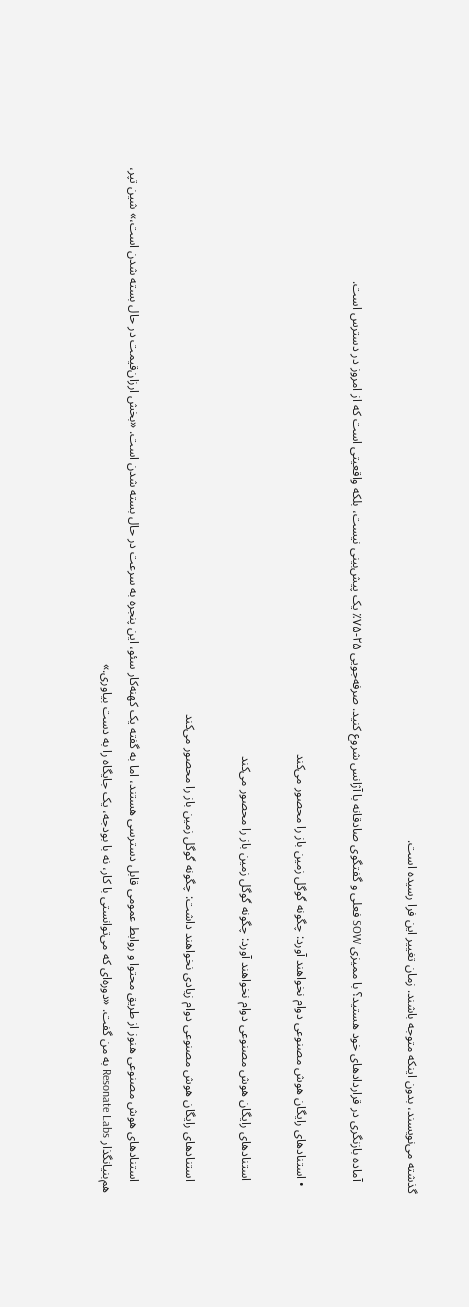گذشته می‌نویسند، بدون اینکه متوجه باشند. زمان تغییر این فرا رسیده است.

    آماده بازنگری در قراردادهای خود هستید؟ با ممیزی SOW فعلی و گفتگوی صادقانه با آژانس شروع کنید. صرفه‌جویی ۲۵-۷۵٪ یک پیش‌بینی نیست، بلکه واقعیتی است که از امروز در دسترس است.

  • استنادهای رایگان هوش مصنوعی دوام نخواهند آورد: چگونه گوگل زمین باز را محصور می‌کند

    استنادهای رایگان هوش مصنوعی دوام نخواهند آورد: چگونه گوگل زمین باز را محصور می‌کند

    استنادهای رایگان هوش مصنوعی دوام زیادی نخواهند داشت: چگونه گوگل زمین باز را محصور می‌کند

    استنادهای هوش مصنوعی هنوز از طریق محتوا و روابط عمومی قابل دسترسی هستند، اما به گفته یک کهنه‌کار سئو، این پنجره به سرعت در حال بسته شدن است. «بخش ارزان‌قیمت در حال بسته شدن است،» شین تپر، هم‌بنیانگذار Resonate Labs به من گفت. «دوره‌ای که می‌توانستی با کار، نه با بودجه، یک جایگاه را به دست بیاوری.»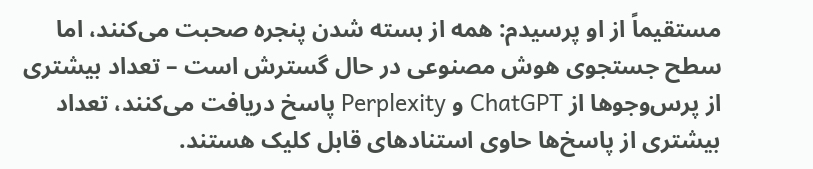مستقیماً از او پرسیدم: همه از بسته شدن پنجره صحبت می‌کنند، اما سطح جستجوی هوش مصنوعی در حال گسترش است – تعداد بیشتری از پرس‌وجوها از ChatGPT و Perplexity پاسخ دریافت می‌کنند، تعداد بیشتری از پاسخ‌ها حاوی استنادهای قابل کلیک هستند.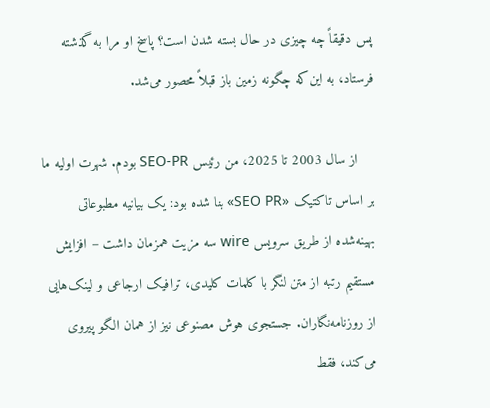پس دقیقاً چه چیزی در حال بسته شدن است؟ پاسخ او مرا به گذشته فرستاد، به این‌که چگونه زمین باز قبلاً محصور می‌شد.

    از سال 2003 تا 2025، من رئیس SEO-PR بودم. شهرت اولیه ما بر اساس تاکتیک «SEO PR» بنا شده بود: یک بیانیه مطبوعاتی بهینه‌شده از طریق سرویس wire سه مزیت همزمان داشت – افزایش مستقیم رتبه از متن لنگر با کلمات کلیدی، ترافیک ارجاعی و لینک‌هایی از روزنامه‌نگاران. جستجوی هوش مصنوعی نیز از همان الگو پیروی می‌کند، فقط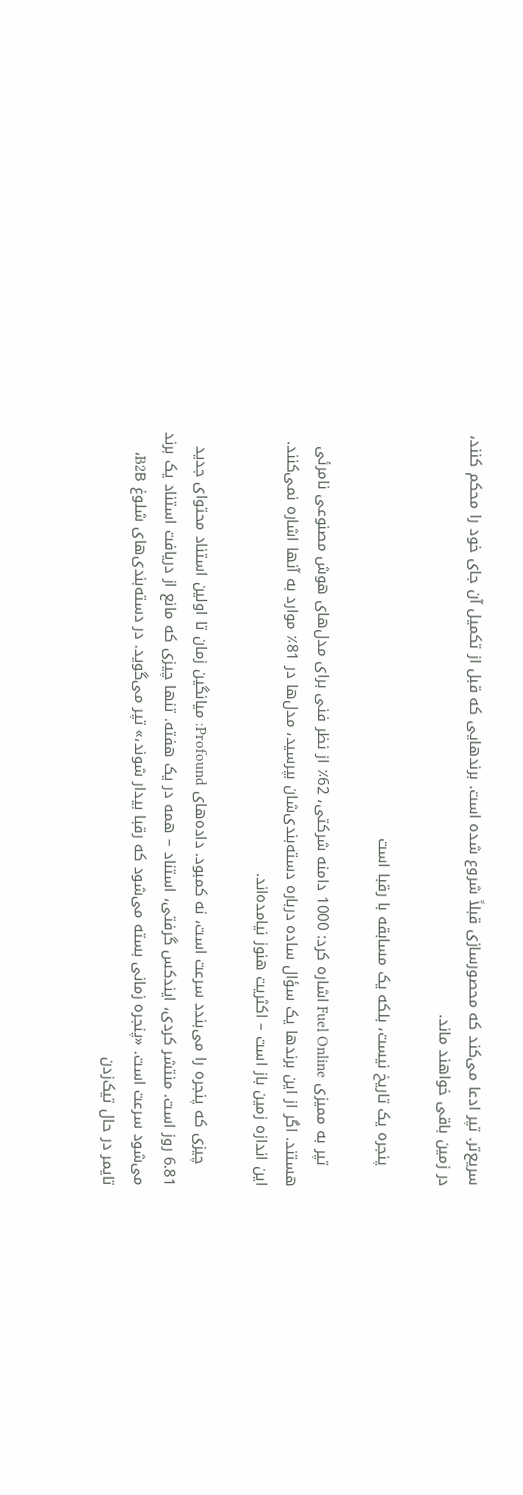سریع‌تر. تپر ادعا می‌کند که محصورسازی قبلاً شروع شده است. برندهایی که قبل از تکمیل آن جای خود را محکم کنند، در زمین باقی خواهند ماند.

    پنجره یک تاریخ نیست، بلکه یک مسابقه با رقبا است

    تپر به ممیزی Fuel Online اشاره کرد: 1000 دامنه شرکتی، 62٪ از نظر فنی برای مدل‌های هوش مصنوعی نامرئی هستند. اگر از این برندها یک سؤال ساده درباره دسته‌بندی‌شان بپرسید، مدل‌ها در 81٪ موارد به آنها اشاره نمی‌کنند. این اندازه زمین باز است – اکثریت هنوز نیامده‌اند.

    چیزی که پنجره را می‌بندد سرعت است، نه کمبود. داده‌های Profound: میانگین زمان تا اولین استناد محتوای جدید 6.81 روز است. منتشر کردی، ایندکس گرفتی، استناد – همه در یک هفته. تنها چیزی که مانع از دریافت استناد یک برند می‌شود سرعت است. «پنجره زمانی بسته می‌شود که رقبا بیدار شوند،» تپر می‌گوید. در دسته‌بندی‌های شلوغ B2B، تایمر در حال تیک‌زدن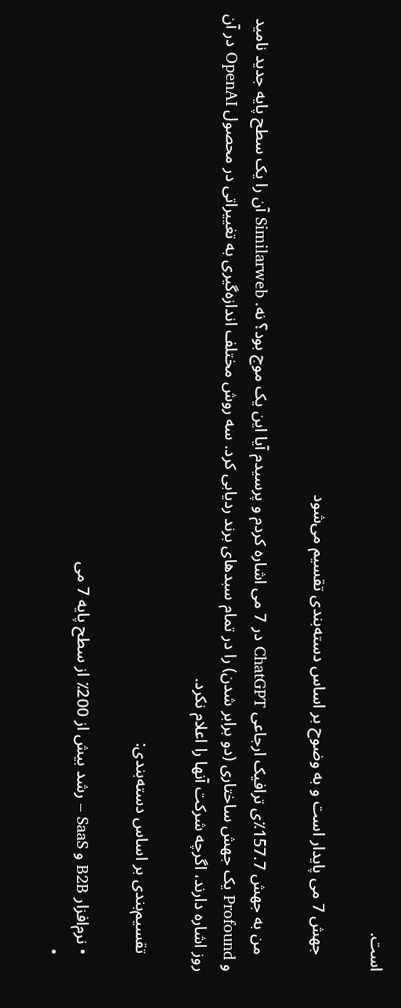است.

    جهش 7 می پایدار است و به وضوح بر اساس دسته‌بندی تقسیم می‌شود

    من به جهش 157.7٪ی ترافیک ارجاعی ChatGPT در 7 می اشاره کردم و پرسیدم آیا این یک موج بود؟ نه. Similarweb آن را یک سطح پایه جدید نامید و Profound یک جهش ساختاری (دو برابر شدن) را در تمام سبدهای برند ردیابی کرد. سه روش مختلف اندازه‌گیری به تغییراتی در محصول OpenAI در آن روز اشاره دارند، اگرچه شرکت آنها را اعلام نکرد.

    تقسیم‌بندی بر اساس دسته‌بندی:

    • نرم‌افزار B2B و SaaS – رشد بیش از 200٪ از سطح پایه 7 می
    •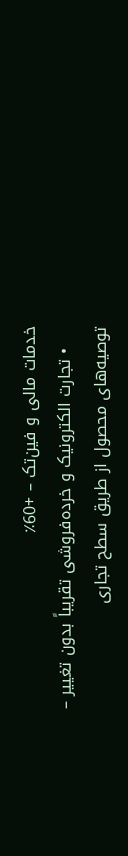خدمات مالی و فین‌تک – +60٪
    • تجارت الکترونیک و خرده‌فروشی تقریباً بدون تغییر – توصیه‌های محصول از طریق سطح تجاری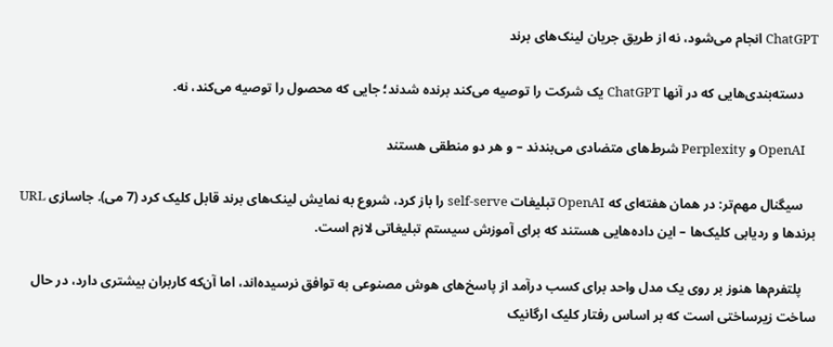ChatGPT انجام می‌شود، نه از طریق جریان لینک‌های برند

    دسته‌بندی‌هایی که در آنها ChatGPT یک شرکت را توصیه می‌کند برنده شدند؛ جایی که محصول را توصیه می‌کند، نه.

    OpenAI و Perplexity شرط‌های متضادی می‌بندند – و هر دو منطقی هستند

    سیگنال مهم‌تر: در همان هفته‌ای که OpenAI تبلیغات self-serve را باز کرد، شروع به نمایش لینک‌های برند قابل کلیک کرد (7 می). جاسازی URL برندها و ردیابی کلیک‌ها – این داده‌هایی هستند که برای آموزش سیستم تبلیغاتی لازم است.

    پلتفرم‌ها هنوز بر روی یک مدل واحد برای کسب درآمد از پاسخ‌های هوش مصنوعی به توافق نرسیده‌اند، اما آن‌که کاربران بیشتری دارد، در حال ساخت زیرساختی است که بر اساس رفتار کلیک ارگانیک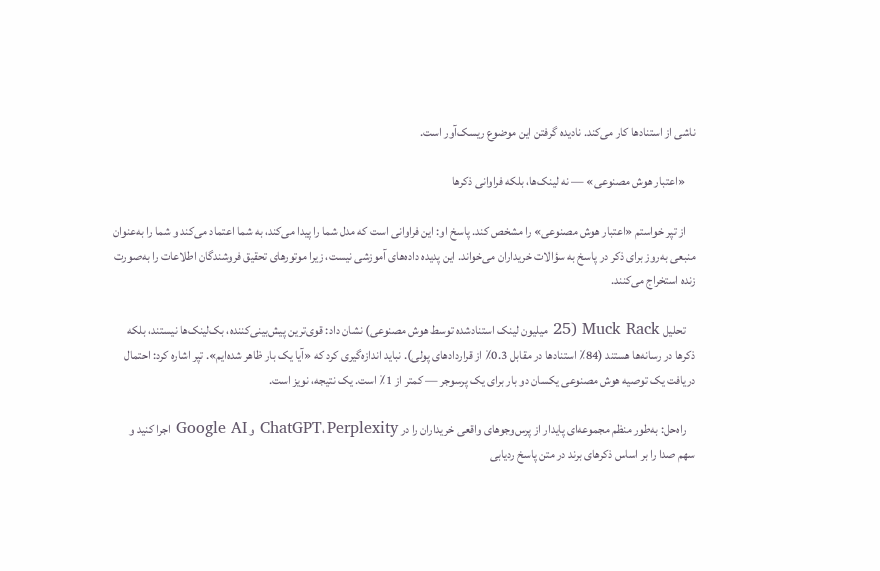ناشی از استنادها کار می‌کند. نادیده گرفتن این موضوع ریسک‌آور است.

    «اعتبار هوش مصنوعی» — نه لینک‌ها، بلکه فراوانی ذکرها

    از تپر خواستم «اعتبار هوش مصنوعی» را مشخص کند. پاسخ او: این فراوانی است که مدل شما را پیدا می‌کند، به شما اعتماد می‌کند و شما را به‌عنوان منبعی به‌روز برای ذکر در پاسخ به سؤالات خریداران می‌خواند. این پدیده داده‌های آموزشی نیست، زیرا موتورهای تحقیق فروشندگان اطلاعات را به‌صورت زنده استخراج می‌کنند.

    تحلیل Muck Rack (25 میلیون لینک استنادشده توسط هوش مصنوعی) نشان داد: قوی‌ترین پیش‌بینی‌کننده، بک‌لینک‌ها نیستند، بلکه ذکرها در رسانه‌ها هستند (84٪ استنادها در مقابل 0.3٪ از قراردادهای پولی). نباید اندازه‌گیری کرد که «آیا یک بار ظاهر شده‌ایم». تپر اشاره کرد: احتمال دریافت یک توصیه هوش مصنوعی یکسان دو بار برای یک پرسوجر — کمتر از 1٪ است. یک نتیجه، نویز است.

    راه‌حل: به‌طور منظم مجموعه‌ای پایدار از پرس‌وجوهای واقعی خریداران را در ChatGPT، Perplexity و Google AI اجرا کنید و سهم صدا را بر اساس ذکرهای برند در متن پاسخ ردیابی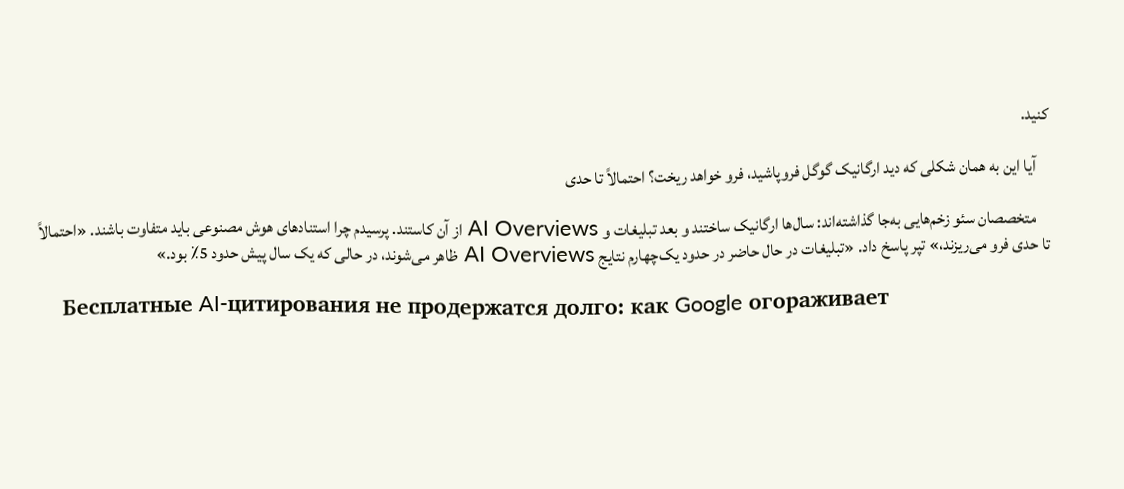کنید.

    آیا این به همان شکلی که دید ارگانیک گوگل فروپاشید، فرو خواهد ریخت؟ احتمالاً تا حدی

    متخصصان سئو زخم‌هایی به‌جا گذاشته‌اند: سال‌ها ارگانیک ساختند و بعد تبلیغات و AI Overviews از آن کاستند. پرسیدم چرا استنادهای هوش مصنوعی باید متفاوت باشند. «احتمالاً تا حدی فرو می‌ریزند،» تپر پاسخ داد. «تبلیغات در حال حاضر در حدود یک‌چهارم نتایج AI Overviews ظاهر می‌شوند، در حالی که یک سال پیش حدود 5٪ بود.»

    Бесплатные AI-цитирования не продержатся долго: как Google огораживает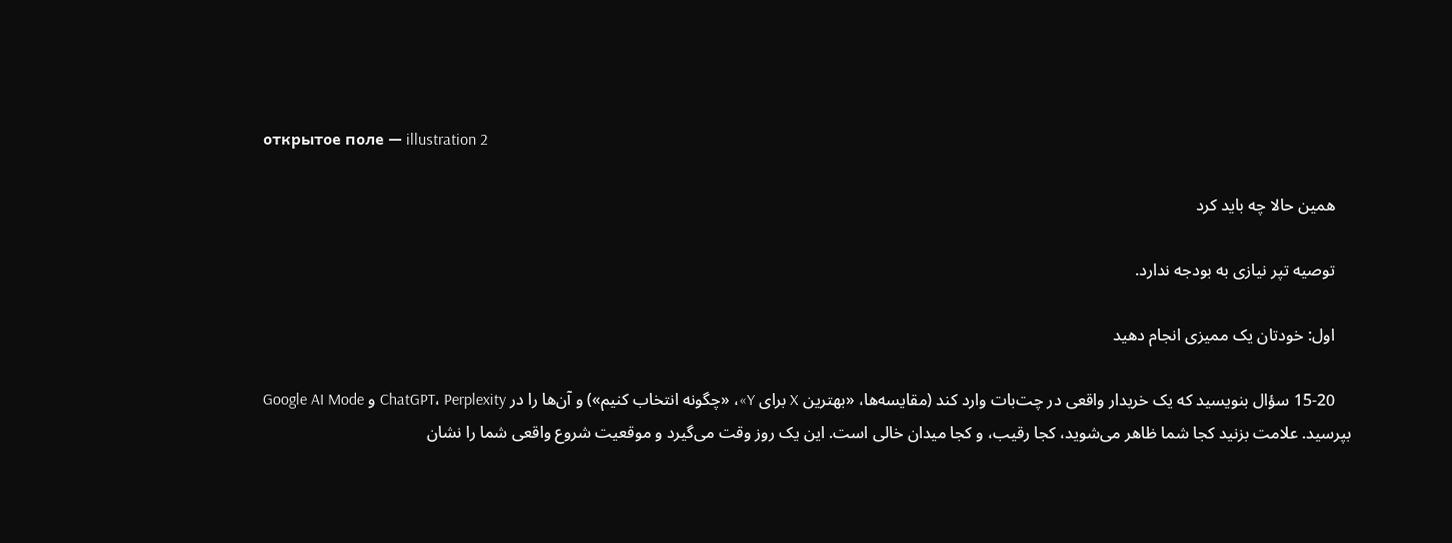открытое поле — illustration 2

    همین حالا چه باید کرد

    توصیه تپر نیازی به بودجه ندارد.

    اول: خودتان یک ممیزی انجام دهید

    15-20 سؤال بنویسید که یک خریدار واقعی در چت‌بات وارد کند (مقایسه‌ها، «بهترین X برای Y»، «چگونه انتخاب کنیم») و آن‌ها را در ChatGPT، Perplexity و Google AI Mode بپرسید. علامت بزنید کجا شما ظاهر می‌شوید، کجا رقیب، و کجا میدان خالی است. این یک روز وقت می‌گیرد و موقعیت شروع واقعی شما را نشان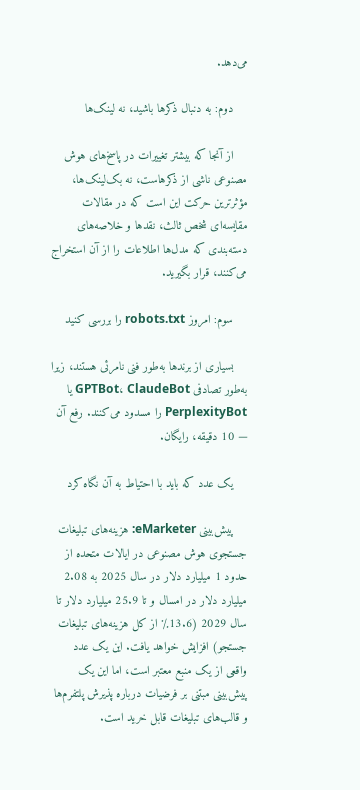می‌دهد.

    دوم: به دنبال ذکرها باشید، نه لینک‌ها

    از آنجا که بیشتر تغییرات در پاسخ‌های هوش مصنوعی ناشی از ذکرهاست، نه بک‌لینک‌ها، مؤثرترین حرکت این است که در مقالات مقایسه‌ای شخص ثالث، نقدها و خلاصه‌های دسته‌بندی که مدل‌ها اطلاعات را از آن استخراج می‌کنند، قرار بگیرید.

    سوم: امروز robots.txt را بررسی کنید

    بسیاری از برندها به‌طور فنی نامرئی هستند، زیرا به‌طور تصادفی GPTBot، ClaudeBot یا PerplexityBot را مسدود می‌کنند. رفع آن — 10 دقیقه، رایگان.

    یک عدد که باید با احتیاط به آن نگاه کرد

    پیش‌بینی eMarketer: هزینه‌های تبلیغات جستجوی هوش مصنوعی در ایالات متحده از حدود 1 میلیارد دلار در سال 2025 به 2.08 میلیارد دلار در امسال و تا 25.9 میلیارد دلار تا سال 2029 (13.6٪ از کل هزینه‌های تبلیغات جستجو) افزایش خواهد یافت. این یک عدد واقعی از یک منبع معتبر است، اما این یک پیش‌بینی مبتنی بر فرضیات درباره پذیرش پلتفرم‌ها و قالب‌های تبلیغات قابل خرید است.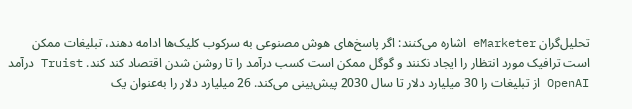تحلیل‌گران eMarketer اشاره می‌کنند: اگر پاسخ‌های هوش مصنوعی به سرکوب کلیک‌ها ادامه دهند، تبلیغات ممکن است ترافیک مورد انتظار را ایجاد نکنند و گوگل ممکن است کسب درآمد را تا روشن شدن اقتصاد کند کند. Truist درآمد OpenAI از تبلیغات را 30 میلیارد دلار تا سال 2030 پیش‌بینی می‌کند. 26 میلیارد دلار را به‌عنوان یک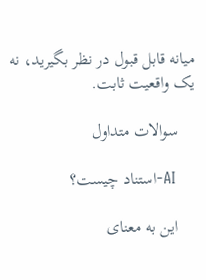میانه قابل قبول در نظر بگیرید، نه یک واقعیت ثابت.

    سوالات متداول

    AI-استناد چیست؟

    این به معنای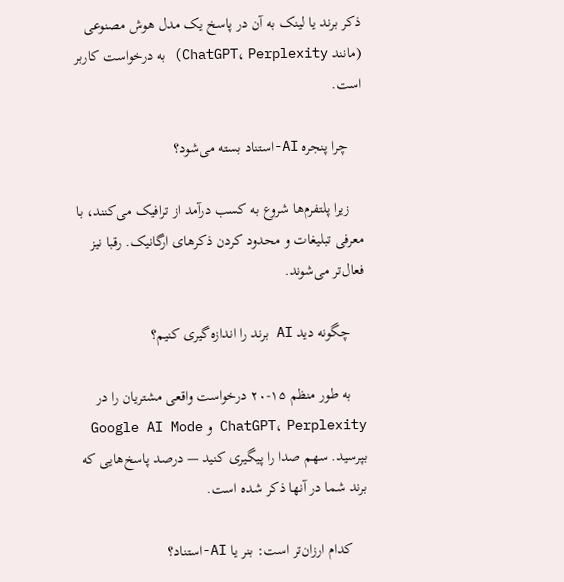ذکر برند یا لینک به آن در پاسخ یک مدل هوش مصنوعی (مانند ChatGPT، Perplexity) به درخواست کاربر است.

    چرا پنجره AI-استناد بسته می‌شود؟

    زیرا پلتفرم‌ها شروع به کسب درآمد از ترافیک می‌کنند، با معرفی تبلیغات و محدود کردن ذکرهای ارگانیک. رقبا نیز فعال‌تر می‌شوند.

    چگونه دید AI برند را اندازه‌گیری کنیم؟

    به طور منظم ۱۵-۲۰ درخواست واقعی مشتریان را در ChatGPT، Perplexity و Google AI Mode بپرسید. سهم صدا را پیگیری کنید — درصد پاسخ‌هایی که برند شما در آنها ذکر شده است.

    کدام ارزان‌تر است: بنر یا AI-استناد؟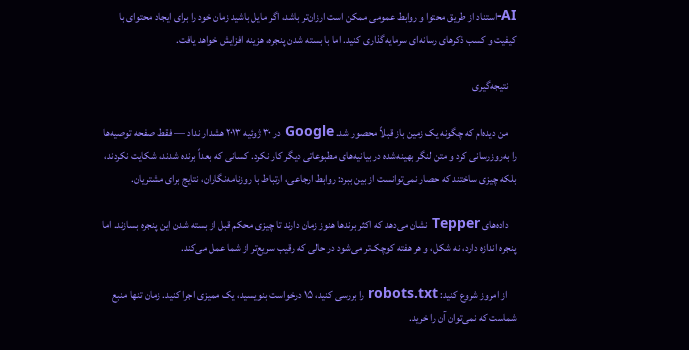AI-استناد از طریق محتوا و روابط عمومی ممکن است ارزان‌تر باشد، اگر مایل باشید زمان خود را برای ایجاد محتوای با کیفیت و کسب ذکرهای رسانه‌ای سرمایه‌گذاری کنید. اما با بسته شدن پنجره، هزینه افزایش خواهد یافت.

    نتیجه‌گیری

    من دیده‌ام که چگونه یک زمین باز قبلاً محصور شد. Google در ۳۰ ژوئیه ۲۰۱۳ هشدار نداد — فقط صفحه توصیه‌ها را به‌روزرسانی کرد و متن لنگر بهینه‌شده در بیانیه‌های مطبوعاتی دیگر کار نکرد. کسانی که بعداً برنده شدند، شکایت نکردند، بلکه چیزی ساختند که حصار نمی‌توانست از بین ببرد: روابط ارجاعی، ارتباط با روزنامه‌نگاران، نتایج برای مشتریان.

    داده‌های Tepper نشان می‌دهد که اکثر برندها هنوز زمان دارند تا چیزی محکم قبل از بسته شدن این پنجره بسازند. اما پنجره اندازه دارد، نه شکل، و هر هفته کوچک‌تر می‌شود در حالی که رقیب سریع‌تر از شما عمل می‌کند.

    از امروز شروع کنید: robots.txt را بررسی کنید، ۱۵ درخواست بنویسید، یک ممیزی اجرا کنید. زمان تنها منبع شماست که نمی‌توان آن را خرید.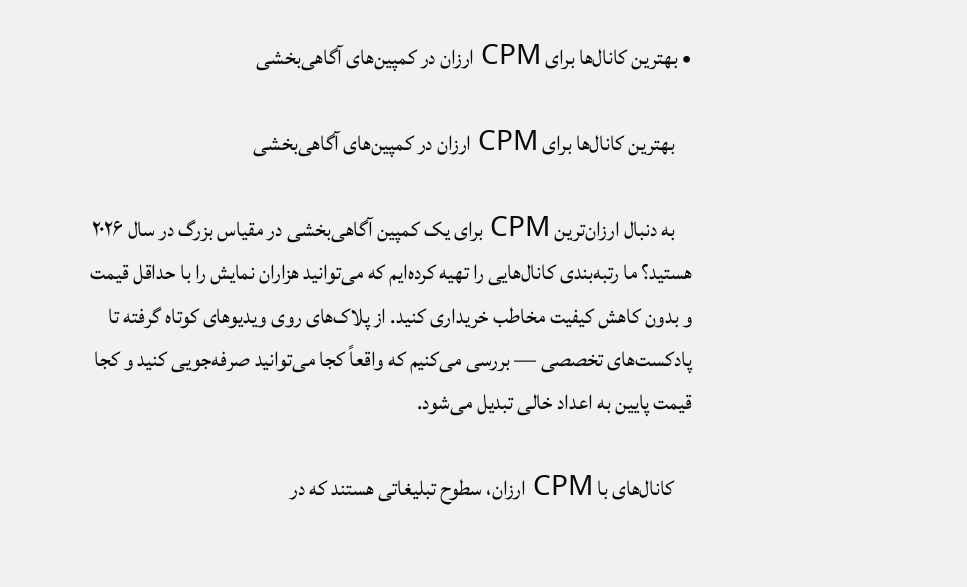• بهترین کانال‌ها برای CPM ارزان در کمپین‌های آگاهی‌بخشی

    بهترین کانال‌ها برای CPM ارزان در کمپین‌های آگاهی‌بخشی

    به دنبال ارزان‌ترین CPM برای یک کمپین آگاهی‌بخشی در مقیاس بزرگ در سال ۲۰۲۶ هستید؟ ما رتبه‌بندی کانال‌هایی را تهیه کرده‌ایم که می‌توانید هزاران نمایش را با حداقل قیمت و بدون کاهش کیفیت مخاطب خریداری کنید. از پلاک‌های روی ویدیوهای کوتاه گرفته تا پادکست‌های تخصصی — بررسی می‌کنیم که واقعاً کجا می‌توانید صرفه‌جویی کنید و کجا قیمت پایین به اعداد خالی تبدیل می‌شود.

    کانال‌های با CPM ارزان، سطوح تبلیغاتی هستند که در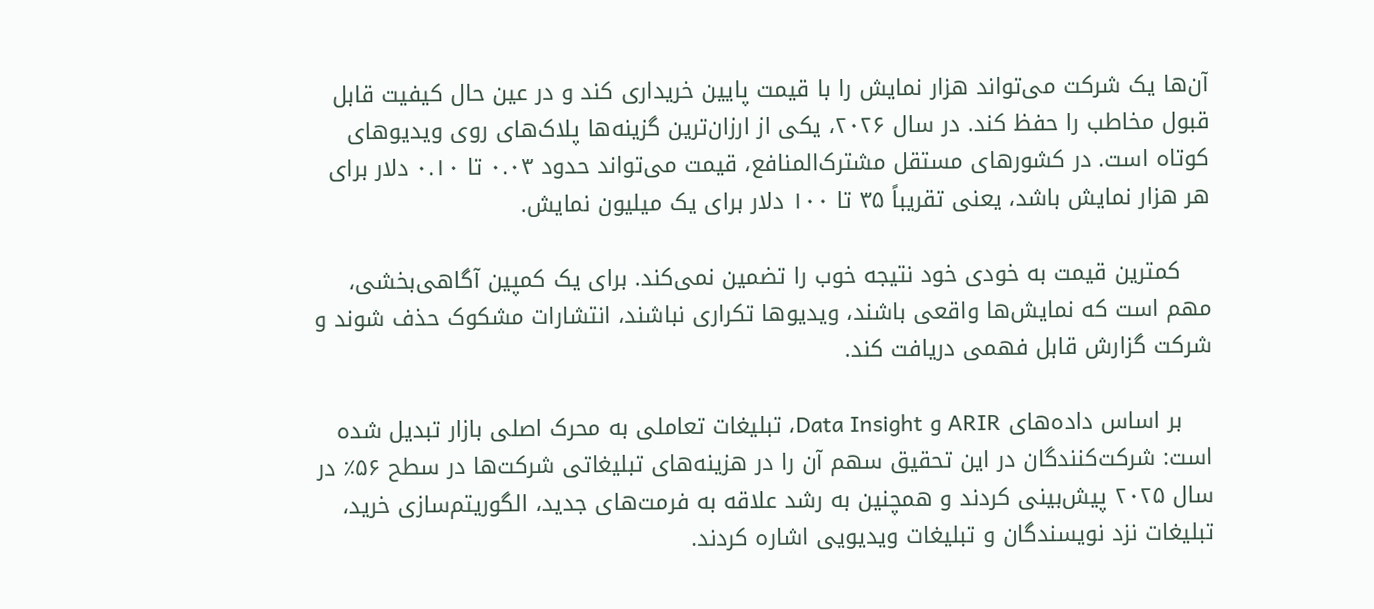آن‌ها یک شرکت می‌تواند هزار نمایش را با قیمت پایین خریداری کند و در عین حال کیفیت قابل قبول مخاطب را حفظ کند. در سال ۲۰۲۶، یکی از ارزان‌ترین گزینه‌ها پلاک‌های روی ویدیوهای کوتاه است. در کشورهای مستقل مشترک‌المنافع، قیمت می‌تواند حدود ۰.۰۳ تا ۰.۱۰ دلار برای هر هزار نمایش باشد، یعنی تقریباً ۳۵ تا ۱۰۰ دلار برای یک میلیون نمایش.

    کمترین قیمت به خودی خود نتیجه خوب را تضمین نمی‌کند. برای یک کمپین آگاهی‌بخشی، مهم است که نمایش‌ها واقعی باشند، ویدیوها تکراری نباشند، انتشارات مشکوک حذف شوند و شرکت گزارش قابل فهمی دریافت کند.

    بر اساس داده‌های ARIR و Data Insight، تبلیغات تعاملی به محرک اصلی بازار تبدیل شده است: شرکت‌کنندگان در این تحقیق سهم آن را در هزینه‌های تبلیغاتی شرکت‌ها در سطح ۵۶٪ در سال ۲۰۲۵ پیش‌بینی کردند و همچنین به رشد علاقه به فرمت‌های جدید، الگوریتم‌سازی خرید، تبلیغات نزد نویسندگان و تبلیغات ویدیویی اشاره کردند.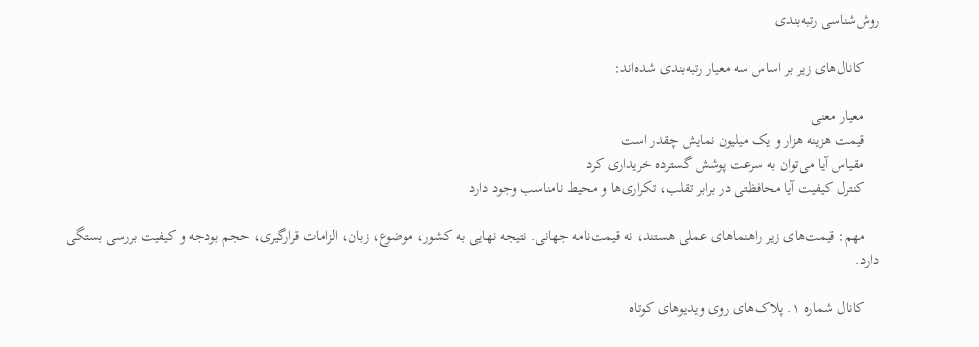روش‌شناسی رتبه‌بندی

    کانال‌های زیر بر اساس سه معیار رتبه‌بندی شده‌اند:

    معیار معنی
    قیمت هزینه هزار و یک میلیون نمایش چقدر است
    مقیاس آیا می‌توان به سرعت پوشش گسترده خریداری کرد
    کنترل کیفیت آیا محافظتی در برابر تقلب، تکراری‌ها و محیط نامناسب وجود دارد

    مهم: قیمت‌های زیر راهنماهای عملی هستند، نه قیمت‌نامه جهانی. نتیجه نهایی به کشور، موضوع، زبان، الزامات قرارگیری، حجم بودجه و کیفیت بررسی بستگی دارد.

    کانال شماره ۱. پلاک‌های روی ویدیوهای کوتاه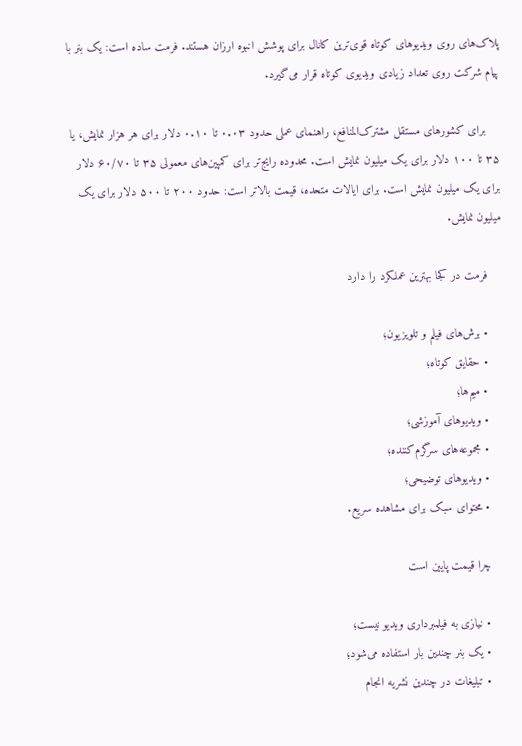پلاک‌های روی ویدیوهای کوتاه قوی‌ترین کانال برای پوشش انبوه ارزان هستند. فرمت ساده است: یک بنر با پیام شرکت روی تعداد زیادی ویدیوی کوتاه قرار می‌گیرد.

    برای کشورهای مستقل مشترک‌المنافع، راهنمای عملی حدود ۰.۰۳ تا ۰.۱۰ دلار برای هر هزار نمایش، یا ۳۵ تا ۱۰۰ دلار برای یک میلیون نمایش است. محدوده رایج‌تر برای کمپین‌های معمولی ۳۵ تا ۶۰/۷۰ دلار برای یک میلیون نمایش است. برای ایالات متحده، قیمت بالاتر است: حدود ۲۰۰ تا ۵۰۰ دلار برای یک میلیون نمایش.

    فرمت در کجا بهترین عملکرد را دارد

    • برش‌های فیلم و تلویزیون؛
    • حقایق کوتاه؛
    • میم‌ها؛
    • ویدیوهای آموزشی؛
    • مجموعه‌های سرگرم‌کننده؛
    • ویدیوهای توضیحی؛
    • محتوای سبک برای مشاهده سریع.

    چرا قیمت پایین است

    • نیازی به فیلمبرداری ویدیو نیست؛
    • یک بنر چندین بار استفاده می‌شود؛
    • تبلیغات در چندین نشریه انجام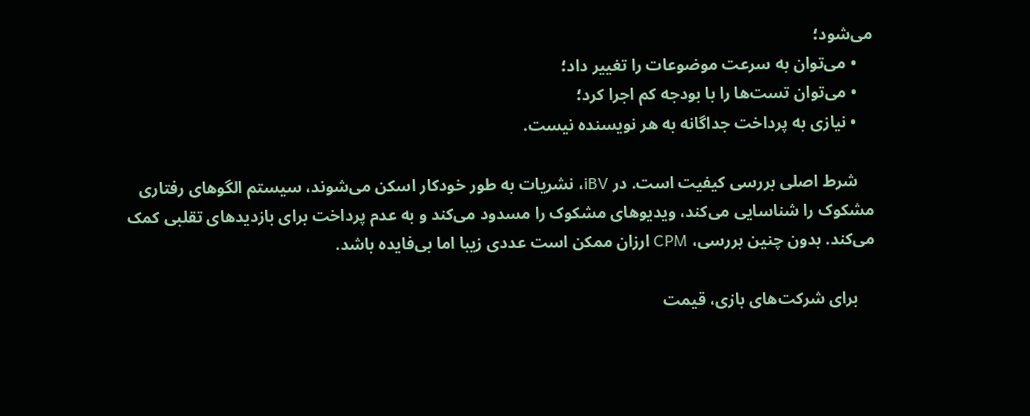می‌شود؛
    • می‌توان به سرعت موضوعات را تغییر داد؛
    • می‌توان تست‌ها را با بودجه کم اجرا کرد؛
    • نیازی به پرداخت جداگانه به هر نویسنده نیست.

    شرط اصلی بررسی کیفیت است. در iBV، نشریات به طور خودکار اسکن می‌شوند، سیستم الگوهای رفتاری مشکوک را شناسایی می‌کند، ویدیوهای مشکوک را مسدود می‌کند و به عدم پرداخت برای بازدیدهای تقلبی کمک می‌کند. بدون چنین بررسی، CPM ارزان ممکن است عددی زیبا اما بی‌فایده باشد.

    برای شرکت‌های بازی، قیمت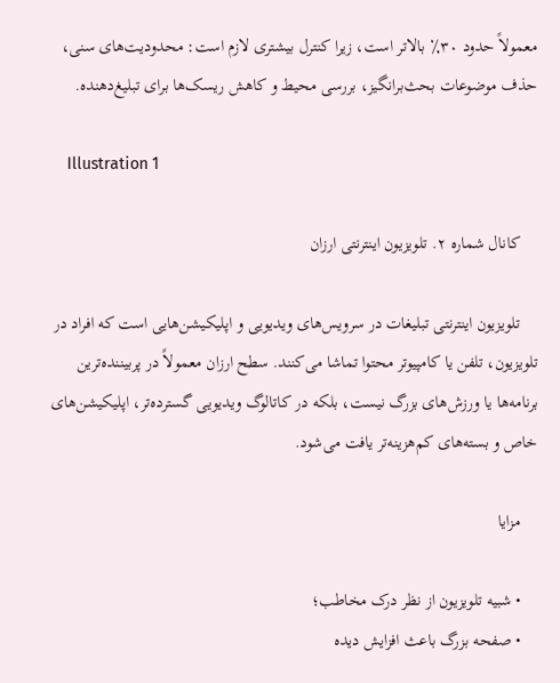معمولاً حدود ۳۰٪ بالاتر است، زیرا کنترل بیشتری لازم است: محدودیت‌های سنی، حذف موضوعات بحث‌برانگیز، بررسی محیط و کاهش ریسک‌ها برای تبلیغ‌دهنده.

    Illustration 1

    کانال شماره ۲. تلویزیون اینترنتی ارزان

    تلویزیون اینترنتی تبلیغات در سرویس‌های ویدیویی و اپلیکیشن‌هایی است که افراد در تلویزیون، تلفن یا کامپیوتر محتوا تماشا می‌کنند. سطح ارزان معمولاً در پربیننده‌ترین برنامه‌ها یا ورزش‌های بزرگ نیست، بلکه در کاتالوگ ویدیویی گسترده‌تر، اپلیکیشن‌های خاص و بسته‌های کم‌هزینه‌تر یافت می‌شود.

    مزایا

    • شبیه تلویزیون از نظر درک مخاطب؛
    • صفحه بزرگ باعث افزایش دیده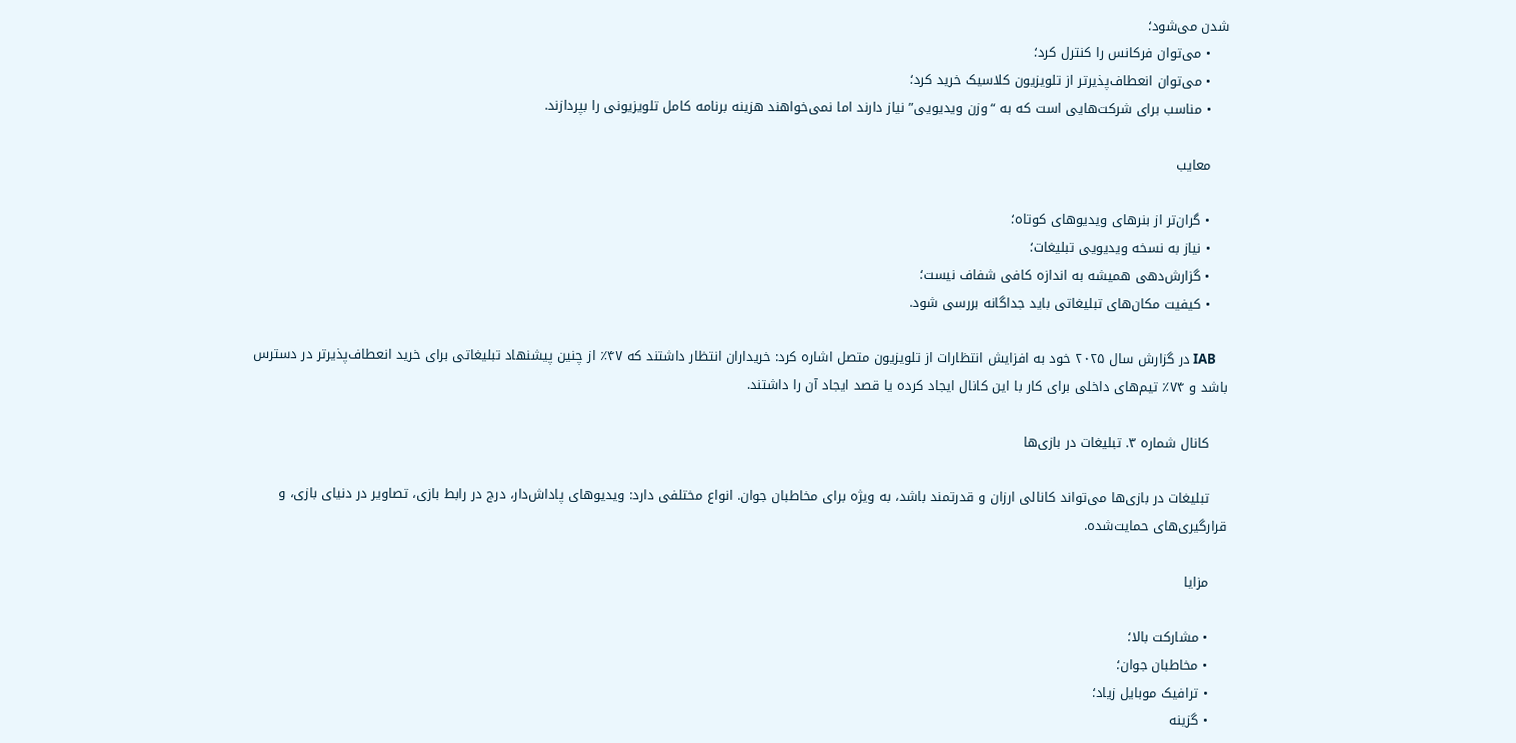شدن می‌شود؛
    • می‌توان فرکانس را کنترل کرد؛
    • می‌توان انعطاف‌پذیرتر از تلویزیون کلاسیک خرید کرد؛
    • مناسب برای شرکت‌هایی است که به “وزن ویدیویی” نیاز دارند اما نمی‌خواهند هزینه برنامه کامل تلویزیونی را بپردازند.

    معایب

    • گران‌تر از بنرهای ویدیوهای کوتاه؛
    • نیاز به نسخه ویدیویی تبلیغات؛
    • گزارش‌دهی همیشه به اندازه کافی شفاف نیست؛
    • کیفیت مکان‌های تبلیغاتی باید جداگانه بررسی شود.

    IAB در گزارش سال ۲۰۲۵ خود به افزایش انتظارات از تلویزیون متصل اشاره کرد: خریداران انتظار داشتند که ۴۷٪ از چنین پیشنهاد تبلیغاتی برای خرید انعطاف‌پذیرتر در دسترس باشد و ۷۴٪ تیم‌های داخلی برای کار با این کانال ایجاد کرده یا قصد ایجاد آن را داشتند.

    کانال شماره ۳. تبلیغات در بازی‌ها

    تبلیغات در بازی‌ها می‌تواند کانالی ارزان و قدرتمند باشد، به ویژه برای مخاطبان جوان. انواع مختلفی دارد: ویدیوهای پاداش‌دار، درج در رابط بازی، تصاویر در دنیای بازی، و قرارگیری‌های حمایت‌شده.

    مزایا

    • مشارکت بالا؛
    • مخاطبان جوان؛
    • ترافیک موبایل زیاد؛
    • گزینه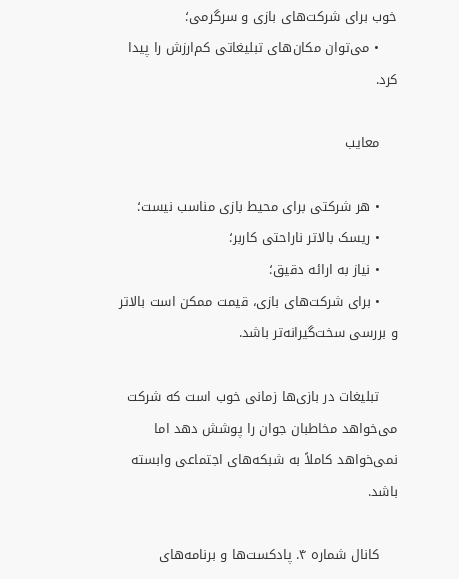خوب برای شرکت‌های بازی و سرگرمی؛
    • می‌توان مکان‌های تبلیغاتی کم‌ارزش را پیدا کرد.

    معایب

    • هر شرکتی برای محیط بازی مناسب نیست؛
    • ریسک بالاتر ناراحتی کاربر؛
    • نیاز به ارائه دقیق؛
    • برای شرکت‌های بازی، قیمت ممکن است بالاتر و بررسی سخت‌گیرانه‌تر باشد.

    تبلیغات در بازی‌ها زمانی خوب است که شرکت می‌خواهد مخاطبان جوان را پوشش دهد اما نمی‌خواهد کاملاً به شبکه‌های اجتماعی وابسته باشد.

    کانال شماره ۴. پادکست‌ها و برنامه‌های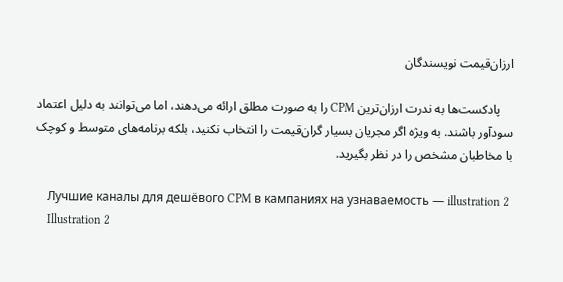ارزان‌قیمت نویسندگان

    پادکست‌ها به ندرت ارزان‌ترین CPM را به صورت مطلق ارائه می‌دهند، اما می‌توانند به دلیل اعتماد سودآور باشند. به ویژه اگر مجریان بسیار گران‌قیمت را انتخاب نکنید، بلکه برنامه‌های متوسط و کوچک با مخاطبان مشخص را در نظر بگیرید.

    Лучшие каналы для дешёвого CPM в кампаниях на узнаваемость — illustration 2
    Illustration 2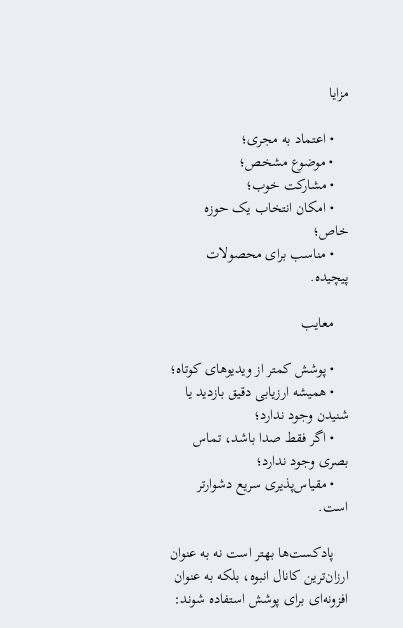مزایا

    • اعتماد به مجری؛
    • موضوع مشخص؛
    • مشارکت خوب؛
    • امکان انتخاب یک حوزه خاص؛
    • مناسب برای محصولات پیچیده.

    معایب

    • پوشش کمتر از ویدیوهای کوتاه؛
    • همیشه ارزیابی دقیق بازدید یا شنیدن وجود ندارد؛
    • اگر فقط صدا باشد، تماس بصری وجود ندارد؛
    • مقیاس‌پذیری سریع دشوارتر است.

    پادکست‌ها بهتر است نه به عنوان ارزان‌ترین کانال انبوه، بلکه به عنوان افزونه‌ای برای پوشش استفاده شوند: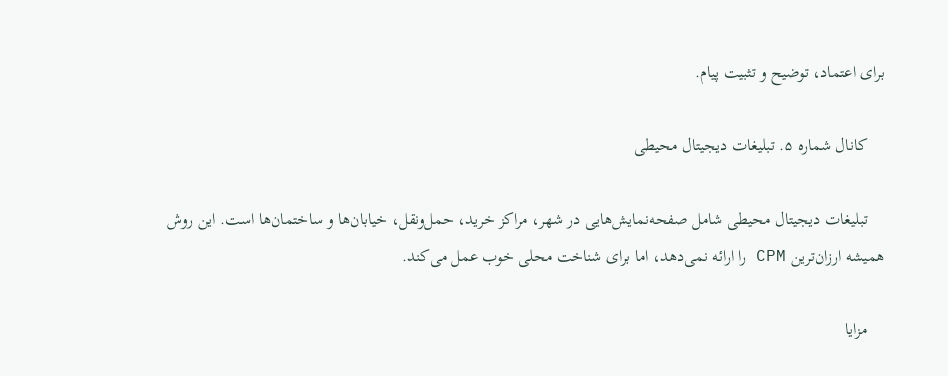برای اعتماد، توضیح و تثبیت پیام.

    کانال شماره ۵. تبلیغات دیجیتال محیطی

    تبلیغات دیجیتال محیطی شامل صفحه‌نمایش‌هایی در شهر، مراکز خرید، حمل‌ونقل، خیابان‌ها و ساختمان‌ها است. این روش همیشه ارزان‌ترین CPM را ارائه نمی‌دهد، اما برای شناخت محلی خوب عمل می‌کند.

    مزایا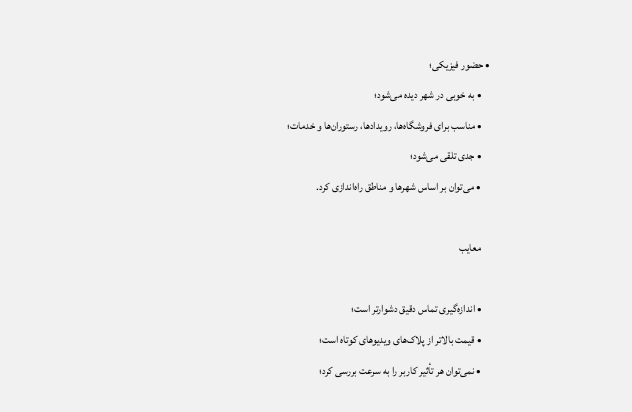• حضور فیزیکی؛
    • به خوبی در شهر دیده می‌شود؛
    • مناسب برای فروشگاه‌ها، رویدادها، رستوران‌ها و خدمات؛
    • جدی تلقی می‌شود؛
    • می‌توان بر اساس شهرها و مناطق راه‌اندازی کرد.

    معایب

    • اندازه‌گیری تماس دقیق دشوارتر است؛
    • قیمت بالاتر از پلاک‌های ویدیوهای کوتاه است؛
    • نمی‌توان هر تأثیر کاربر را به سرعت بررسی کرد؛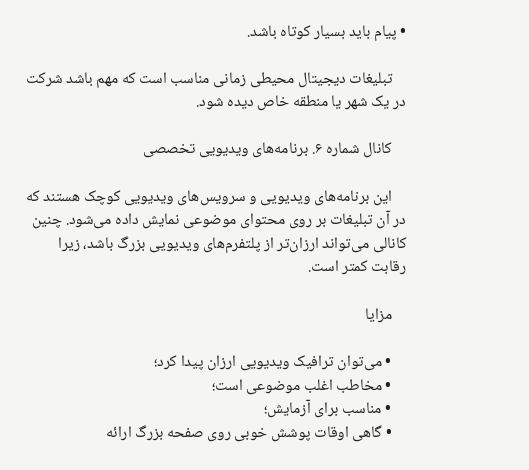• پیام باید بسیار کوتاه باشد.

    تبلیغات دیجیتال محیطی زمانی مناسب است که مهم باشد شرکت در یک شهر یا منطقه خاص دیده شود.

    کانال شماره ۶. برنامه‌های ویدیویی تخصصی

    این برنامه‌های ویدیویی و سرویس‌های ویدیویی کوچک هستند که در آن تبلیغات بر روی محتوای موضوعی نمایش داده می‌شود. چنین کانالی می‌تواند ارزان‌تر از پلتفرم‌های ویدیویی بزرگ باشد، زیرا رقابت کمتر است.

    مزایا

    • می‌توان ترافیک ویدیویی ارزان پیدا کرد؛
    • مخاطب اغلب موضوعی است؛
    • مناسب برای آزمایش؛
    • گاهی اوقات پوشش خوبی روی صفحه بزرگ ارائه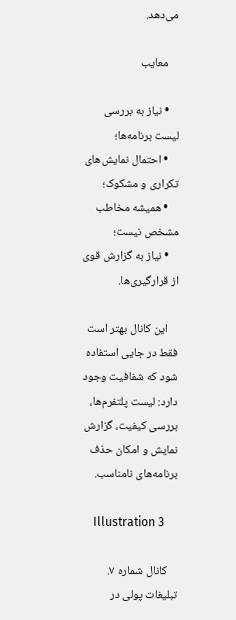می‌دهد.

    معایب

    • نیاز به بررسی لیست برنامه‌ها؛
    • احتمال نمایش‌های تکراری و مشکوک؛
    • همیشه مخاطب مشخص نیست؛
    • نیاز به گزارش قوی از قرارگیری‌ها.

    این کانال بهتر است فقط در جایی استفاده شود که شفافیت وجود دارد: لیست پلتفرم‌ها، بررسی کیفیت، گزارش نمایش و امکان حذف برنامه‌های نامناسب.

    Illustration 3

    کانال شماره ۷. تبلیغات پولی در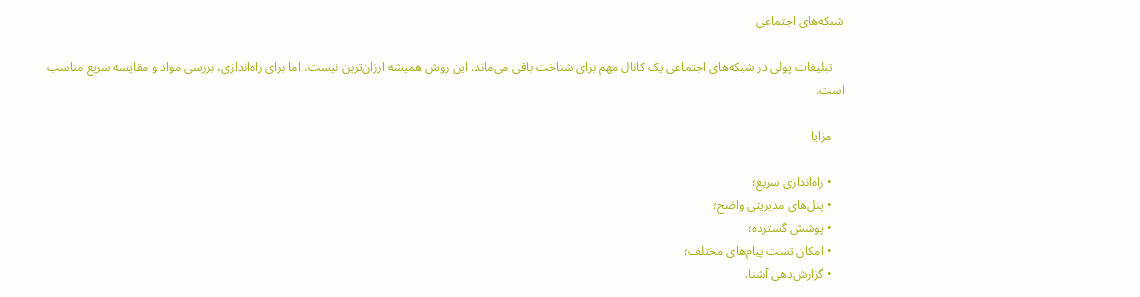شبکه‌های اجتماعی

    تبلیغات پولی در شبکه‌های اجتماعی یک کانال مهم برای شناخت باقی می‌ماند. این روش همیشه ارزان‌ترین نیست، اما برای راه‌اندازی، بررسی مواد و مقایسه سریع مناسب است.

    مزایا

    • راه‌اندازی سریع؛
    • پنل‌های مدیریتی واضح؛
    • پوشش گسترده؛
    • امکان تست پیام‌های مختلف؛
    • گزارش‌دهی آشنا.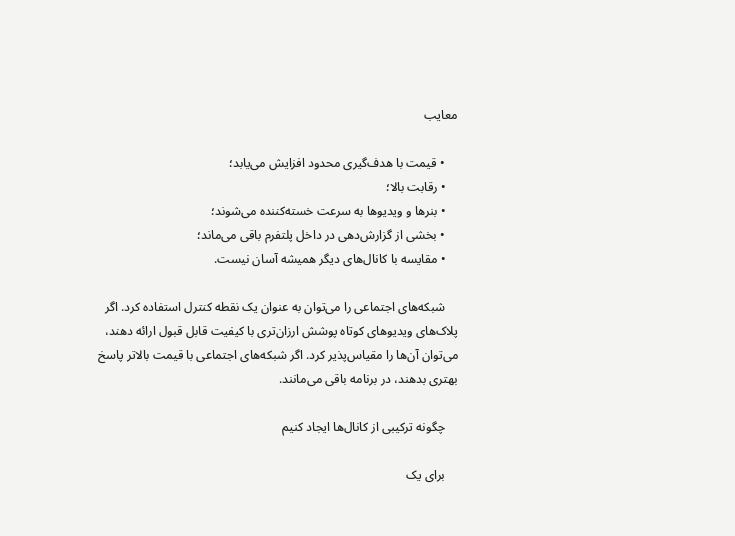معایب

    • قیمت با هدف‌گیری محدود افزایش می‌یابد؛
    • رقابت بالا؛
    • بنرها و ویدیوها به سرعت خسته‌کننده می‌شوند؛
    • بخشی از گزارش‌دهی در داخل پلتفرم باقی می‌ماند؛
    • مقایسه با کانال‌های دیگر همیشه آسان نیست.

    شبکه‌های اجتماعی را می‌توان به عنوان یک نقطه کنترل استفاده کرد. اگر پلاک‌های ویدیوهای کوتاه پوشش ارزان‌تری با کیفیت قابل قبول ارائه دهند، می‌توان آن‌ها را مقیاس‌پذیر کرد. اگر شبکه‌های اجتماعی با قیمت بالاتر پاسخ بهتری بدهند، در برنامه باقی می‌مانند.

    چگونه ترکیبی از کانال‌ها ایجاد کنیم

    برای یک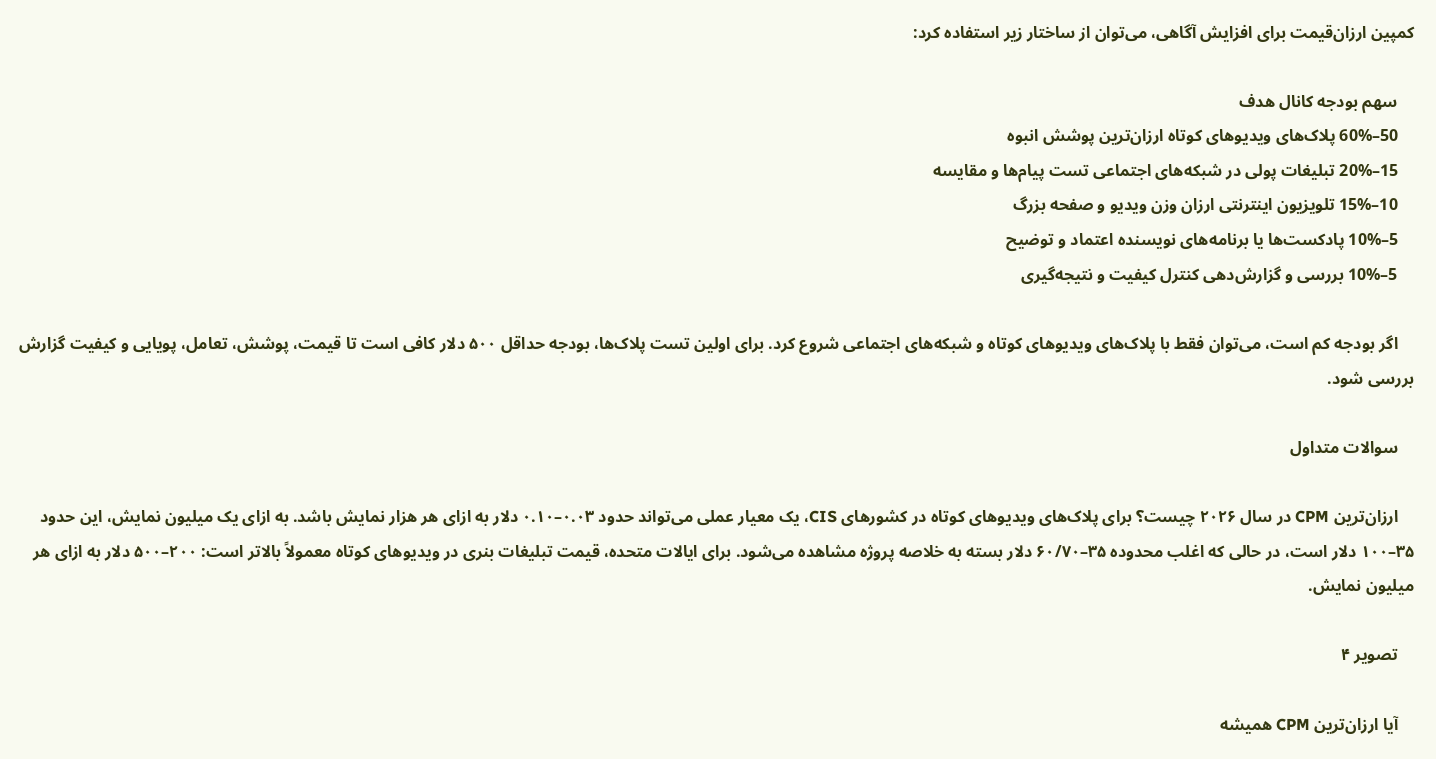کمپین ارزان‌قیمت برای افزایش آگاهی، می‌توان از ساختار زیر استفاده کرد:

    سهم بودجه کانال هدف
    50–60% پلاک‌های ویدیوهای کوتاه ارزان‌ترین پوشش انبوه
    15–20% تبلیغات پولی در شبکه‌های اجتماعی تست پیام‌ها و مقایسه
    10–15% تلویزیون اینترنتی ارزان وزن ویدیو و صفحه بزرگ
    5–10% پادکست‌ها یا برنامه‌های نویسنده اعتماد و توضیح
    5–10% بررسی و گزارش‌دهی کنترل کیفیت و نتیجه‌گیری

    اگر بودجه کم است، می‌توان فقط با پلاک‌های ویدیوهای کوتاه و شبکه‌های اجتماعی شروع کرد. برای اولین تست پلاک‌ها، بودجه حداقل ۵۰۰ دلار کافی است تا قیمت، پوشش، تعامل، پویایی و کیفیت گزارش بررسی شود.

    سوالات متداول

    ارزان‌ترین CPM در سال ۲۰۲۶ چیست؟ برای پلاک‌های ویدیوهای کوتاه در کشورهای CIS، یک معیار عملی می‌تواند حدود ۰.۰۳–۰.۱۰ دلار به ازای هر هزار نمایش باشد. به ازای یک میلیون نمایش، این حدود ۳۵–۱۰۰ دلار است، در حالی که اغلب محدوده ۳۵–۶۰/۷۰ دلار بسته به خلاصه پروژه مشاهده می‌شود. برای ایالات متحده، قیمت تبلیغات بنری در ویدیوهای کوتاه معمولاً بالاتر است: ۲۰۰–۵۰۰ دلار به ازای هر میلیون نمایش.

    تصویر ۴

    آیا ارزان‌ترین CPM همیشه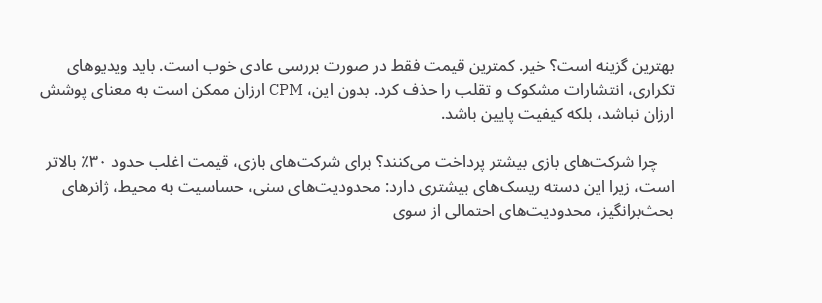بهترین گزینه است؟ خیر. کمترین قیمت فقط در صورت بررسی عادی خوب است. باید ویدیوهای تکراری، انتشارات مشکوک و تقلب را حذف کرد. بدون این، CPM ارزان ممکن است به معنای پوشش ارزان نباشد، بلکه کیفیت پایین باشد.

    چرا شرکت‌های بازی بیشتر پرداخت می‌کنند؟ برای شرکت‌های بازی، قیمت اغلب حدود ۳۰٪ بالاتر است، زیرا این دسته ریسک‌های بیشتری دارد: محدودیت‌های سنی، حساسیت به محیط، ژانرهای بحث‌برانگیز، محدودیت‌های احتمالی از سوی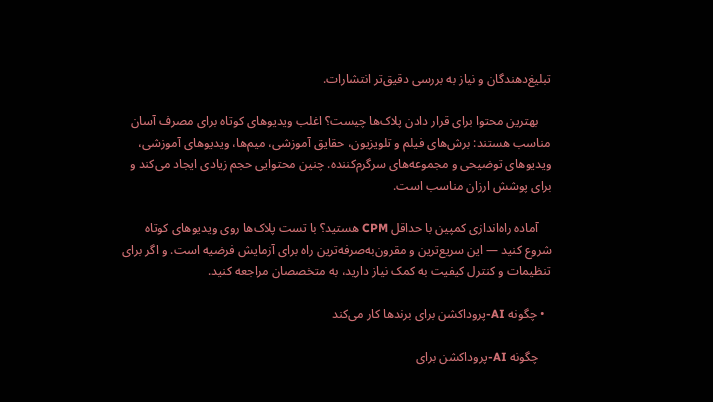تبلیغ‌دهندگان و نیاز به بررسی دقیق‌تر انتشارات.

    بهترین محتوا برای قرار دادن پلاک‌ها چیست؟ اغلب ویدیوهای کوتاه برای مصرف آسان مناسب هستند: برش‌های فیلم و تلویزیون، حقایق آموزشی، میم‌ها، ویدیوهای آموزشی، ویدیوهای توضیحی و مجموعه‌های سرگرم‌کننده. چنین محتوایی حجم زیادی ایجاد می‌کند و برای پوشش ارزان مناسب است.

    آماده راه‌اندازی کمپین با حداقل CPM هستید؟ با تست پلاک‌ها روی ویدیوهای کوتاه شروع کنید — این سریع‌ترین و مقرون‌به‌صرفه‌ترین راه برای آزمایش فرضیه است. و اگر برای تنظیمات و کنترل کیفیت به کمک نیاز دارید، به متخصصان مراجعه کنید.

  • چگونه AI-پروداکشن برای برندها کار می‌کند

    چگونه AI-پروداکشن برای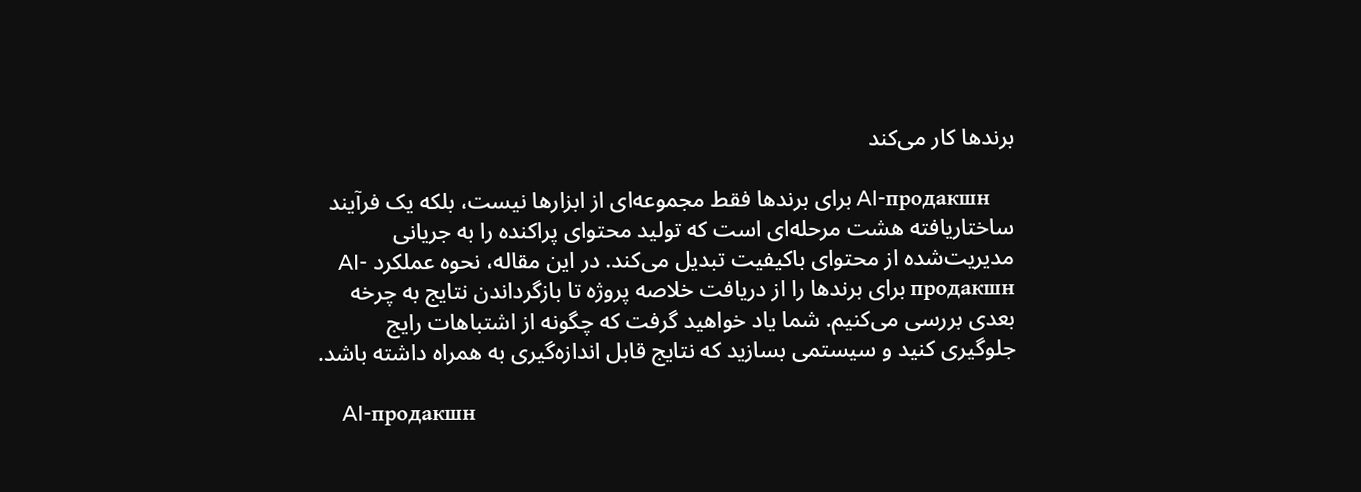برندها کار می‌کند

    AI-продакшн برای برندها فقط مجموعه‌ای از ابزارها نیست، بلکه یک فرآیند ساختاریافته هشت مرحله‌ای است که تولید محتوای پراکنده را به جریانی مدیریت‌شده از محتوای باکیفیت تبدیل می‌کند. در این مقاله، نحوه عملکرد AI-продакшн برای برندها را از دریافت خلاصه پروژه تا بازگرداندن نتایج به چرخه بعدی بررسی می‌کنیم. شما یاد خواهید گرفت که چگونه از اشتباهات رایج جلوگیری کنید و سیستمی بسازید که نتایج قابل اندازه‌گیری به همراه داشته باشد.

    AI-продакшн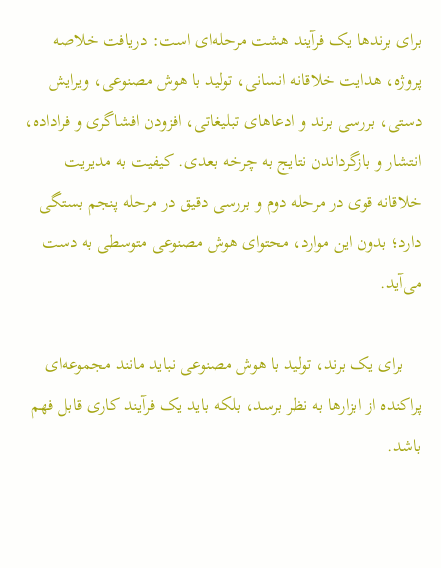برای برندها یک فرآیند هشت مرحله‌ای است: دریافت خلاصه پروژه، هدایت خلاقانه انسانی، تولید با هوش مصنوعی، ویرایش دستی، بررسی برند و ادعاهای تبلیغاتی، افزودن افشاگری و فراداده، انتشار و بازگرداندن نتایج به چرخه بعدی. کیفیت به مدیریت خلاقانه قوی در مرحله دوم و بررسی دقیق در مرحله پنجم بستگی دارد؛ بدون این موارد، محتوای هوش مصنوعی متوسطی به دست می‌آید.

    برای یک برند، تولید با هوش مصنوعی نباید مانند مجموعه‌ای پراکنده از ابزارها به نظر برسد، بلکه باید یک فرآیند کاری قابل فهم باشد.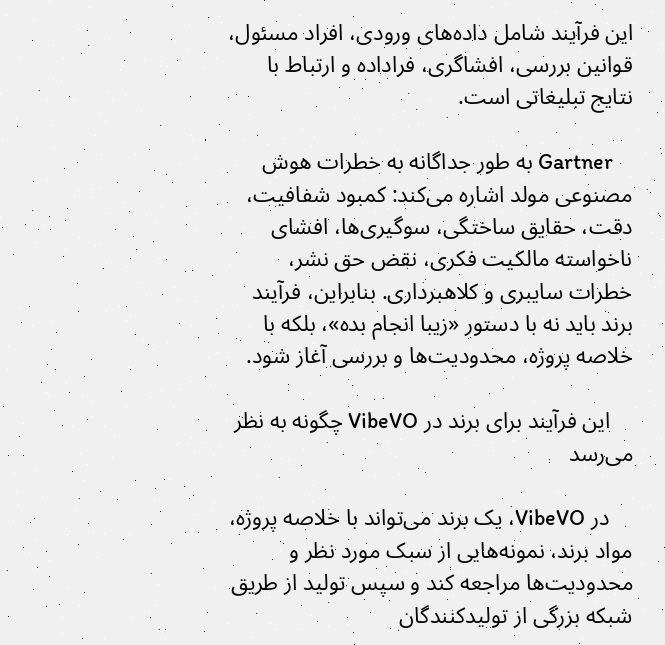این فرآیند شامل داده‌های ورودی، افراد مسئول، قوانین بررسی، افشاگری، فراداده و ارتباط با نتایج تبلیغاتی است.

    Gartner به طور جداگانه به خطرات هوش مصنوعی مولد اشاره می‌کند: کمبود شفافیت، دقت، حقایق ساختگی، سوگیری‌ها، افشای ناخواسته مالکیت فکری، نقض حق نشر، خطرات سایبری و کلاهبرداری. بنابراین، فرآیند برند باید نه با دستور «زیبا انجام بده»، بلکه با خلاصه پروژه، محدودیت‌ها و بررسی آغاز شود.

    این فرآیند برای برند در VibeVO چگونه به نظر می‌رسد

    در VibeVO، یک برند می‌تواند با خلاصه پروژه، مواد برند، نمونه‌هایی از سبک مورد نظر و محدودیت‌ها مراجعه کند و سپس تولید از طریق شبکه بزرگی از تولیدکنندگان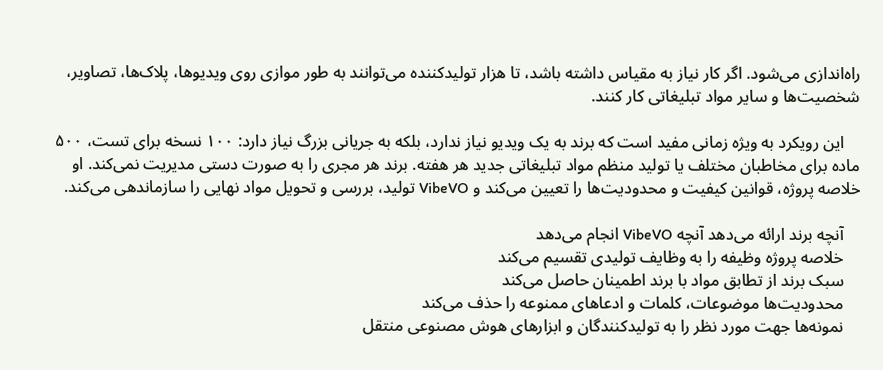راه‌اندازی می‌شود. اگر کار نیاز به مقیاس داشته باشد، تا هزار تولیدکننده می‌توانند به طور موازی روی ویدیوها، پلاک‌ها، تصاویر، شخصیت‌ها و سایر مواد تبلیغاتی کار کنند.

    این رویکرد به ویژه زمانی مفید است که برند به یک ویدیو نیاز ندارد، بلکه به جریانی بزرگ نیاز دارد: ۱۰۰ نسخه برای تست، ۵۰۰ ماده برای مخاطبان مختلف یا تولید منظم مواد تبلیغاتی جدید هر هفته. برند هر مجری را به صورت دستی مدیریت نمی‌کند. او خلاصه پروژه، قوانین کیفیت و محدودیت‌ها را تعیین می‌کند و VibeVO تولید، بررسی و تحویل مواد نهایی را سازماندهی می‌کند.

    آنچه برند ارائه می‌دهد آنچه VibeVO انجام می‌دهد
    خلاصه پروژه وظیفه را به وظایف تولیدی تقسیم می‌کند
    سبک برند از تطابق مواد با برند اطمینان حاصل می‌کند
    محدودیت‌ها موضوعات، کلمات و ادعاهای ممنوعه را حذف می‌کند
    نمونه‌ها جهت مورد نظر را به تولیدکنندگان و ابزارهای هوش مصنوعی منتقل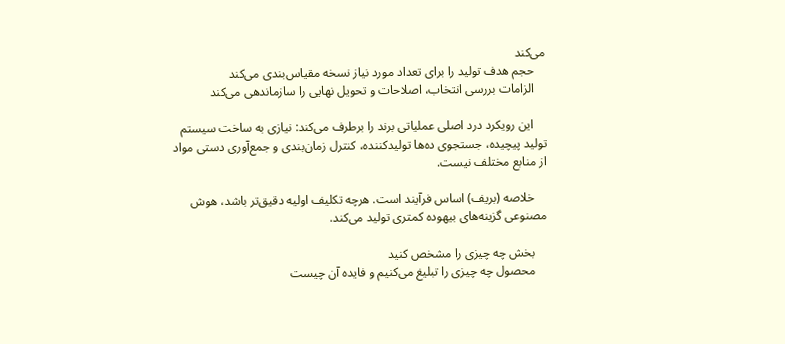می‌کند
    حجم هدف تولید را برای تعداد مورد نیاز نسخه مقیاس‌بندی می‌کند
    الزامات بررسی انتخاب، اصلاحات و تحویل نهایی را سازماندهی می‌کند

    این رویکرد درد اصلی عملیاتی برند را برطرف می‌کند: نیازی به ساخت سیستم تولید پیچیده، جستجوی ده‌ها تولیدکننده، کنترل زمان‌بندی و جمع‌آوری دستی مواد از منابع مختلف نیست.

    خلاصه (بریف) اساس فرآیند است. هرچه تکلیف اولیه دقیق‌تر باشد، هوش مصنوعی گزینه‌های بیهوده کمتری تولید می‌کند.

    بخش چه چیزی را مشخص کنید
    محصول چه چیزی را تبلیغ می‌کنیم و فایده آن چیست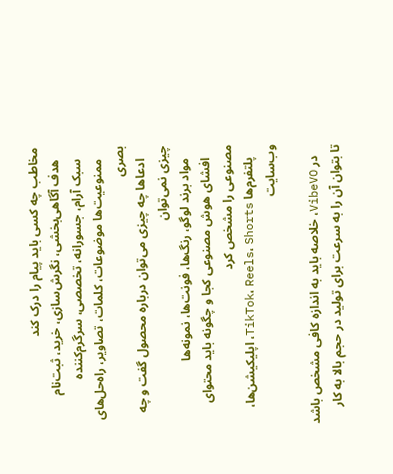مخاطب چه کسی باید پیام را درک کند
    هدف آگاهی‌بخشی، نگرش‌سازی، خرید، ثبت‌نام
    سبک آرام، جسورانه، تخصصی، سرگرم‌کننده
    ممنوعیت‌ها موضوعات، کلمات، تصاویر، راه‌حل‌های بصری
    ادعاها چه چیزی می‌توان درباره محصول گفت و چه چیزی نمی‌توان
    مواد برند لوگو، رنگ‌ها، فونت‌ها، نمونه‌ها
    افشای هوش مصنوعی کجا و چگونه باید محتوای مصنوعی را مشخص کرد
    پلتفرم‌ها TikTok، Reels، Shorts، اپلیکیشن‌ها، وب‌سایت

    در VibeVO، خلاصه باید به اندازه کافی مشخص باشد تا بتوان آن را به سرعت برای تولید در حجم بالا به کار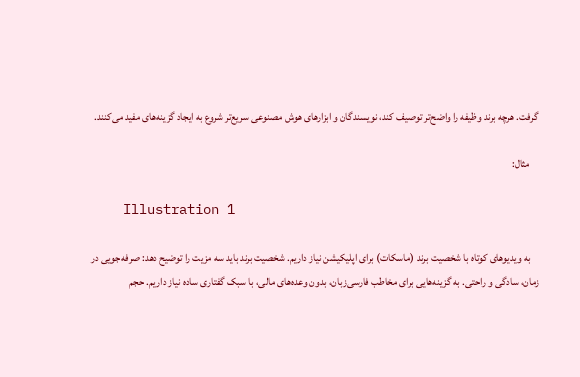گرفت. هرچه برند وظیفه را واضح‌تر توصیف کند، نویسندگان و ابزارهای هوش مصنوعی سریع‌تر شروع به ایجاد گزینه‌های مفید می‌کنند.

    مثال:

    Illustration 1

    به ویدیوهای کوتاه با شخصیت برند (ماسکات) برای اپلیکیشن نیاز داریم. شخصیت برند باید سه مزیت را توضیح دهد: صرفه‌جویی در زمان، سادگی و راحتی. به گزینه‌هایی برای مخاطب فارسی‌زبان، بدون وعده‌های مالی، با سبک گفتاری ساده نیاز داریم. حجم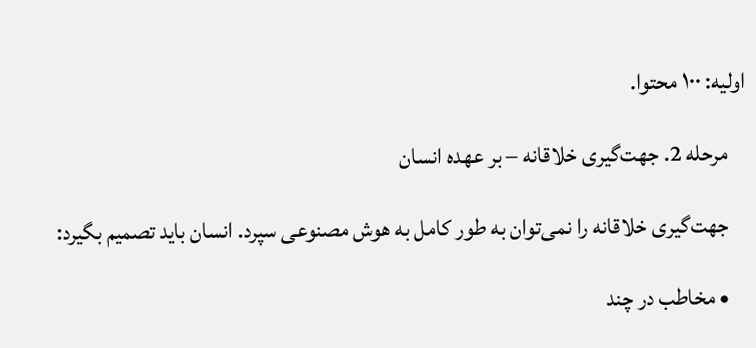اولیه: ۱۰۰ محتوا.

    مرحله 2. جهت‌گیری خلاقانه – بر عهده انسان

    جهت‌گیری خلاقانه را نمی‌توان به طور کامل به هوش مصنوعی سپرد. انسان باید تصمیم بگیرد:

    • مخاطب در چند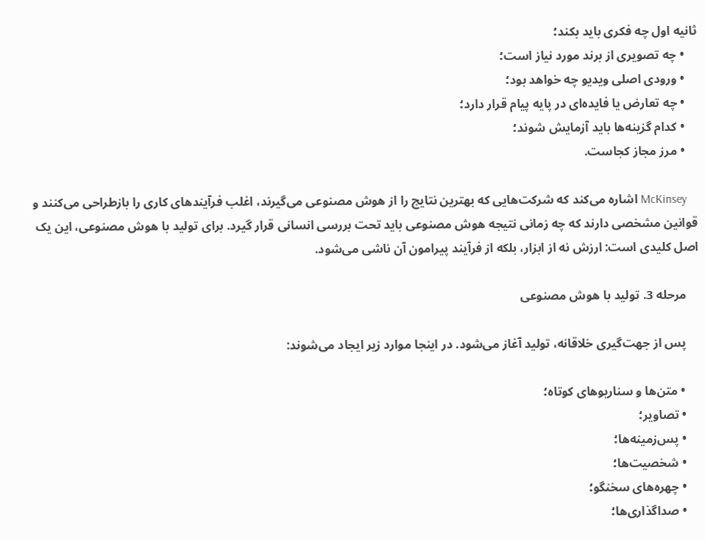ثانیه اول چه فکری باید بکند؛
    • چه تصویری از برند مورد نیاز است؛
    • ورودی اصلی ویدیو چه خواهد بود؛
    • چه تعارض یا فایده‌ای در پایه پیام قرار دارد؛
    • کدام گزینه‌ها باید آزمایش شوند؛
    • مرز مجاز کجاست.

    McKinsey اشاره می‌کند که شرکت‌هایی که بهترین نتایج را از هوش مصنوعی می‌گیرند، اغلب فرآیندهای کاری را بازطراحی می‌کنند و قوانین مشخصی دارند که چه زمانی نتیجه هوش مصنوعی باید تحت بررسی انسانی قرار گیرد. برای تولید با هوش مصنوعی، این یک اصل کلیدی است: ارزش نه از ابزار، بلکه از فرآیند پیرامون آن ناشی می‌شود.

    مرحله 3. تولید با هوش مصنوعی

    پس از جهت‌گیری خلاقانه، تولید آغاز می‌شود. در اینجا موارد زیر ایجاد می‌شوند:

    • متن‌ها و سناریوهای کوتاه؛
    • تصاویر؛
    • پس‌زمینه‌ها؛
    • شخصیت‌ها؛
    • چهره‌های سخنگو؛
    • صداگذاری‌ها؛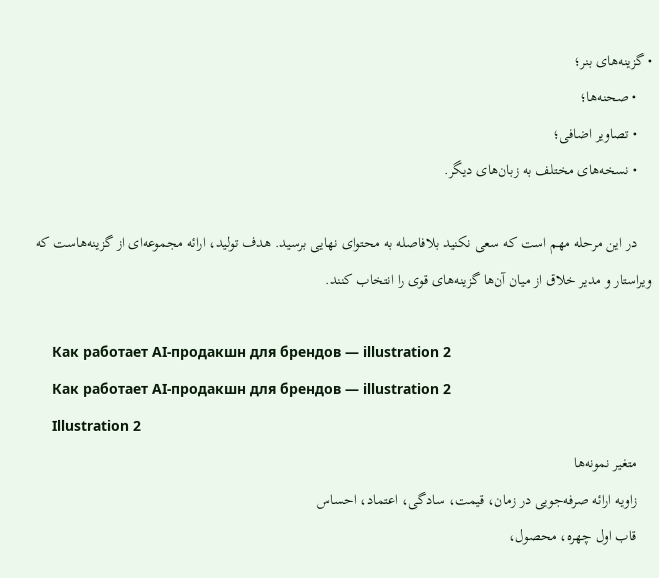• گزینه‌های بنر؛
    • صحنه‌ها؛
    • تصاویر اضافی؛
    • نسخه‌های مختلف به زبان‌های دیگر.

    در این مرحله مهم است که سعی نکنید بلافاصله به محتوای نهایی برسید. هدف تولید، ارائه مجموعه‌ای از گزینه‌هاست که ویراستار و مدیر خلاق از میان آن‌ها گزینه‌های قوی را انتخاب کنند.

    Как работает AI-продакшн для брендов — illustration 2
    Как работает AI-продакшн для брендов — illustration 2
    Illustration 2
    متغیر نمونه‌ها
    زاویه ارائه صرفه‌جویی در زمان، قیمت، سادگی، اعتماد، احساس
    قاب اول چهره، محصول،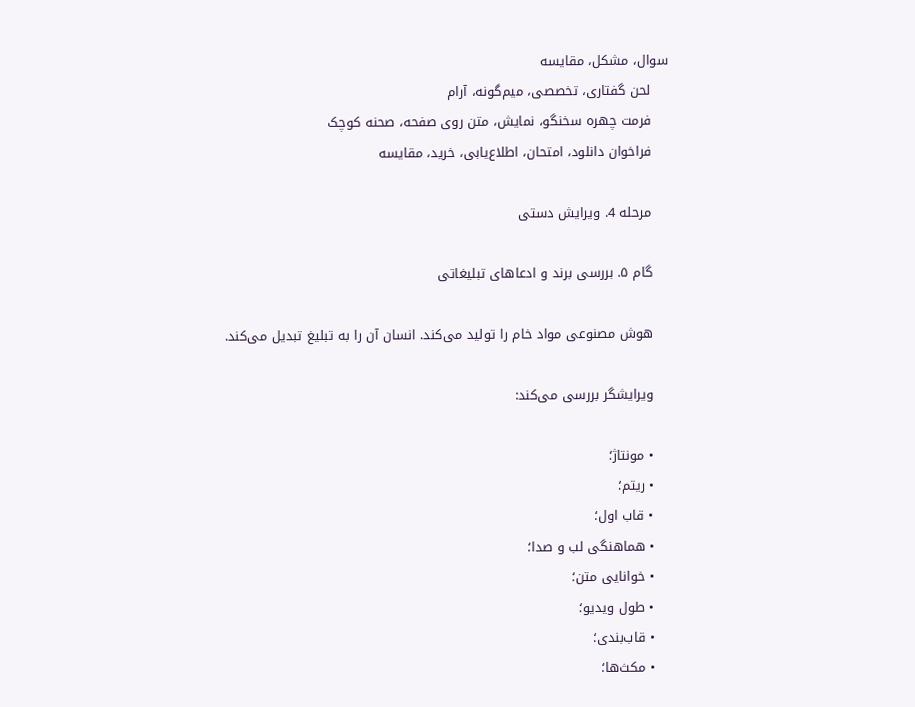سوال، مشکل، مقایسه
    لحن گفتاری، تخصصی، میم‌گونه، آرام
    فرمت چهره سخنگو، نمایش، متن روی صفحه، صحنه کوچک
    فراخوان دانلود، امتحان، اطلاع‌یابی، خرید، مقایسه

    مرحله 4. ویرایش دستی

    گام ۵. بررسی برند و ادعاهای تبلیغاتی

    هوش مصنوعی مواد خام را تولید می‌کند. انسان آن را به تبلیغ تبدیل می‌کند.

    ویرایشگر بررسی می‌کند:

    • مونتاژ؛
    • ریتم؛
    • قاب اول؛
    • هماهنگی لب و صدا؛
    • خوانایی متن؛
    • طول ویدیو؛
    • قاب‌بندی؛
    • مکث‌ها؛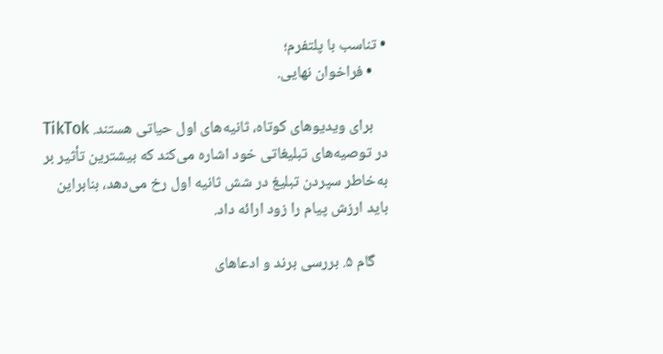• تناسب با پلتفرم؛
    • فراخوان نهایی.

    برای ویدیوهای کوتاه، ثانیه‌های اول حیاتی هستند. TikTok در توصیه‌های تبلیغاتی خود اشاره می‌کند که بیشترین تأثیر بر به‌خاطر سپردن تبلیغ در شش ثانیه اول رخ می‌دهد، بنابراین باید ارزش پیام را زود ارائه داد.

    گام ۵. بررسی برند و ادعاهای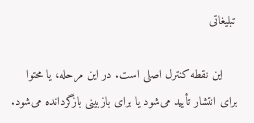تبلیغاتی

    این نقطه کنترل اصلی است. در این مرحله، یا محتوا برای انتشار تأیید می‌شود یا برای بازبینی بازگردانده می‌شود.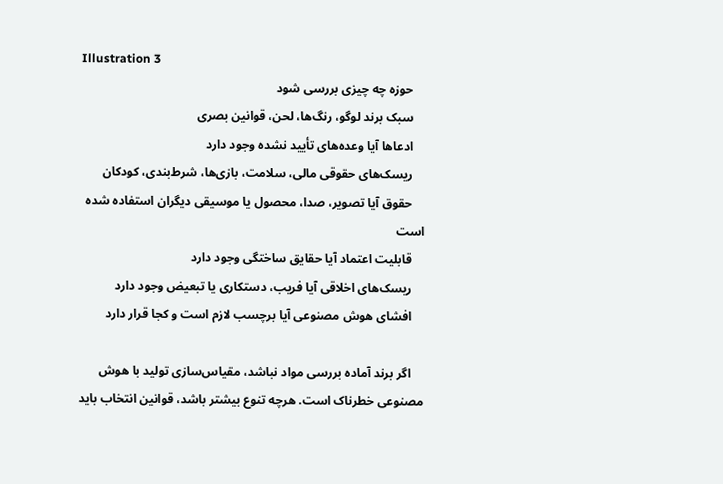Illustration 3
    حوزه چه چیزی بررسی شود
    سبک برند لوگو، رنگ‌ها، لحن، قوانین بصری
    ادعاها آیا وعده‌های تأیید نشده وجود دارد
    ریسک‌های حقوقی مالی، سلامت، بازی‌ها، شرط‌بندی، کودکان
    حقوق آیا تصویر، صدا، محصول یا موسیقی دیگران استفاده شده است
    قابلیت اعتماد آیا حقایق ساختگی وجود دارد
    ریسک‌های اخلاقی آیا فریب، دستکاری یا تبعیض وجود دارد
    افشای هوش مصنوعی آیا برچسب لازم است و کجا قرار دارد

    اگر برند آماده بررسی مواد نباشد، مقیاس‌سازی تولید با هوش مصنوعی خطرناک است. هرچه تنوع بیشتر باشد، قوانین انتخاب باید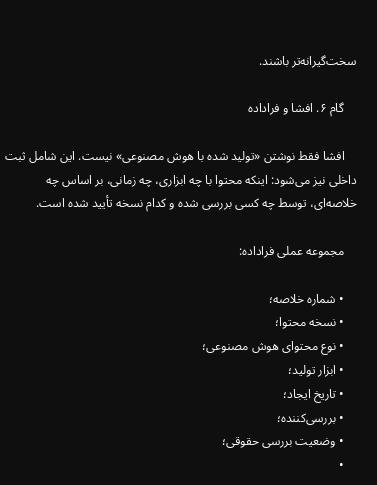سخت‌گیرانه‌تر باشند.

    گام ۶. افشا و فراداده

    افشا فقط نوشتن «تولید شده با هوش مصنوعی» نیست. این شامل ثبت داخلی نیز می‌شود: اینکه محتوا با چه ابزاری، چه زمانی، بر اساس چه خلاصه‌ای، توسط چه کسی بررسی شده و کدام نسخه تأیید شده است.

    مجموعه عملی فراداده:

    • شماره خلاصه؛
    • نسخه محتوا؛
    • نوع محتوای هوش مصنوعی؛
    • ابزار تولید؛
    • تاریخ ایجاد؛
    • بررسی‌کننده؛
    • وضعیت بررسی حقوقی؛
    •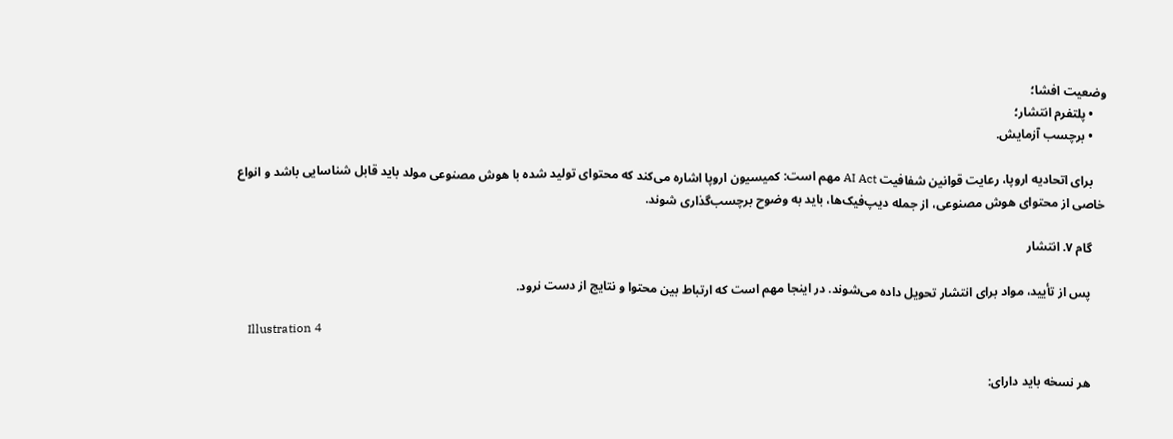وضعیت افشا؛
    • پلتفرم انتشار؛
    • برچسب آزمایش.

    برای اتحادیه اروپا، رعایت قوانین شفافیت AI Act مهم است: کمیسیون اروپا اشاره می‌کند که محتوای تولید شده با هوش مصنوعی مولد باید قابل شناسایی باشد و انواع خاصی از محتوای هوش مصنوعی، از جمله دیپ‌فیک‌ها، باید به وضوح برچسب‌گذاری شوند.

    گام ۷. انتشار

    پس از تأیید، مواد برای انتشار تحویل داده می‌شوند. در اینجا مهم است که ارتباط بین محتوا و نتایج از دست نرود.

    Illustration 4

    هر نسخه باید دارای: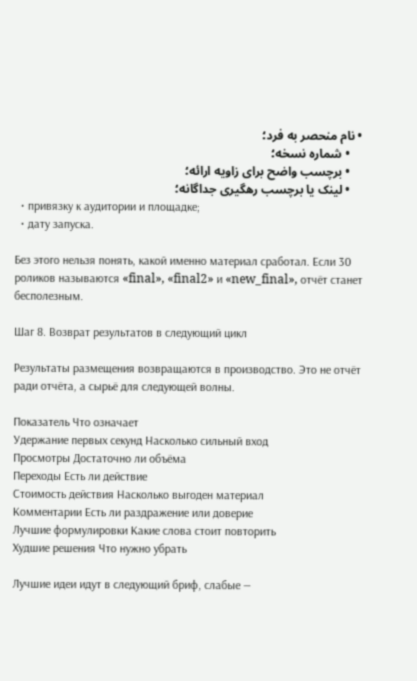• نام منحصر به فرد؛
    • شماره نسخه؛
    • برچسب واضح برای زاویه ارائه؛
    • لینک یا برچسب رهگیری جداگانه؛
  • привязку к аудитории и площадке;
  • дату запуска.

Без этого нельзя понять, какой именно материал сработал. Если 30 роликов называются «final», «final2» и «new_final», отчёт станет бесполезным.

Шаг 8. Возврат результатов в следующий цикл

Результаты размещения возвращаются в производство. Это не отчёт ради отчёта, а сырьё для следующей волны.

Показатель Что означает
Удержание первых секунд Насколько сильный вход
Просмотры Достаточно ли объёма
Переходы Есть ли действие
Стоимость действия Насколько выгоден материал
Комментарии Есть ли раздражение или доверие
Лучшие формулировки Какие слова стоит повторить
Худшие решения Что нужно убрать

Лучшие идеи идут в следующий бриф, слабые —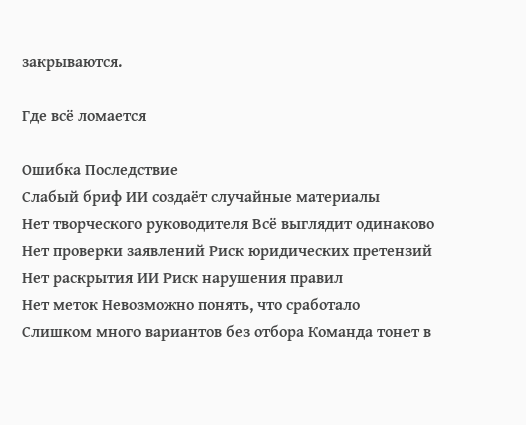закрываются.

Где всё ломается

Ошибка Последствие
Слабый бриф ИИ создаёт случайные материалы
Нет творческого руководителя Всё выглядит одинаково
Нет проверки заявлений Риск юридических претензий
Нет раскрытия ИИ Риск нарушения правил
Нет меток Невозможно понять, что сработало
Слишком много вариантов без отбора Команда тонет в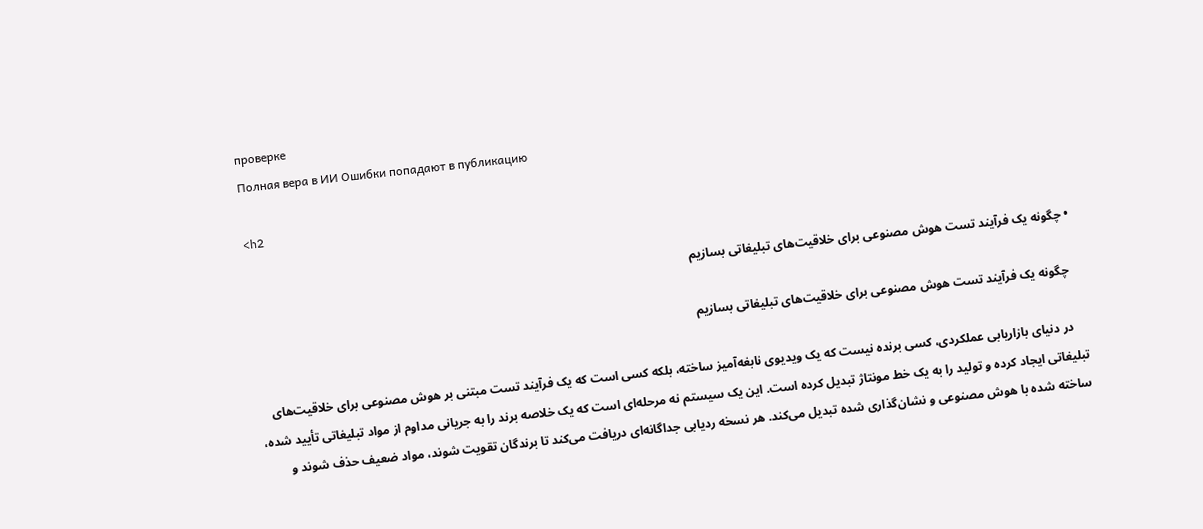проверке
Полная вера в ИИ Ошибки попадают в публикацию

<h2

  • چگونه یک فرآیند تست هوش مصنوعی برای خلاقیت‌های تبلیغاتی بسازیم

    چگونه یک فرآیند تست هوش مصنوعی برای خلاقیت‌های تبلیغاتی بسازیم

    در دنیای بازاریابی عملکردی، کسی برنده نیست که یک ویدیوی نابغه‌آمیز ساخته، بلکه کسی است که یک فرآیند تست مبتنی بر هوش مصنوعی برای خلاقیت‌های تبلیغاتی ایجاد کرده و تولید را به یک خط مونتاژ تبدیل کرده است. این یک سیستم نه مرحله‌ای است که یک خلاصه برند را به جریانی مداوم از مواد تبلیغاتی تأیید شده، ساخته شده با هوش مصنوعی و نشان‌گذاری شده تبدیل می‌کند. هر نسخه ردیابی جداگانه‌ای دریافت می‌کند تا برندگان تقویت شوند، مواد ضعیف حذف شوند و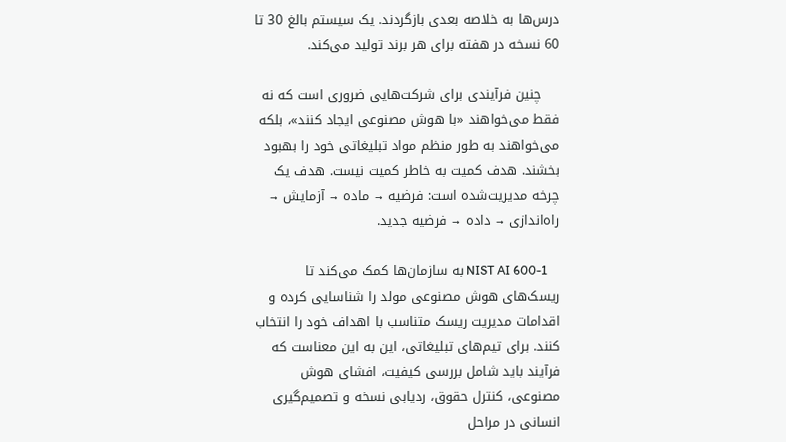درس‌ها به خلاصه بعدی بازگردند. یک سیستم بالغ 30 تا 60 نسخه در هفته برای هر برند تولید می‌کند.

    چنین فرآیندی برای شرکت‌هایی ضروری است که نه فقط می‌خواهند «با هوش مصنوعی ایجاد کنند»، بلکه می‌خواهند به طور منظم مواد تبلیغاتی خود را بهبود بخشند. هدف کمیت به خاطر کمیت نیست. هدف یک چرخه مدیریت‌شده است: فرضیه → ماده → آزمایش → راه‌اندازی → داده → فرضیه جدید.

    NIST AI 600-1 به سازمان‌ها کمک می‌کند تا ریسک‌های هوش مصنوعی مولد را شناسایی کرده و اقدامات مدیریت ریسک متناسب با اهداف خود را انتخاب کنند. برای تیم‌های تبلیغاتی، این به این معناست که فرآیند باید شامل بررسی کیفیت، افشای هوش مصنوعی، کنترل حقوق، ردیابی نسخه و تصمیم‌گیری انسانی در مراحل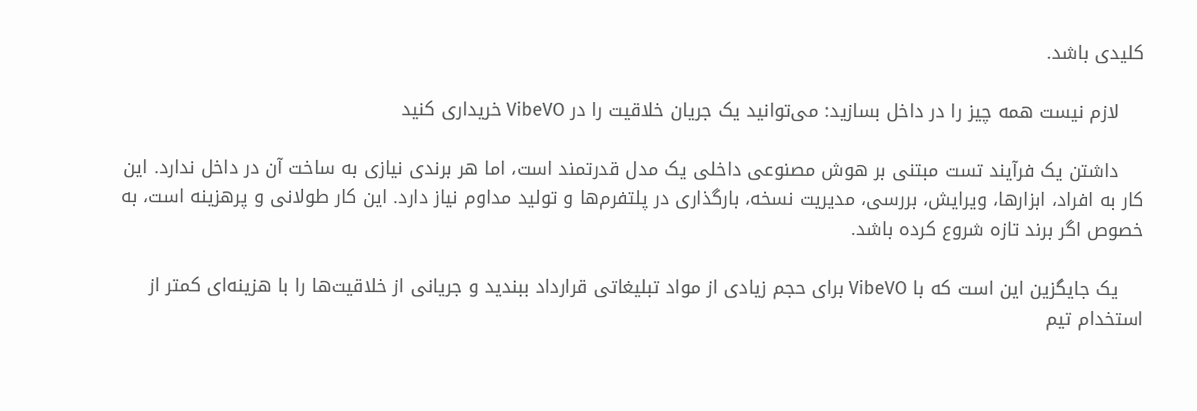کلیدی باشد.

    لازم نیست همه چیز را در داخل بسازید: می‌توانید یک جریان خلاقیت را در VibeVO خریداری کنید

    داشتن یک فرآیند تست مبتنی بر هوش مصنوعی داخلی یک مدل قدرتمند است، اما هر برندی نیازی به ساخت آن در داخل ندارد. این کار به افراد، ابزارها، ویرایش، بررسی، مدیریت نسخه، بارگذاری در پلتفرم‌ها و تولید مداوم نیاز دارد. این کار طولانی و پرهزینه است، به خصوص اگر برند تازه شروع کرده باشد.

    یک جایگزین این است که با VibeVO برای حجم زیادی از مواد تبلیغاتی قرارداد ببندید و جریانی از خلاقیت‌ها را با هزینه‌ای کمتر از استخدام تیم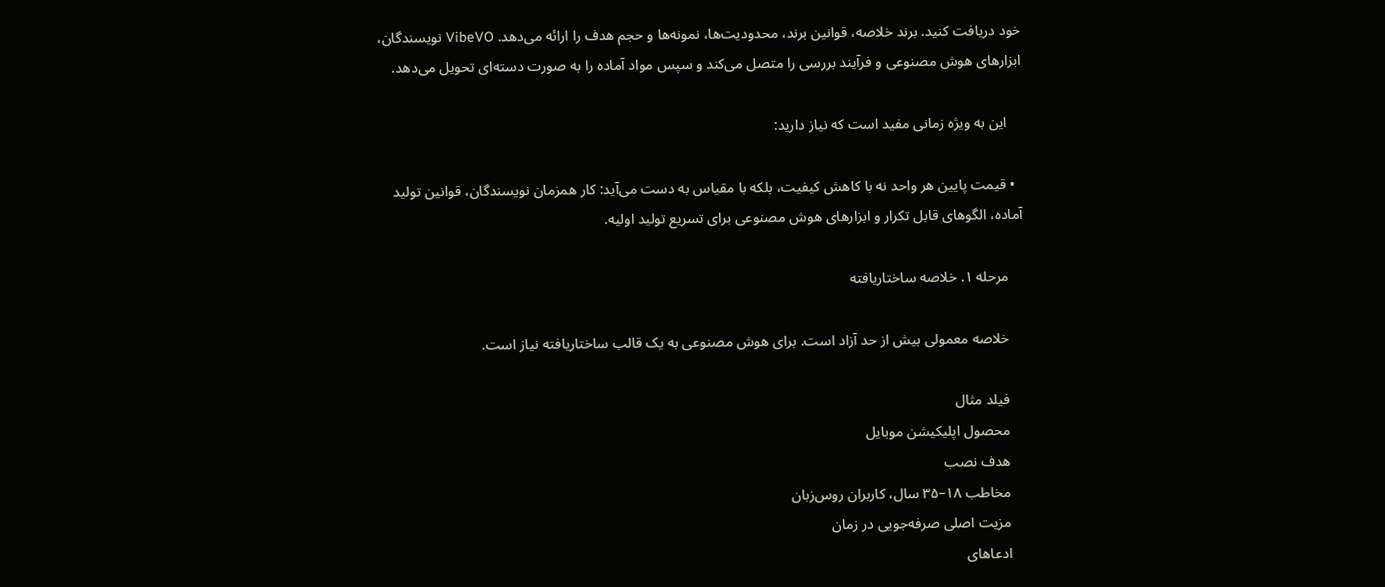خود دریافت کنید. برند خلاصه، قوانین برند، محدودیت‌ها، نمونه‌ها و حجم هدف را ارائه می‌دهد. VibeVO نویسندگان، ابزارهای هوش مصنوعی و فرآیند بررسی را متصل می‌کند و سپس مواد آماده را به صورت دسته‌ای تحویل می‌دهد.

    این به ویژه زمانی مفید است که نیاز دارید:

  • قیمت پایین هر واحد نه با کاهش کیفیت، بلکه با مقیاس به دست می‌آید: کار همزمان نویسندگان، قوانین تولید آماده، الگوهای قابل تکرار و ابزارهای هوش مصنوعی برای تسریع تولید اولیه.

    مرحله ۱. خلاصه ساختاریافته

    خلاصه معمولی بیش از حد آزاد است. برای هوش مصنوعی به یک قالب ساختاریافته نیاز است.

    فیلد مثال
    محصول اپلیکیشن موبایل
    هدف نصب
    مخاطب ۱۸–۳۵ سال، کاربران روس‌زبان
    مزیت اصلی صرفه‌جویی در زمان
    ادعاهای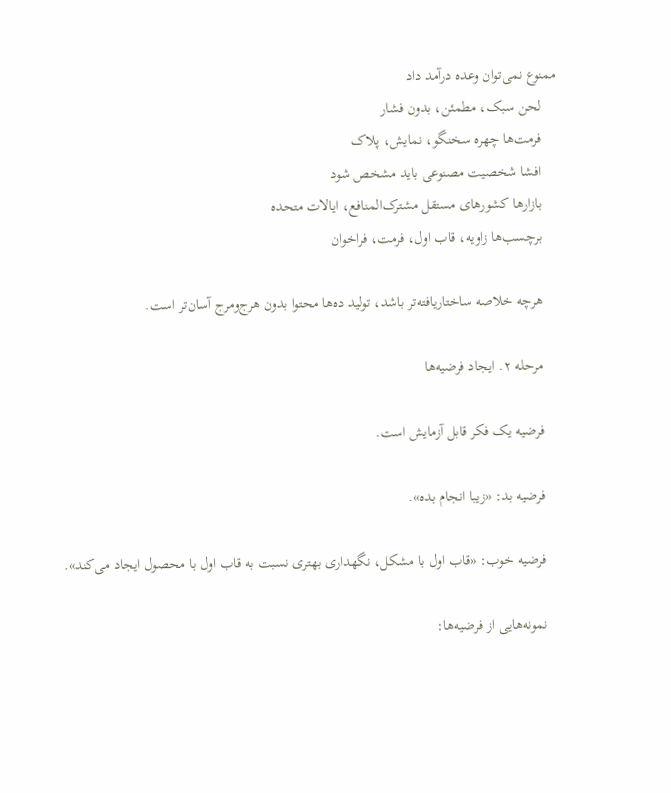ممنوع نمی‌توان وعده درآمد داد
    لحن سبک، مطمئن، بدون فشار
    فرمت‌ها چهره سخنگو، نمایش، پلاک
    افشا شخصیت مصنوعی باید مشخص شود
    بازارها کشورهای مستقل مشترک‌المنافع، ایالات متحده
    برچسب‌ها زاویه، قاب اول، فرمت، فراخوان

    هرچه خلاصه ساختاریافته‌تر باشد، تولید ده‌ها محتوا بدون هرج‌ومرج آسان‌تر است.

    مرحله ۲. ایجاد فرضیه‌ها

    فرضیه یک فکر قابل آزمایش است.

    فرضیه بد: «زیبا انجام بده».

    فرضیه خوب: «قاب اول با مشکل، نگهداری بهتری نسبت به قاب اول با محصول ایجاد می‌کند».

    نمونه‌هایی از فرضیه‌ها: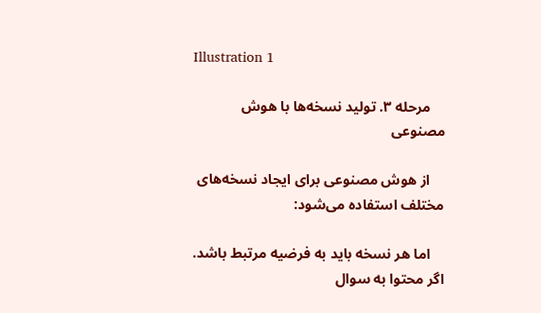Illustration 1

    مرحله ۳. تولید نسخه‌ها با هوش مصنوعی

    از هوش مصنوعی برای ایجاد نسخه‌های مختلف استفاده می‌شود:

    اما هر نسخه باید به فرضیه مرتبط باشد. اگر محتوا به سوال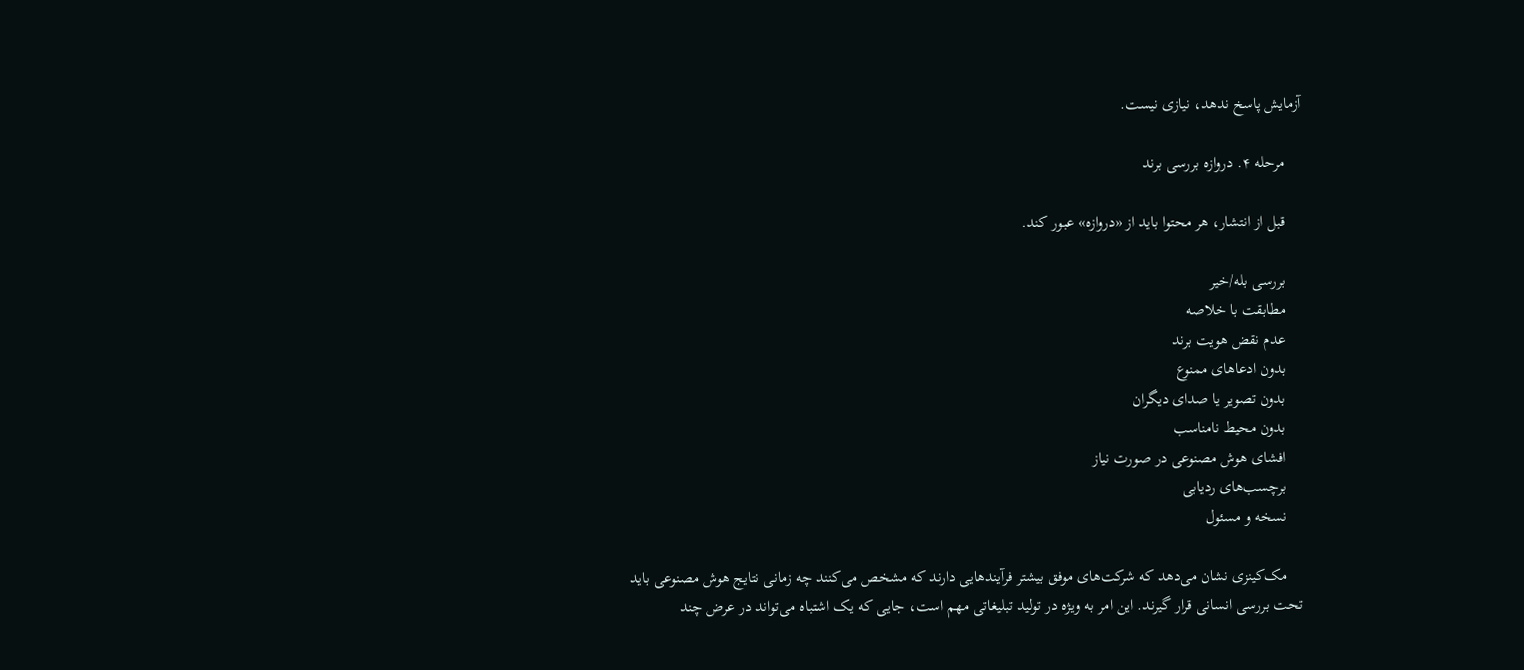آزمایش پاسخ ندهد، نیازی نیست.

    مرحله ۴. دروازه بررسی برند

    قبل از انتشار، هر محتوا باید از «دروازه» عبور کند.

    بررسی بله/خیر
    مطابقت با خلاصه
    عدم نقض هویت برند
    بدون ادعاهای ممنوع
    بدون تصویر یا صدای دیگران
    بدون محیط نامناسب
    افشای هوش مصنوعی در صورت نیاز
    برچسب‌های ردیابی
    نسخه و مسئول

    مک‌کینزی نشان می‌دهد که شرکت‌های موفق بیشتر فرآیندهایی دارند که مشخص می‌کنند چه زمانی نتایج هوش مصنوعی باید تحت بررسی انسانی قرار گیرند. این امر به ویژه در تولید تبلیغاتی مهم است، جایی که یک اشتباه می‌تواند در عرض چند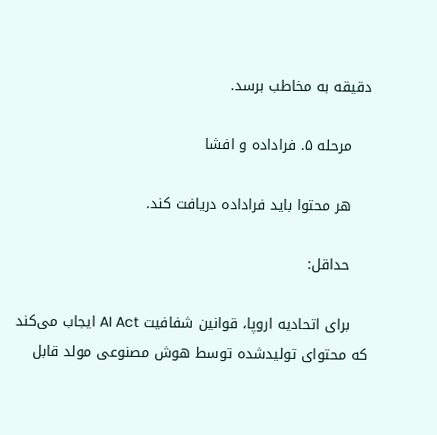دقیقه به مخاطب برسد.

    مرحله ۵. فراداده و افشا

    هر محتوا باید فراداده دریافت کند.

    حداقل:

    برای اتحادیه اروپا، قوانین شفافیت AI Act ایجاب می‌کند که محتوای تولیدشده توسط هوش مصنوعی مولد قابل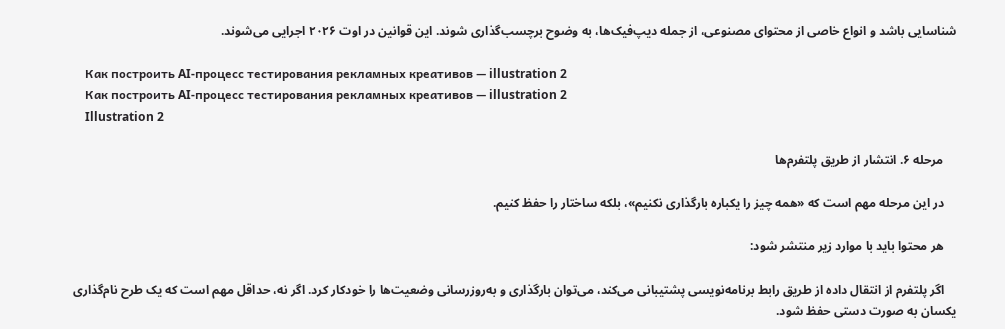شناسایی باشد و انواع خاصی از محتوای مصنوعی، از جمله دیپ‌فیک‌ها، به وضوح برچسب‌گذاری شوند. این قوانین در اوت ۲۰۲۶ اجرایی می‌شوند.

    Как построить AI-процесс тестирования рекламных креативов — illustration 2
    Как построить AI-процесс тестирования рекламных креативов — illustration 2
    Illustration 2

    مرحله ۶. انتشار از طریق پلتفرم‌ها

    در این مرحله مهم است که «همه چیز را یکباره بارگذاری نکنیم»، بلکه ساختار را حفظ کنیم.

    هر محتوا باید با موارد زیر منتشر شود:

    اگر پلتفرم از انتقال داده از طریق رابط برنامه‌نویسی پشتیبانی می‌کند، می‌توان بارگذاری و به‌روزرسانی وضعیت‌ها را خودکار کرد. اگر نه، حداقل مهم است که یک طرح نام‌گذاری یکسان به صورت دستی حفظ شود.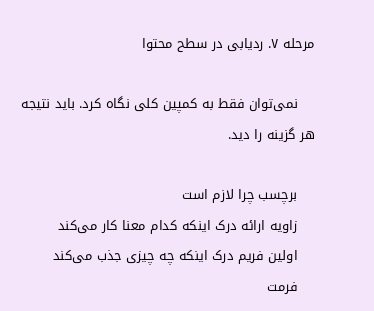مرحله ۷. ردیابی در سطح محتوا

    نمی‌توان فقط به کمپین کلی نگاه کرد. باید نتیجه هر گزینه را دید.

    برچسب چرا لازم است
    زاویه ارائه درک اینکه کدام معنا کار می‌کند
    اولین فریم درک اینکه چه چیزی جذب می‌کند
    فرمت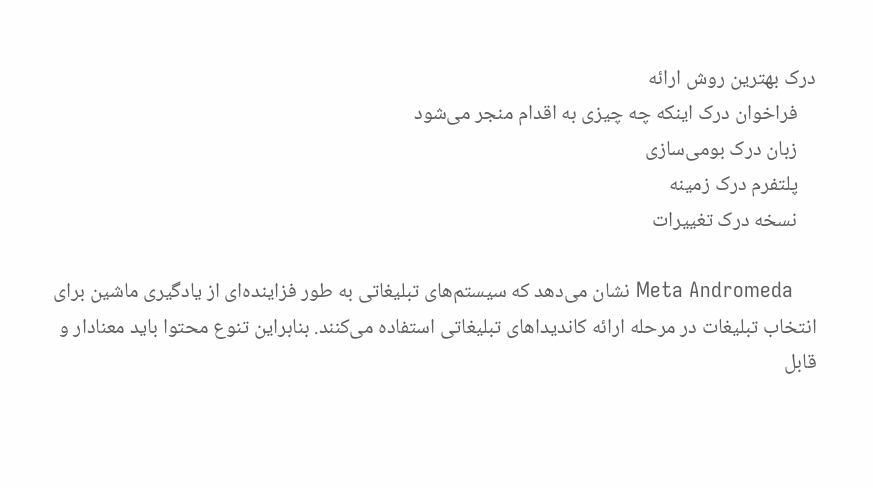درک بهترین روش ارائه
    فراخوان درک اینکه چه چیزی به اقدام منجر می‌شود
    زبان درک بومی‌سازی
    پلتفرم درک زمینه
    نسخه درک تغییرات

    Meta Andromeda نشان می‌دهد که سیستم‌های تبلیغاتی به طور فزاینده‌ای از یادگیری ماشین برای انتخاب تبلیغات در مرحله ارائه کاندیداهای تبلیغاتی استفاده می‌کنند. بنابراین تنوع محتوا باید معنادار و قابل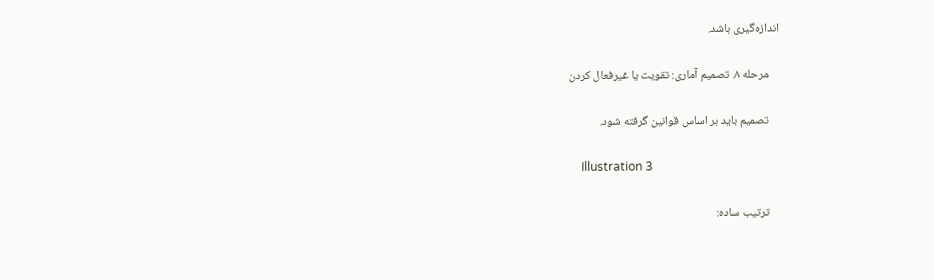اندازه‌گیری باشد.

    مرحله ۸. تصمیم آماری: تقویت یا غیرفعال کردن

    تصمیم باید بر اساس قوانین گرفته شود.

    Illustration 3

    ترتیب ساده: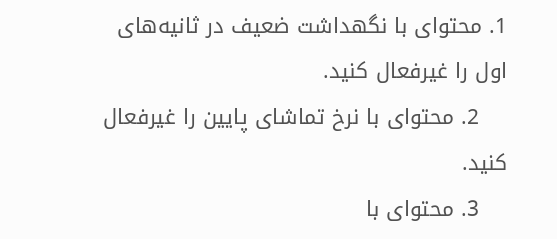1. محتوای با نگهداشت ضعیف در ثانیه‌های اول را غیرفعال کنید.
    2. محتوای با نرخ تماشای پایین را غیرفعال کنید.
    3. محتوای با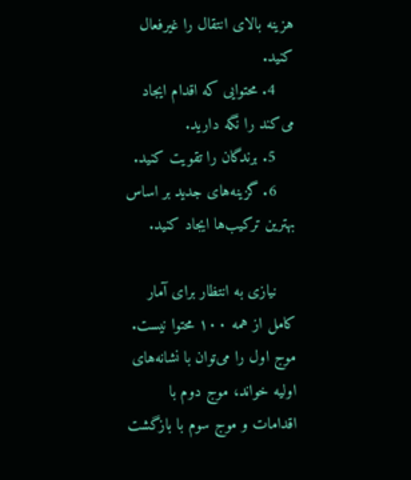هزینه بالای انتقال را غیرفعال کنید.
    4. محتوایی که اقدام ایجاد می‌کند را نگه دارید.
    5. برندگان را تقویت کنید.
    6. گزینه‌های جدید بر اساس بهترین ترکیب‌ها ایجاد کنید.

    نیازی به انتظار برای آمار کامل از همه ۱۰۰ محتوا نیست. موج اول را می‌توان با نشانه‌های اولیه خواند، موج دوم با اقدامات و موج سوم با بازگشت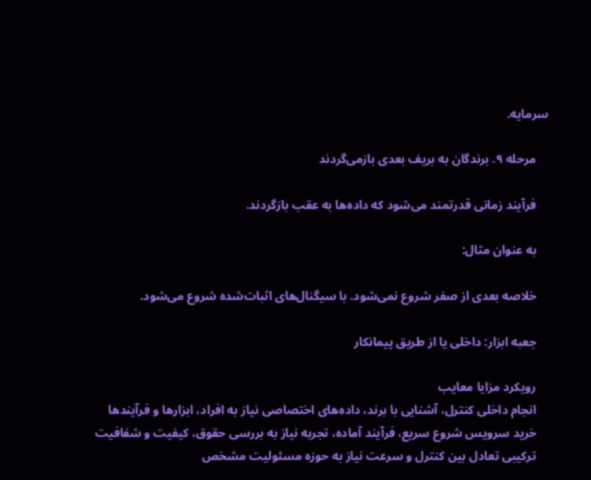سرمایه.

    مرحله ۹. برندگان به بریف بعدی بازمی‌گردند

    فرآیند زمانی قدرتمند می‌شود که داده‌ها به عقب بازگردند.

    به عنوان مثال:

    خلاصه بعدی از صفر شروع نمی‌شود. با سیگنال‌های اثبات‌شده شروع می‌شود.

    جعبه ابزار: داخلی یا از طریق پیمانکار

    رویکرد مزایا معایب
    انجام داخلی کنترل، آشنایی با برند، داده‌های اختصاصی نیاز به افراد، ابزارها و فرآیندها
    خرید سرویس شروع سریع، فرآیند آماده، تجربه نیاز به بررسی حقوق، کیفیت و شفافیت
    ترکیبی تعادل بین کنترل و سرعت نیاز به حوزه مسئولیت مشخص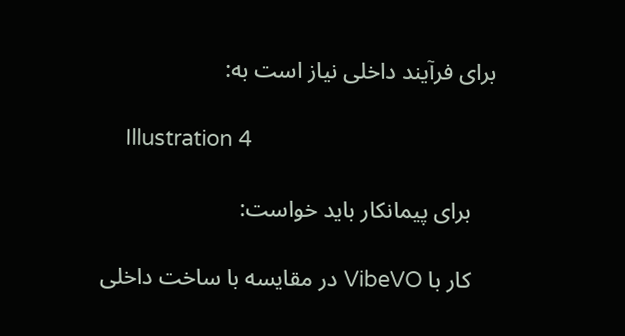برای فرآیند داخلی نیاز است به:

    Illustration 4

    برای پیمانکار باید خواست:

    کار با VibeVO در مقایسه با ساخت داخلی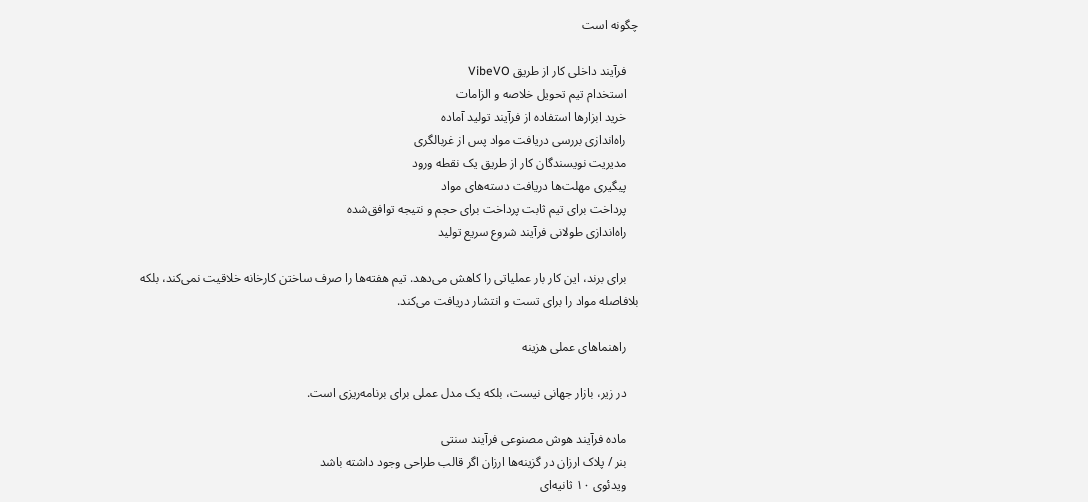چگونه است

    فرآیند داخلی کار از طریق VibeVO
    استخدام تیم تحویل خلاصه و الزامات
    خرید ابزارها استفاده از فرآیند تولید آماده
    راه‌اندازی بررسی دریافت مواد پس از غربالگری
    مدیریت نویسندگان کار از طریق یک نقطه ورود
    پیگیری مهلت‌ها دریافت دسته‌های مواد
    پرداخت برای تیم ثابت پرداخت برای حجم و نتیجه توافق‌شده
    راه‌اندازی طولانی فرآیند شروع سریع تولید

    برای برند، این کار بار عملیاتی را کاهش می‌دهد. تیم هفته‌ها را صرف ساختن کارخانه خلاقیت نمی‌کند، بلکه بلافاصله مواد را برای تست و انتشار دریافت می‌کند.

    راهنماهای عملی هزینه

    در زیر، بازار جهانی نیست، بلکه یک مدل عملی برای برنامه‌ریزی است.

    ماده فرآیند هوش مصنوعی فرآیند سنتی
    بنر / پلاک ارزان در گزینه‌ها ارزان اگر قالب طراحی وجود داشته باشد
    ویدئوی ۱۰ ثانیه‌ای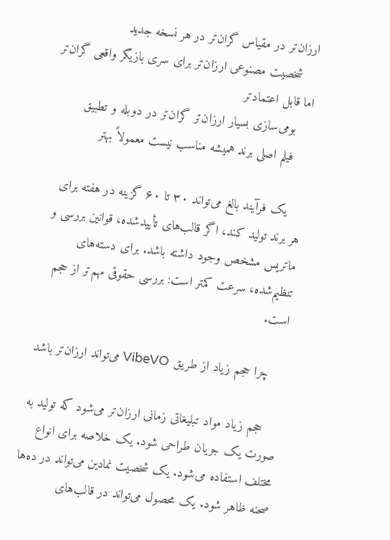ارزان‌تر در مقیاس گران‌تر در هر نسخه جدید
    شخصیت مصنوعی ارزان‌تر برای سری بازیگر واقعی گران‌تر اما قابل اعتمادتر
    بومی‌سازی بسیار ارزان‌تر گران‌تر در دوبله و تطبیق
    فیلم اصلی برند همیشه مناسب نیست معمولاً بهتر

    یک فرآیند بالغ می‌تواند ۳۰ تا ۶۰ گزینه در هفته برای هر برند تولید کند، اگر قالب‌های تأییدشده، قوانین بررسی و ماتریس مشخص وجود داشته باشد. برای دسته‌های تنظیم‌شده، سرعت کمتر است: بررسی حقوقی مهم‌تر از حجم است.

    چرا حجم زیاد از طریق VibeVO می‌تواند ارزان‌تر باشد

    حجم زیاد مواد تبلیغاتی زمانی ارزان‌تر می‌شود که تولید به صورت یک جریان طراحی شود. یک خلاصه برای انواع مختلف استفاده می‌شود. یک شخصیت نمادین می‌تواند در ده‌ها صحنه ظاهر شود. یک محصول می‌تواند در قالب‌های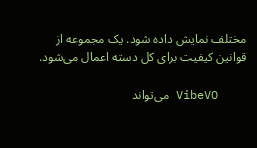مختلف نمایش داده شود. یک مجموعه از قوانین کیفیت برای کل دسته اعمال می‌شود.

    VibeVO می‌تواند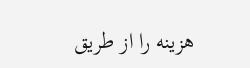هزینه را از طریق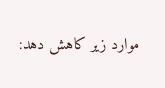موارد زیر کاهش دهد: